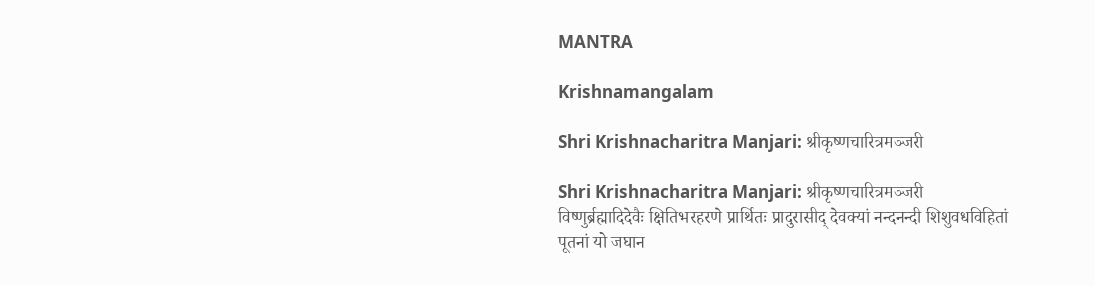MANTRA

Krishnamangalam

Shri Krishnacharitra Manjari: श्रीकृष्णचारित्रमञ्जरी

Shri Krishnacharitra Manjari: श्रीकृष्णचारित्रमञ्जरी विष्णुर्ब्रह्मादिदेवैः क्षितिभरहरणे प्रार्थितः प्रादुरासीद् देवक्यां नन्दनन्दी शिशुवधविहितां पूतनां यो जघान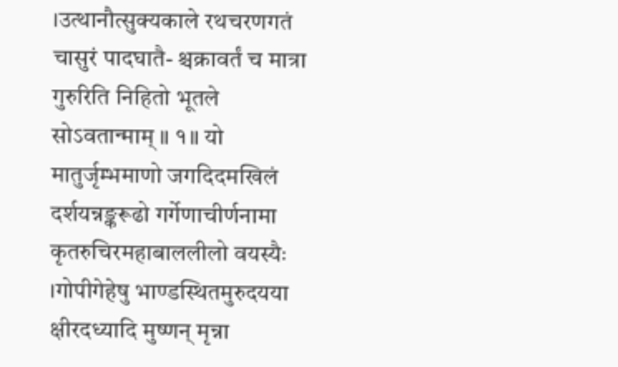।उत्थानौत्सुक्यकाले रथचरणगतं चासुरं पादघातै- श्चक्रावर्तं च मात्रा गुरुरिति निहितो भूतले सोऽवतान्माम् ॥ १॥ यो मातुर्जृम्भमाणो जगदिदमखिलं दर्शयन्नङ्करूढो गर्गेणाचीर्णनामा कृतरुचिरमहाबाललीलो वयस्यैः ।गोपीगेहेषु भाण्डस्थितमुरुदयया क्षीरदध्यादि मुष्णन् मृन्ना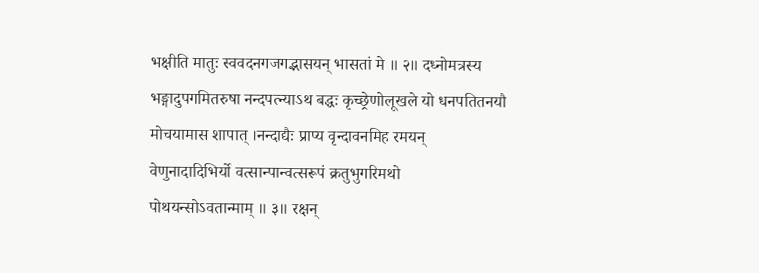भक्षीति मातुः स्ववदनगजगद्भासयन् भासतां मे ॥ २॥ दध्नोमत्रस्य भङ्गादुपगमितरुषा नन्दपत्न्याऽथ बद्धः कृच्छ्रेणोलूखले यो धनपतितनयौ मोचयामास शापात् ।नन्दाद्यैः प्राप्य वृन्दावनमिह रमयन् वेणुनादादिभिर्यो वत्सान्पान्वत्सरूपं क्रतुभुगरिमथो पोथयन्सोऽवतान्माम् ॥ ३॥ रक्षन्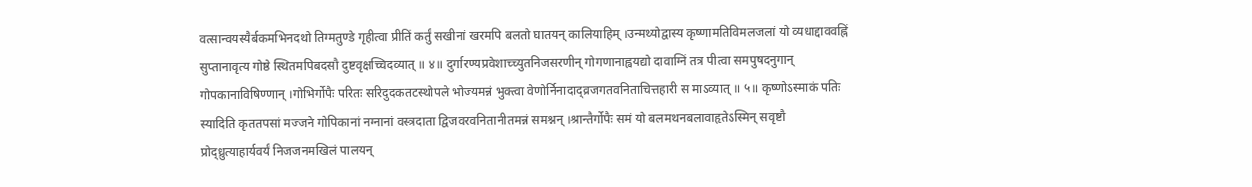वत्सान्वयस्यैर्बकमभिनदथो तिग्मतुण्डे गृहीत्वा प्रीतिं कर्तुं सखीनां खरमपि बलतो घातयन् कालियाहिम् ।उन्मथ्योद्वास्य कृष्णामतिविमलजलां यो व्यधाद्दाववह्निं सुप्तानावृत्य गोष्ठे स्थितमपिबदसौ दुष्टवृक्षच्चिदव्यात् ॥ ४॥ दुर्गारण्यप्रवेशाच्च्युतनिजसरणीन् गोगणानाह्वयद्यो दावाग्निं तत्र पीत्वा समपुषदनुगान् गोपकानाविषिण्णान् ।गोभिर्गोपैः परितः सरिदुदकतटस्थोपले भोज्यमन्नं भुक्त्वा वेणोर्निनादाद्व्रजगतवनिताचित्तहारी स माऽव्यात् ॥ ५॥ कृष्णोऽस्माकं पतिः स्यादिति कृततपसां मज्जने गोपिकानां नग्नानां वस्त्रदाता द्विजवरवनितानीतमन्नं समश्नन् ।श्रान्तैर्गोपैः समं यो बलमथनबलावाहृतेऽस्मिन् सवृष्टौ प्रोद्ध्रुत्याहार्यवर्यं निजजनमखिलं पालयन्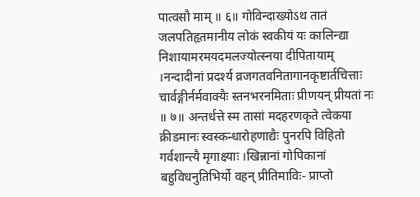पात्वसौ माम् ॥ ६॥ गोविन्दाख्योऽथ तातं जलपतिहृतमानीय लोकं स्वकीयं यः कालिन्द्या निशायामरमयदमलज्योत्स्नया दीपितायाम् ।नन्दादीनां प्रदर्श्य व्रजगतवनितागानकृष्टार्तचित्ताः चार्वङ्गीर्नर्मवाक्यैः स्तनभरनमिताः प्रीणयन् प्रीयतां नः ॥ ७॥ अन्तर्धत्ते स्म तासां मदहरणकृते त्वेकया क्रीडमानः स्वस्कन्धारोहणाद्यैः पुनरपि विहितो गर्वशान्त्यै मृगाक्ष्याः ।खिन्नानां गोपिकानां बहुविधनुतिभिर्यो वहन् प्रीतिमाविः- प्राप्तो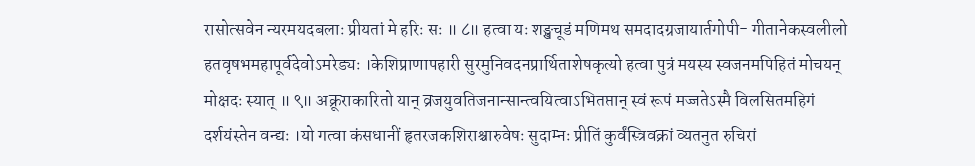रासोत्सवेन न्यरमयदबलाः प्रीयतां मे हरिः सः ॥ ८॥ हत्वा यः शङ्खचूडं मणिमथ समदादग्रजायार्तगोपी- गीतानेकस्वलीलो हतवृषभमहापूर्वदेवोऽमरेड्यः ।केशिप्राणापहारी सुरमुनिवदनप्रार्थिताशेषकृत्यो हत्वा पुत्रं मयस्य स्वजनमपिहितं मोचयन् मोक्षदः स्यात् ॥ ९॥ अक्रूराकारितो यान् व्रजयुवतिजनान्सान्त्वयित्वाऽभितप्तान् स्वं रूपं मज्जतेऽस्मै विलसितमहिगं दर्शयंस्तेन वन्द्यः ।यो गत्वा कंसधानीं हृतरजकशिराश्चारुवेषः सुदाम्नः प्रीतिं कुर्वंस्त्रिवक्रां व्यतनुत रुचिरां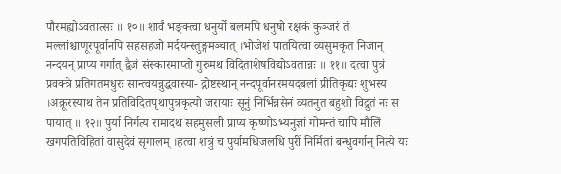पौरमह्योऽवतात्सः ॥ १०॥ शार्वं भङ्क्त्वा धनुर्यो बलमपि धनुषो रक्षकं कुञ्जरं तं मल्लांश्चाणूरपूर्वानपि सहसहजो मर्दयन्स्तुङ्गमञ्चात् ।भोजेशं पातयित्वा व्यसुमकृत निजान् नन्दयन् प्राप्य गर्गात् द्वैजं संस्कारमाप्तो गुरुमथ विदिताशेषविद्योऽवतान्नः ॥ ११॥ दत्वा पुत्रं प्रवक्त्रे प्रतिगतमधुरः सान्त्वयन्नुद्धवास्या- द्गोष्टस्थान् नन्दपूर्वानरमयदबलां प्रीतिकृद्यः शुभस्य ।अक्रूरस्याथ तेन प्रतिविदितपृथापुत्रकृत्यो जरायाः सूनुं निर्भिन्नसेनं व्यतनुत बहुशो विद्रुतं नः स पायात् ॥ १२॥ पुर्या निर्गत्य रामादथ सहमुसली प्राप्य कृष्णोऽभ्यनुज्ञां गोमन्तं चापि मौलिं खगपतिविहितां वासुदेवं सृगालम् ।हत्वा शत्रुं च पुर्यामधिजलधि पुरीं निर्मितां बन्धुवर्गान् नित्ये यः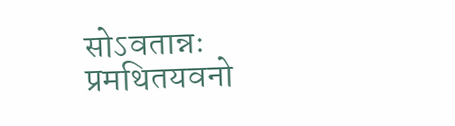सोऽवतान्नः प्रमथितयवनो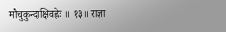मौचुकुन्दाक्षिवह्नेः ॥ १३॥ राज्ञा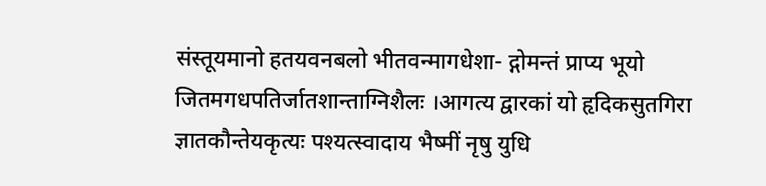संस्तूयमानो हतयवनबलो भीतवन्मागधेशा- द्गोमन्तं प्राप्य भूयो जितमगधपतिर्जातशान्ताग्निशैलः ।आगत्य द्वारकां यो हृदिकसुतगिरा ज्ञातकौन्तेयकृत्यः पश्यत्स्वादाय भैष्मीं नृषु युधि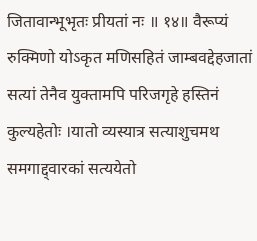जितावान्भूभृतः प्रीयतां नः ॥ १४॥ वैरूप्यं रुक्मिणो योऽकृत मणिसहितं जाम्बवद्देहजातां सत्यां तेनैव युक्तामपि परिजगृहे हस्तिनं कुल्यहेतोः ।यातो व्यस्यात्र सत्याशुचमथ समगाद्द्वारकां सत्ययेतो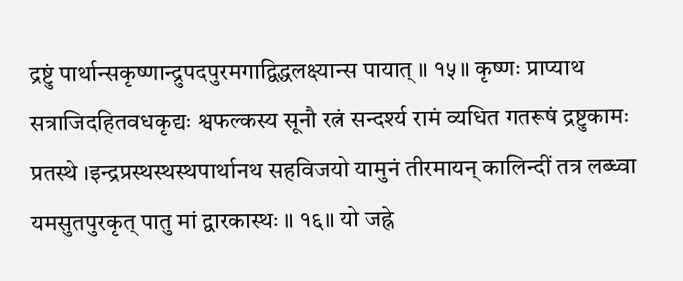द्रष्टुं पार्थान्सकृष्णान्द्रुपदपुरमगाद्विद्धलक्ष्यान्स पायात् ॥ १५॥ कृष्णः प्राप्याथ सत्राजिदहितवधकृद्यः श्वफल्कस्य सूनौ रत्नं सन्दर्श्य रामं व्यधित गतरूषं द्रष्टुकामः प्रतस्थे ।इन्द्रप्रस्थस्थस्थपार्थानथ सहविजयो यामुनं तीरमायन् कालिन्दीं तत्र लब्ध्वा यमसुतपुरकृत् पातु मां द्वारकास्थः ॥ १६॥ यो जह्ने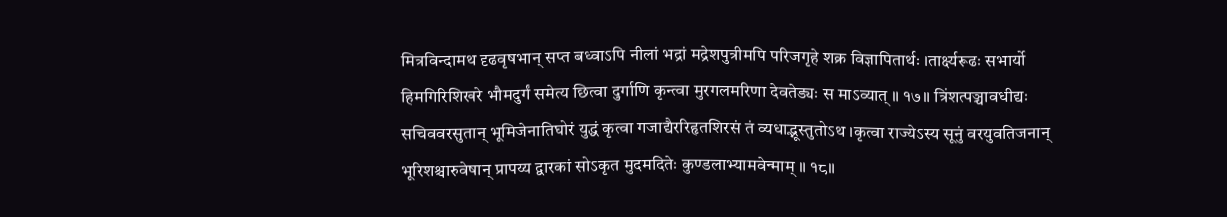मित्रविन्दामथ दृढवृषभान् सप्त बध्वाऽपि नीलां भद्रां मद्रेशपुत्रीमपि परिजगृहे शक्र विज्ञापितार्थः ।तार्क्ष्यरूढः सभार्यो हिमगिरिशिखरे भौमदुर्गं समेत्य छित्वा दुर्गाणि कृन्त्वा मुरगलमरिणा देवतेड्यः स माऽव्यात् ॥ १७॥ त्रिंशत्पञ्चावधीद्यः सचिववरसुतान् भूमिजेनातिघोरं युद्धं कृत्वा गजाद्यैररिहृतशिरसं तं व्यधाद्भूस्तुतोऽथ ।कृत्वा राज्येऽस्य सूनुं वरयुवतिजनान् भूरिशश्चारुवेषान् प्रापय्य द्वारकां सोऽकृत मुदमदितेः कुण्डलाभ्यामवेन्माम् ॥ १८॥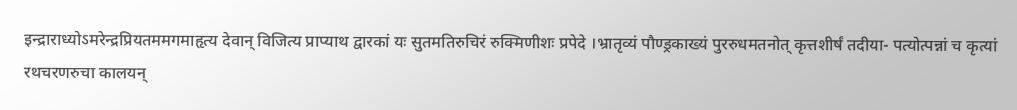इन्द्राराध्योऽमरेन्द्रप्रियतममगमाहृत्य देवान् विजित्य प्राप्याथ द्वारकां यः सुतमतिरुचिरं रुक्मिणीशः प्रपेदे ।भ्रातृव्यं पौण्ड्रकाख्यं पुररुधमतनोत् कृत्तशीर्षं तदीया- पत्योत्पन्नां च कृत्यां रथचरणरुचा कालयन्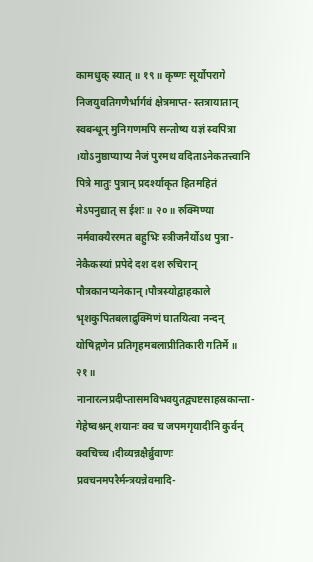कामधुक् स्यात् ॥ १९॥ कृष्णः सूर्योपरागे निजयुवतिगणैर्भार्गवं क्षेत्रमाप्त- स्तत्रायातान् स्वबन्धून् मुनिगणमपि सन्तोष्य यज्ञं स्वपित्रा ।योऽनुष्ठाप्याप्य नैजं पुरमथ वदिताऽनेकतत्त्वानि पित्रे मातुः पुत्रान् प्रदर्श्याकृत हितमहितं मेऽपनुद्यात् स ईशः ॥ २०॥ रुक्मिण्या नर्मवाक्यैररमत बहुभिः स्त्रीजनैर्योऽथ पुत्रा- नेकैकस्यां प्रपेदे दश दश रुचिरान् पौत्रकानप्यनेकान् ।पौत्रस्योद्वाहकाले भृशकुपितबलाद्रुक्मिणं घातयित्वा नन्दन् योषिद्गणेन प्रतिगृहमबलाप्रीतिकारी गतिर्मे ॥ २१॥ नानारत्नप्रदीप्तासमविभवयुतद्व्यष्टसाहस्रकान्ता- गेहेष्वश्नन् शयानः क्व च जपमगृयादीनि कुर्वन् क्वचिच्च ।दीव्यन्नक्षैर्ब्रुवाणः प्रवचनमपरैर्मन्त्रयन्नेवमादि-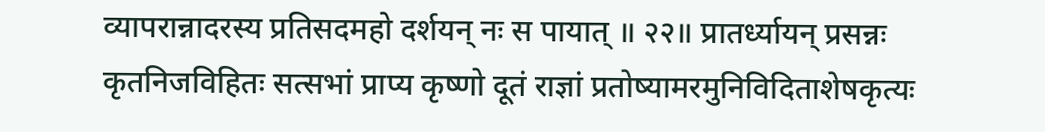व्यापरान्नादरस्य प्रतिसदमहो दर्शयन् नः स पायात् ॥ २२॥ प्रातर्ध्यायन् प्रसन्नः कृतनिजविहितः सत्सभां प्राप्य कृष्णो दूतं राज्ञां प्रतोष्यामरमुनिविदिताशेषकृत्यः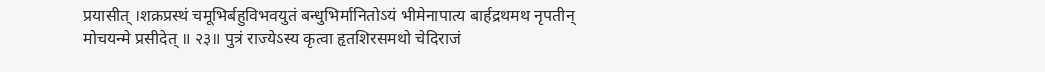प्रयासीत् ।शक्रप्रस्थं चमूभिर्बहुविभवयुतं बन्धुभिर्मानितोऽयं भीमेनापात्य बार्हद्रथमथ नृपतीन् मोचयन्मे प्रसीदेत् ॥ २३॥ पुत्रं राज्येऽस्य कृत्वा हृतशिरसमथो चेदिराजं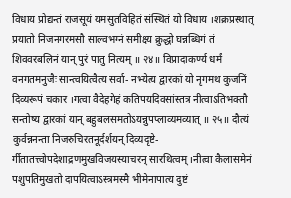विधाय प्रोद्यन्तं राजसूयं यमसुतविहितं संस्थितं यो विधाय ।शक्रप्रस्थात् प्रयातो निजनगरमसौ साल्वभग्नं समीक्ष्य क्रुद्धो घन्नब्धिगं तं शिववरबलिनं यान् पुरं पातु नित्यम् ॥ २४॥ विप्रादाकर्ण्य धर्मं वनगतमनुजैः सान्त्वयित्वैत्य सर्वा- नभ्येत्य द्वारकां यो नृगमथ कुजनिं दिव्यरूपं चकार ।गत्वा वैदेहगेहं कतिपयदिवसांस्तत्र नीत्वाऽतिभक्तौ सन्तोष्य द्वारकां यान् बहुबलसमतोऽयन्नुपप्लाव्यमव्यात् ॥ २५॥ दौत्यं कुर्वन्ननन्ता निजरुचिरतनूर्दर्शयन् दिव्यदृष्टे- र्गीतातत्त्वोपदेशाद्रणमुखविजयस्याचरन् सारथित्वम् ।नीत्वा कैलासमेनं पशुपतिमुखतो दापयित्वाऽस्त्रमस्मै भीमेनापात्य दुष्टं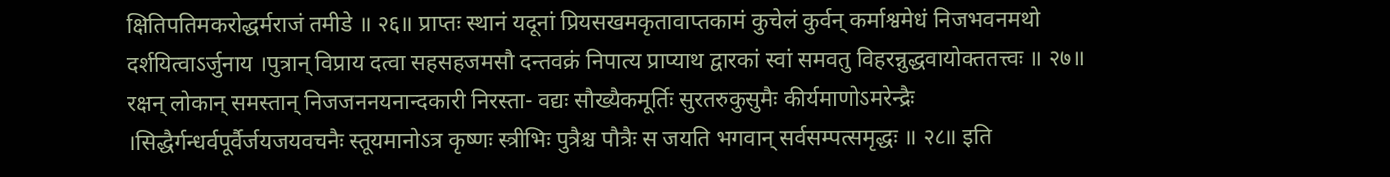क्षितिपतिमकरोद्धर्मराजं तमीडे ॥ २६॥ प्राप्तः स्थानं यदूनां प्रियसखमकृतावाप्तकामं कुचेलं कुर्वन् कर्माश्वमेधं निजभवनमथो दर्शयित्वाऽर्जुनाय ।पुत्रान् विप्राय दत्वा सहसहजमसौ दन्तवक्रं निपात्य प्राप्याथ द्वारकां स्वां समवतु विहरन्नुद्धवायोक्ततत्त्वः ॥ २७॥ रक्षन् लोकान् समस्तान् निजजननयनान्दकारी निरस्ता- वद्यः सौख्यैकमूर्तिः सुरतरुकुसुमैः कीर्यमाणोऽमरेन्द्रैः ।सिद्धैर्गन्धर्वपूर्वैर्जयजयवचनैः स्तूयमानोऽत्र कृष्णः स्त्रीभिः पुत्रैश्च पौत्रैः स जयति भगवान् सर्वसम्पत्समृद्धः ॥ २८॥ इति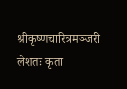श्रीकृष्णचारित्रमञ्जरी लेशतः कृता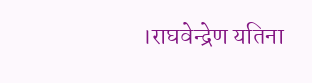।राघवेन्द्रेण यतिना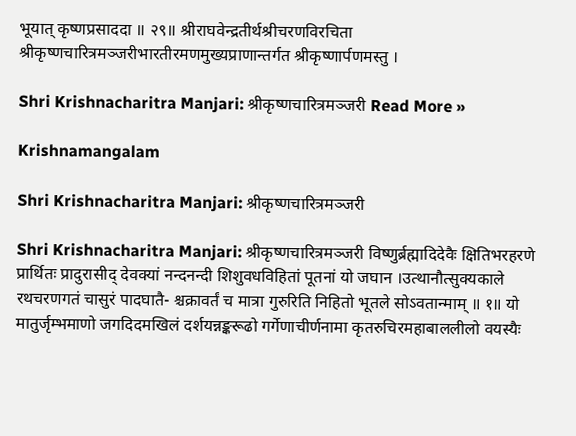भूयात् कृष्णप्रसाददा ॥ २९॥ श्रीराघवेन्द्रतीर्थश्रीचरणविरचिता श्रीकृष्णचारित्रमञ्जरीभारतीरमणमुख्यप्राणान्तर्गत श्रीकृष्णार्पणमस्तु ।

Shri Krishnacharitra Manjari: श्रीकृष्णचारित्रमञ्जरी Read More »

Krishnamangalam

Shri Krishnacharitra Manjari: श्रीकृष्णचारित्रमञ्जरी

Shri Krishnacharitra Manjari: श्रीकृष्णचारित्रमञ्जरी विष्णुर्ब्रह्मादिदेवैः क्षितिभरहरणे प्रार्थितः प्रादुरासीद् देवक्यां नन्दनन्दी शिशुवधविहितां पूतनां यो जघान ।उत्थानौत्सुक्यकाले रथचरणगतं चासुरं पादघातै- श्चक्रावर्तं च मात्रा गुरुरिति निहितो भूतले सोऽवतान्माम् ॥ १॥ यो मातुर्जृम्भमाणो जगदिदमखिलं दर्शयन्नङ्करूढो गर्गेणाचीर्णनामा कृतरुचिरमहाबाललीलो वयस्यैः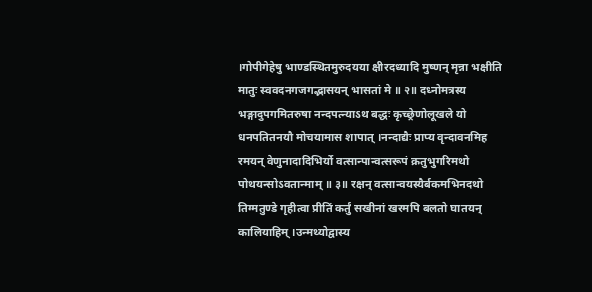।गोपीगेहेषु भाण्डस्थितमुरुदयया क्षीरदध्यादि मुष्णन् मृन्ना भक्षीति मातुः स्ववदनगजगद्भासयन् भासतां मे ॥ २॥ दध्नोमत्रस्य भङ्गादुपगमितरुषा नन्दपत्न्याऽथ बद्धः कृच्छ्रेणोलूखले यो धनपतितनयौ मोचयामास शापात् ।नन्दाद्यैः प्राप्य वृन्दावनमिह रमयन् वेणुनादादिभिर्यो वत्सान्पान्वत्सरूपं क्रतुभुगरिमथो पोथयन्सोऽवतान्माम् ॥ ३॥ रक्षन् वत्सान्वयस्यैर्बकमभिनदथो तिग्मतुण्डे गृहीत्वा प्रीतिं कर्तुं सखीनां खरमपि बलतो घातयन् कालियाहिम् ।उन्मथ्योद्वास्य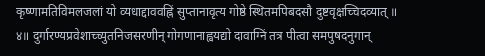कृष्णामतिविमलजलां यो व्यधाद्दाववह्निं सुप्तानावृत्य गोष्ठे स्थितमपिबदसौ दुष्टवृक्षच्चिदव्यात् ॥ ४॥ दुर्गारण्यप्रवेशाच्च्युतनिजसरणीन् गोगणानाह्वयद्यो दावाग्निं तत्र पीत्वा समपुषदनुगान्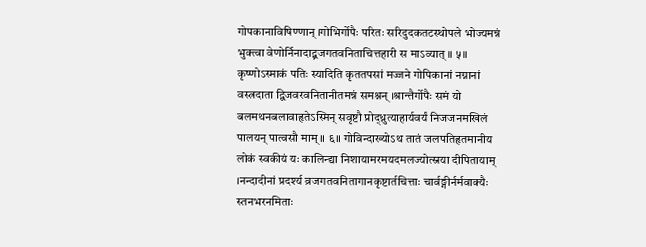गोपकानाविषिण्णान् ।गोभिर्गोपैः परितः सरिदुदकतटस्थोपले भोज्यमन्नं भुक्त्वा वेणोर्निनादाद्व्रजगतवनिताचित्तहारी स माऽव्यात् ॥ ५॥ कृष्णोऽस्माकं पतिः स्यादिति कृततपसां मज्जने गोपिकानां नग्नानां वस्त्रदाता द्विजवरवनितानीतमन्नं समश्नन् ।श्रान्तैर्गोपैः समं यो बलमथनबलावाहृतेऽस्मिन् सवृष्टौ प्रोद्ध्रुत्याहार्यवर्यं निजजनमखिलं पालयन् पात्वसौ माम् ॥ ६॥ गोविन्दाख्योऽथ तातं जलपतिहृतमानीय लोकं स्वकीयं यः कालिन्द्या निशायामरमयदमलज्योत्स्नया दीपितायाम् ।नन्दादीनां प्रदर्श्य व्रजगतवनितागानकृष्टार्तचित्ताः चार्वङ्गीर्नर्मवाक्यैः स्तनभरनमिताः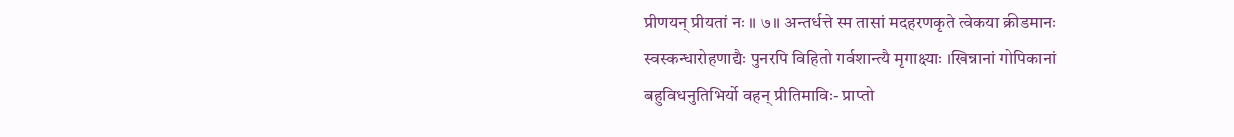प्रीणयन् प्रीयतां नः ॥ ७॥ अन्तर्धत्ते स्म तासां मदहरणकृते त्वेकया क्रीडमानः स्वस्कन्धारोहणाद्यैः पुनरपि विहितो गर्वशान्त्यै मृगाक्ष्याः ।खिन्नानां गोपिकानां बहुविधनुतिभिर्यो वहन् प्रीतिमाविः- प्राप्तो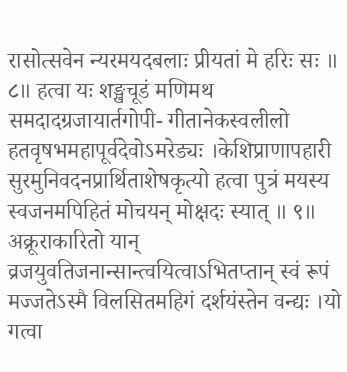रासोत्सवेन न्यरमयदबलाः प्रीयतां मे हरिः सः ॥ ८॥ हत्वा यः शङ्खचूडं मणिमथ समदादग्रजायार्तगोपी- गीतानेकस्वलीलो हतवृषभमहापूर्वदेवोऽमरेड्यः ।केशिप्राणापहारी सुरमुनिवदनप्रार्थिताशेषकृत्यो हत्वा पुत्रं मयस्य स्वजनमपिहितं मोचयन् मोक्षदः स्यात् ॥ ९॥ अक्रूराकारितो यान् व्रजयुवतिजनान्सान्त्वयित्वाऽभितप्तान् स्वं रूपं मज्जतेऽस्मै विलसितमहिगं दर्शयंस्तेन वन्द्यः ।यो गत्वा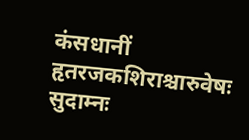कंसधानीं हृतरजकशिराश्चारुवेषः सुदाम्नः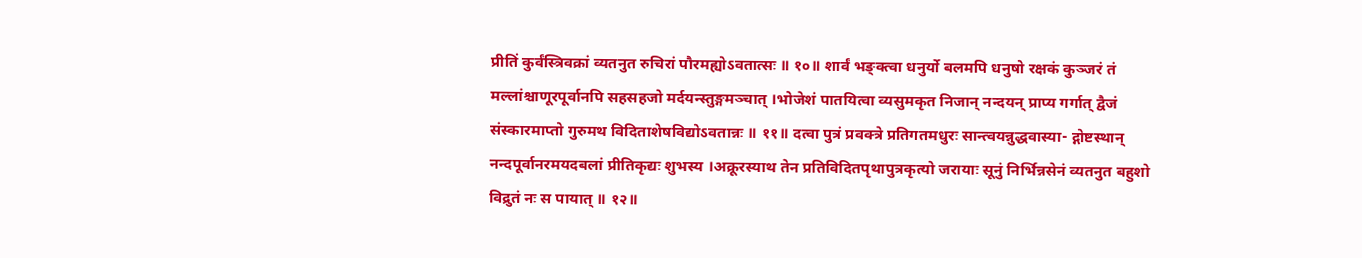प्रीतिं कुर्वंस्त्रिवक्रां व्यतनुत रुचिरां पौरमह्योऽवतात्सः ॥ १०॥ शार्वं भङ्क्त्वा धनुर्यो बलमपि धनुषो रक्षकं कुञ्जरं तं मल्लांश्चाणूरपूर्वानपि सहसहजो मर्दयन्स्तुङ्गमञ्चात् ।भोजेशं पातयित्वा व्यसुमकृत निजान् नन्दयन् प्राप्य गर्गात् द्वैजं संस्कारमाप्तो गुरुमथ विदिताशेषविद्योऽवतान्नः ॥ ११॥ दत्वा पुत्रं प्रवक्त्रे प्रतिगतमधुरः सान्त्वयन्नुद्धवास्या- द्गोष्टस्थान् नन्दपूर्वानरमयदबलां प्रीतिकृद्यः शुभस्य ।अक्रूरस्याथ तेन प्रतिविदितपृथापुत्रकृत्यो जरायाः सूनुं निर्भिन्नसेनं व्यतनुत बहुशो विद्रुतं नः स पायात् ॥ १२॥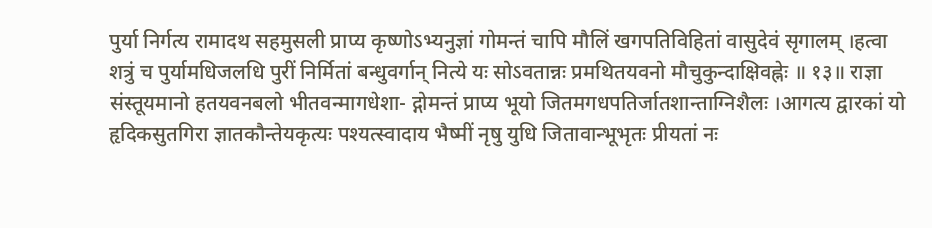पुर्या निर्गत्य रामादथ सहमुसली प्राप्य कृष्णोऽभ्यनुज्ञां गोमन्तं चापि मौलिं खगपतिविहितां वासुदेवं सृगालम् ।हत्वा शत्रुं च पुर्यामधिजलधि पुरीं निर्मितां बन्धुवर्गान् नित्ये यः सोऽवतान्नः प्रमथितयवनो मौचुकुन्दाक्षिवह्नेः ॥ १३॥ राज्ञा संस्तूयमानो हतयवनबलो भीतवन्मागधेशा- द्गोमन्तं प्राप्य भूयो जितमगधपतिर्जातशान्ताग्निशैलः ।आगत्य द्वारकां यो हृदिकसुतगिरा ज्ञातकौन्तेयकृत्यः पश्यत्स्वादाय भैष्मीं नृषु युधि जितावान्भूभृतः प्रीयतां नः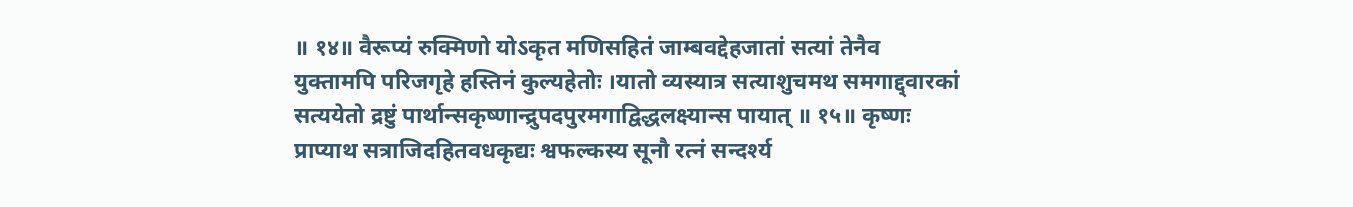॥ १४॥ वैरूप्यं रुक्मिणो योऽकृत मणिसहितं जाम्बवद्देहजातां सत्यां तेनैव युक्तामपि परिजगृहे हस्तिनं कुल्यहेतोः ।यातो व्यस्यात्र सत्याशुचमथ समगाद्द्वारकां सत्ययेतो द्रष्टुं पार्थान्सकृष्णान्द्रुपदपुरमगाद्विद्धलक्ष्यान्स पायात् ॥ १५॥ कृष्णः प्राप्याथ सत्राजिदहितवधकृद्यः श्वफल्कस्य सूनौ रत्नं सन्दर्श्य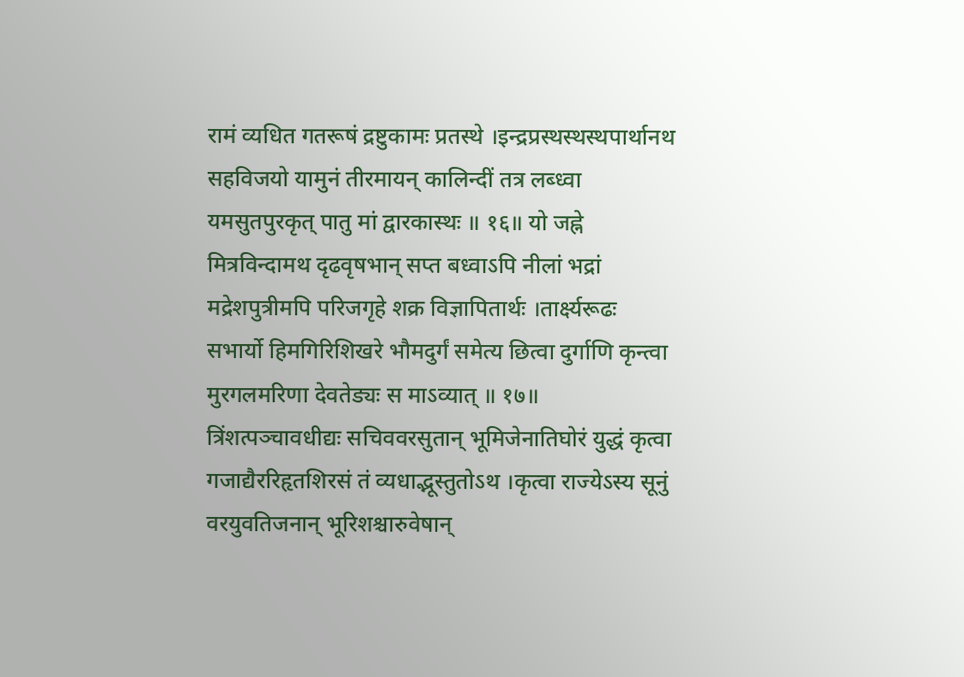रामं व्यधित गतरूषं द्रष्टुकामः प्रतस्थे ।इन्द्रप्रस्थस्थस्थपार्थानथ सहविजयो यामुनं तीरमायन् कालिन्दीं तत्र लब्ध्वा यमसुतपुरकृत् पातु मां द्वारकास्थः ॥ १६॥ यो जह्ने मित्रविन्दामथ दृढवृषभान् सप्त बध्वाऽपि नीलां भद्रां मद्रेशपुत्रीमपि परिजगृहे शक्र विज्ञापितार्थः ।तार्क्ष्यरूढः सभार्यो हिमगिरिशिखरे भौमदुर्गं समेत्य छित्वा दुर्गाणि कृन्त्वा मुरगलमरिणा देवतेड्यः स माऽव्यात् ॥ १७॥ त्रिंशत्पञ्चावधीद्यः सचिववरसुतान् भूमिजेनातिघोरं युद्धं कृत्वा गजाद्यैररिहृतशिरसं तं व्यधाद्भूस्तुतोऽथ ।कृत्वा राज्येऽस्य सूनुं वरयुवतिजनान् भूरिशश्चारुवेषान्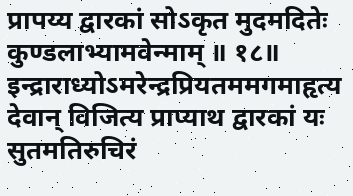प्रापय्य द्वारकां सोऽकृत मुदमदितेः कुण्डलाभ्यामवेन्माम् ॥ १८॥ इन्द्राराध्योऽमरेन्द्रप्रियतममगमाहृत्य देवान् विजित्य प्राप्याथ द्वारकां यः सुतमतिरुचिरं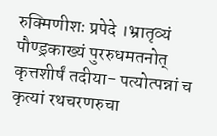रुक्मिणीशः प्रपेदे ।भ्रातृव्यं पौण्ड्रकाख्यं पुररुधमतनोत् कृत्तशीर्षं तदीया- पत्योत्पन्नां च कृत्यां रथचरणरुचा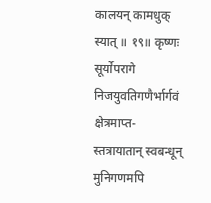कालयन् कामधुक् स्यात् ॥ १९॥ कृष्णः सूर्योपरागे निजयुवतिगणैर्भार्गवं क्षेत्रमाप्त- स्तत्रायातान् स्वबन्धून् मुनिगणमपि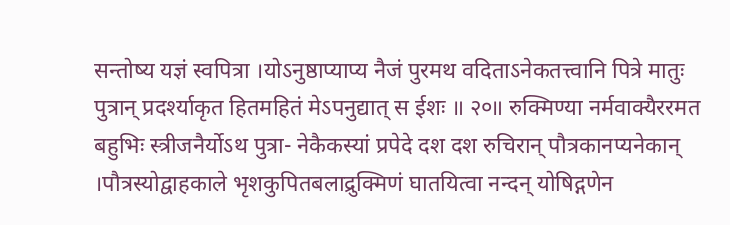सन्तोष्य यज्ञं स्वपित्रा ।योऽनुष्ठाप्याप्य नैजं पुरमथ वदिताऽनेकतत्त्वानि पित्रे मातुः पुत्रान् प्रदर्श्याकृत हितमहितं मेऽपनुद्यात् स ईशः ॥ २०॥ रुक्मिण्या नर्मवाक्यैररमत बहुभिः स्त्रीजनैर्योऽथ पुत्रा- नेकैकस्यां प्रपेदे दश दश रुचिरान् पौत्रकानप्यनेकान् ।पौत्रस्योद्वाहकाले भृशकुपितबलाद्रुक्मिणं घातयित्वा नन्दन् योषिद्गणेन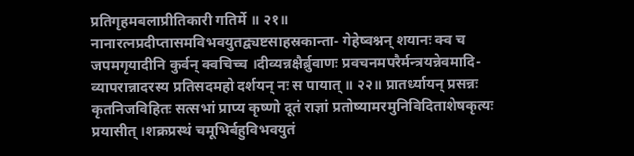प्रतिगृहमबलाप्रीतिकारी गतिर्मे ॥ २१॥ नानारत्नप्रदीप्तासमविभवयुतद्व्यष्टसाहस्रकान्ता- गेहेष्वश्नन् शयानः क्व च जपमगृयादीनि कुर्वन् क्वचिच्च ।दीव्यन्नक्षैर्ब्रुवाणः प्रवचनमपरैर्मन्त्रयन्नेवमादि- व्यापरान्नादरस्य प्रतिसदमहो दर्शयन् नः स पायात् ॥ २२॥ प्रातर्ध्यायन् प्रसन्नः कृतनिजविहितः सत्सभां प्राप्य कृष्णो दूतं राज्ञां प्रतोष्यामरमुनिविदिताशेषकृत्यः प्रयासीत् ।शक्रप्रस्थं चमूभिर्बहुविभवयुतं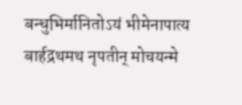बन्धुभिर्मानितोऽयं भीमेनापात्य बार्हद्रथमथ नृपतीन् मोचयन्मे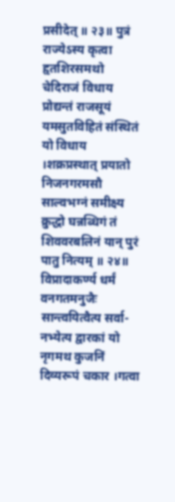प्रसीदेत् ॥ २३॥ पुत्रं राज्येऽस्य कृत्वा हृतशिरसमथो चेदिराजं विधाय प्रोद्यन्तं राजसूयं यमसुतविहितं संस्थितं यो विधाय ।शक्रप्रस्थात् प्रयातो निजनगरमसौ साल्वभग्नं समीक्ष्य क्रुद्धो घन्नब्धिगं तं शिववरबलिनं यान् पुरं पातु नित्यम् ॥ २४॥ विप्रादाकर्ण्य धर्मं वनगतमनुजैः सान्त्वयित्वैत्य सर्वा- नभ्येत्य द्वारकां यो नृगमथ कुजनिं दिव्यरूपं चकार ।गत्वा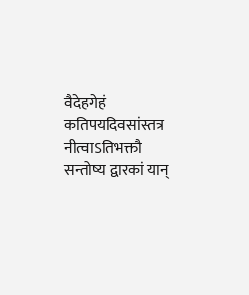वैदेहगेहं कतिपयदिवसांस्तत्र नीत्वाऽतिभक्तौ सन्तोष्य द्वारकां यान्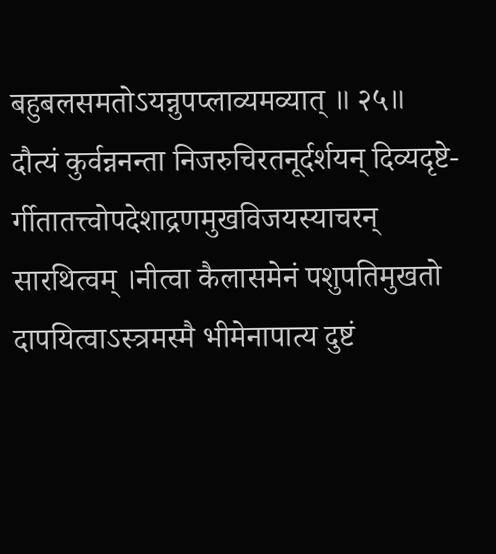बहुबलसमतोऽयन्नुपप्लाव्यमव्यात् ॥ २५॥ दौत्यं कुर्वन्ननन्ता निजरुचिरतनूर्दर्शयन् दिव्यदृष्टे- र्गीतातत्त्वोपदेशाद्रणमुखविजयस्याचरन् सारथित्वम् ।नीत्वा कैलासमेनं पशुपतिमुखतो दापयित्वाऽस्त्रमस्मै भीमेनापात्य दुष्टं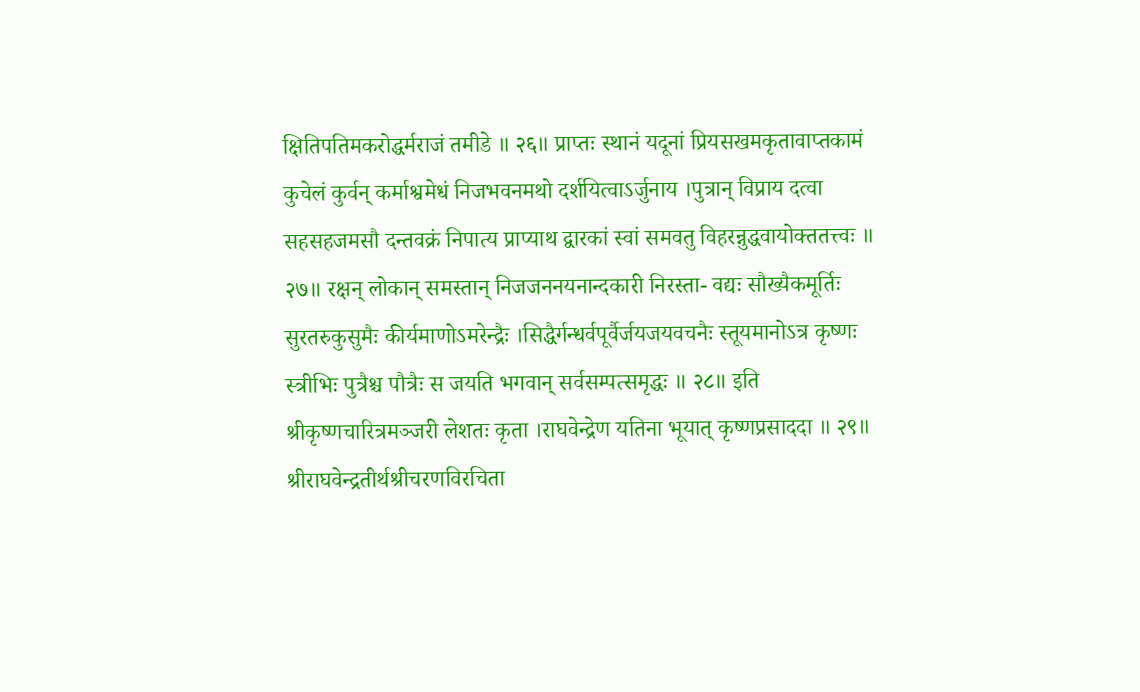क्षितिपतिमकरोद्धर्मराजं तमीडे ॥ २६॥ प्राप्तः स्थानं यदूनां प्रियसखमकृतावाप्तकामं कुचेलं कुर्वन् कर्माश्वमेधं निजभवनमथो दर्शयित्वाऽर्जुनाय ।पुत्रान् विप्राय दत्वा सहसहजमसौ दन्तवक्रं निपात्य प्राप्याथ द्वारकां स्वां समवतु विहरन्नुद्धवायोक्ततत्त्वः ॥ २७॥ रक्षन् लोकान् समस्तान् निजजननयनान्दकारी निरस्ता- वद्यः सौख्यैकमूर्तिः सुरतरुकुसुमैः कीर्यमाणोऽमरेन्द्रैः ।सिद्धैर्गन्धर्वपूर्वैर्जयजयवचनैः स्तूयमानोऽत्र कृष्णः स्त्रीभिः पुत्रैश्च पौत्रैः स जयति भगवान् सर्वसम्पत्समृद्धः ॥ २८॥ इति श्रीकृष्णचारित्रमञ्जरी लेशतः कृता ।राघवेन्द्रेण यतिना भूयात् कृष्णप्रसाददा ॥ २९॥ श्रीराघवेन्द्रतीर्थश्रीचरणविरचिता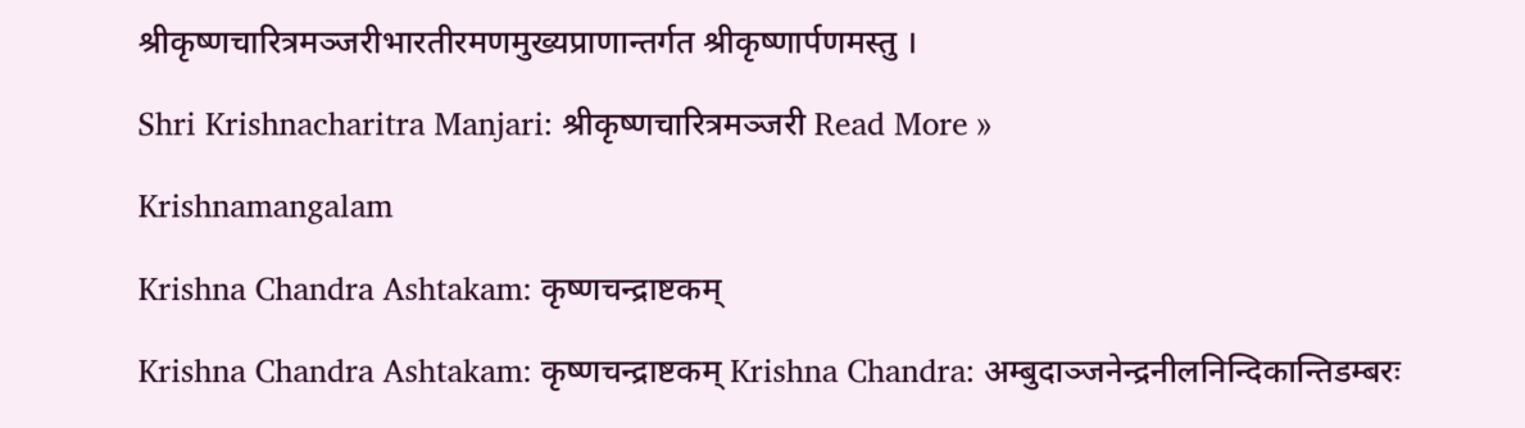श्रीकृष्णचारित्रमञ्जरीभारतीरमणमुख्यप्राणान्तर्गत श्रीकृष्णार्पणमस्तु ।

Shri Krishnacharitra Manjari: श्रीकृष्णचारित्रमञ्जरी Read More »

Krishnamangalam

Krishna Chandra Ashtakam: कृष्णचन्द्राष्टकम्

Krishna Chandra Ashtakam: कृष्णचन्द्राष्टकम् Krishna Chandra: अम्बुदाञ्जनेन्द्रनीलनिन्दिकान्तिडम्बरः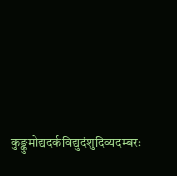कुङ्कुमोद्यदर्कविद्युदंशुदिव्यदम्बरः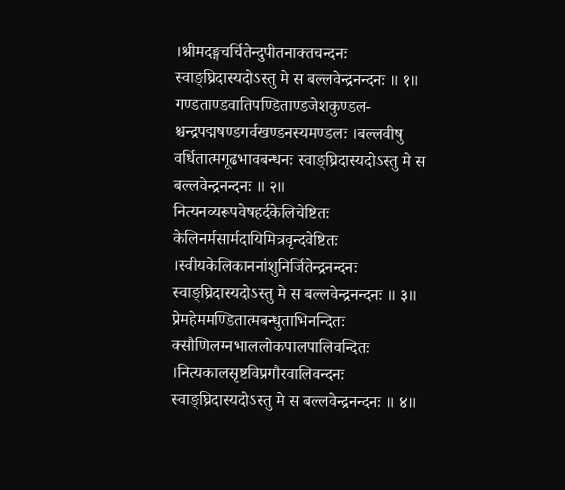।श्रीमदङ्गचर्चितेन्दुपीतनाक्तचन्दनः स्वाङ्घ्रिदास्यदोऽस्तु मे स बल्लवेन्द्रनन्दनः ॥ १॥ गण्डताण्डवातिपण्डिताण्डजेशकुण्डल- श्चन्द्रपद्मषण्डगर्वखण्डनस्यमण्डलः ।बल्लवीषु वर्धितात्मगूढभावबन्धनः स्वाङ्घ्रिदास्यदोऽस्तु मे स बल्लवेन्द्रनन्दनः ॥ २॥ नित्यनव्यरूपवेषहर्दकेलिचेष्टितः केलिनर्मसार्मदायिमित्रवृन्दवेष्टितः ।स्वीयकेलिकाननांशुनिर्जितेन्द्रनन्दनः स्वाङ्घ्रिदास्यदोऽस्तु मे स बल्लवेन्द्रनन्दनः ॥ ३॥ प्रेमहेममण्डितात्मबन्धुताभिनन्दितः क्सौणिलग्नभाललोकपालपालिवन्दितः ।नित्यकालसृष्टविप्रगौरवालिवन्दनः स्वाङ्घ्रिदास्यदोऽस्तु मे स बल्लवेन्द्रनन्दनः ॥ ४॥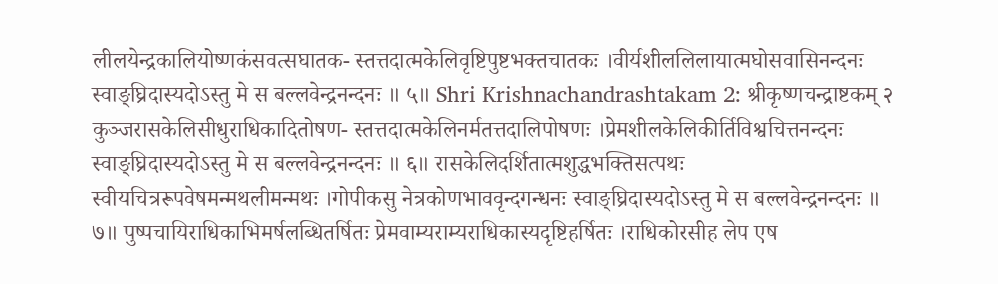लीलयेन्द्रकालियोष्णकंसवत्सघातक- स्तत्तदात्मकेलिवृष्टिपुष्टभक्तचातकः ।वीर्यशीललिलायात्मघोसवासिनन्दनः स्वाङ्घ्रिदास्यदोऽस्तु मे स बल्लवेन्द्रनन्दनः ॥ ५॥ Shri Krishnachandrashtakam 2: श्रीकृष्णचन्द्राष्टकम् २ कुञ्जरासकेलिसीधुराधिकादितोषण- स्तत्तदात्मकेलिनर्मतत्तदालिपोषणः ।प्रेमशीलकेलिकीर्तिविश्वचित्तनन्दनः स्वाङ्घ्रिदास्यदोऽस्तु मे स बल्लवेन्द्रनन्दनः ॥ ६॥ रासकेलिदर्शितात्मशुद्धभक्तिसत्पथः स्वीयचित्ररूपवेषमन्मथलीमन्मथः ।गोपीकसु नेत्रकोणभाववृन्दगन्धनः स्वाङ्घ्रिदास्यदोऽस्तु मे स बल्लवेन्द्रनन्दनः ॥ ७॥ पुष्पचायिराधिकाभिमर्षलब्धितर्षितः प्रेमवाम्यराम्यराधिकास्यदृष्टिहर्षितः ।राधिकोरसीह लेप एष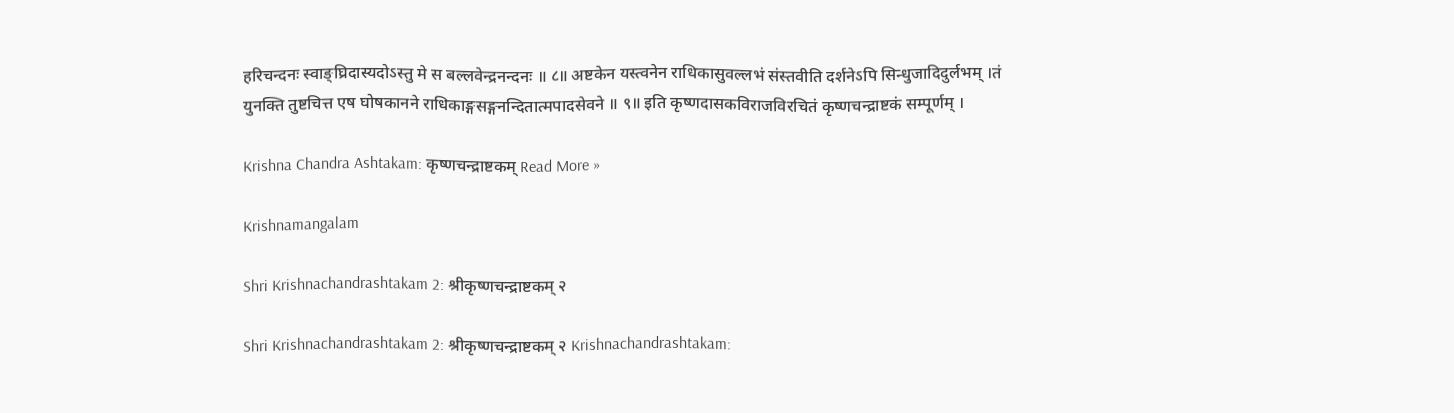हरिचन्दनः स्वाङ्घ्रिदास्यदोऽस्तु मे स बल्लवेन्द्रनन्दनः ॥ ८॥ अष्टकेन यस्त्वनेन राधिकासुवल्लभं संस्तवीति दर्शनेऽपि सिन्धुजादिदुर्लभम् ।तं युनक्ति तुष्टचित्त एष घोषकानने राधिकाङ्गसङ्गनन्दितात्मपादसेवने ॥ ९॥ इति कृष्णदासकविराजविरचितं कृष्णचन्द्राष्टकं सम्पूर्णम् ।

Krishna Chandra Ashtakam: कृष्णचन्द्राष्टकम् Read More »

Krishnamangalam

Shri Krishnachandrashtakam 2: श्रीकृष्णचन्द्राष्टकम् २

Shri Krishnachandrashtakam 2: श्रीकृष्णचन्द्राष्टकम् २ Krishnachandrashtakam: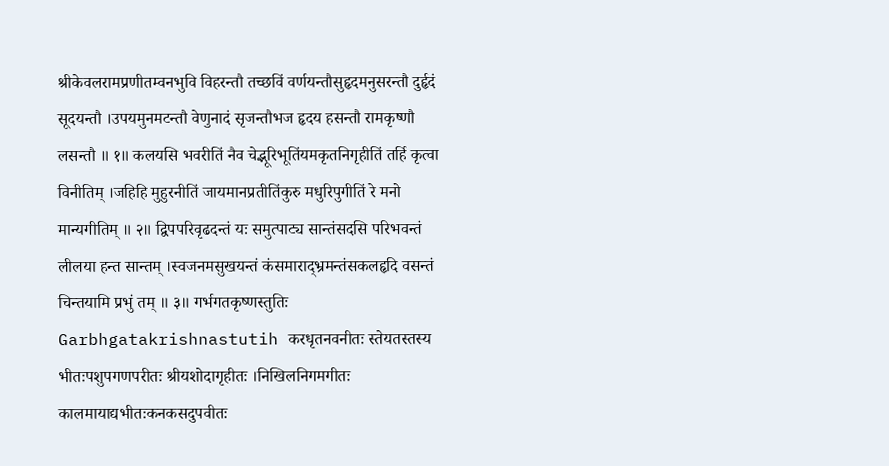श्रीकेवलरामप्रणीतम्वनभुवि विहरन्तौ तच्छविं वर्णयन्तौसुहृदमनुसरन्तौ दुर्हृदं सूदयन्तौ ।उपयमुनमटन्तौ वेणुनादं सृजन्तौभज हृदय हसन्तौ रामकृष्णौ लसन्तौ ॥ १॥ कलयसि भवरीतिं नैव चेद्भूरिभूतिंयमकृतनिगृहीतिं तर्हि कृत्वा विनीतिम् ।जहिहि मुहुरनीतिं जायमानप्रतीतिंकुरु मधुरिपुगीतिं रे मनो मान्यगीतिम् ॥ २॥ द्विपपरिवृढदन्तं यः समुत्पाट्य सान्तंसदसि परिभवन्तं लीलया हन्त सान्तम् ।स्वजनमसुखयन्तं कंसमाराद्भ्रमन्तंसकलहृदि वसन्तं चिन्तयामि प्रभुं तम् ॥ ३॥ गर्भगतकृष्णस्तुतिः Garbhgatakrishnastutih करधृतनवनीतः स्तेयतस्तस्य भीतःपशुपगणपरीतः श्रीयशोदागृहीतः ।निखिलनिगमगीतः कालमायाद्यभीतःकनकसदुपवीतः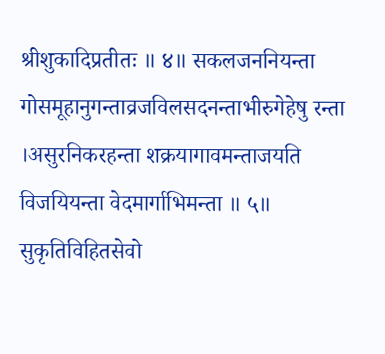श्रीशुकादिप्रतीतः ॥ ४॥ सकलजननियन्ता गोसमूहानुगन्ताव्रजविलसदनन्ताभीरुगेहेषु रन्ता ।असुरनिकरहन्ता शक्रयागावमन्ताजयति विजयियन्ता वेदमार्गाभिमन्ता ॥ ५॥ सुकृतिविहितसेवो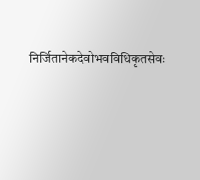निर्जितानेकदेवोभवविधिकृतसेवः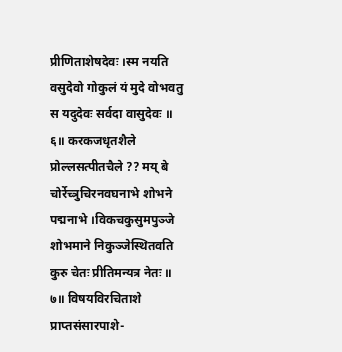प्रीणिताशेषदेवः ।स्म नयति वसुदेवो गोकुलं यं मुदे वोभवतु स यदुदेवः सर्वदा वासुदेवः ॥ ६॥ करकजधृतशैले प्रोल्लसत्पीतचैले ?? मय् बे चोर्रेच्त्रुचिरनवघनाभे शोभने पद्मनाभे ।विकचकुसुमपुञ्जे शोभमाने निकुञ्जेस्थितवति कुरु चेतः प्रीतिमन्यत्र नेतः ॥ ७॥ विषयविरचिताशे प्राप्तसंसारपाशे-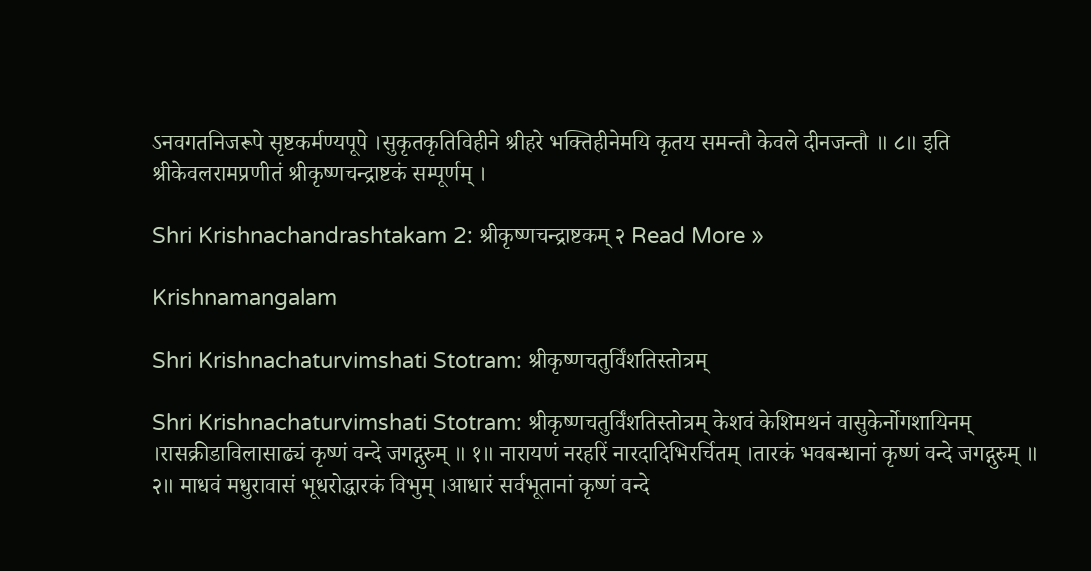ऽनवगतनिजरूपे सृष्टकर्मण्यपूपे ।सुकृतकृतिविहीने श्रीहरे भक्तिहीनेमयि कृतय समन्तौ केवले दीनजन्तौ ॥ ८॥ इति श्रीकेवलरामप्रणीतं श्रीकृष्णचन्द्राष्टकं सम्पूर्णम् ।

Shri Krishnachandrashtakam 2: श्रीकृष्णचन्द्राष्टकम् २ Read More »

Krishnamangalam

Shri Krishnachaturvimshati Stotram: श्रीकृष्णचतुर्विंशतिस्तोत्रम्

Shri Krishnachaturvimshati Stotram: श्रीकृष्णचतुर्विंशतिस्तोत्रम् केशवं केशिमथनं वासुकेर्नोगशायिनम् ।रासक्रीडाविलासाढ्यं कृष्णं वन्दे जगद्गुरुम् ॥ १॥ नारायणं नरहरिं नारदादिभिरर्चितम् ।तारकं भवबन्धानां कृष्णं वन्दे जगद्गुरुम् ॥ २॥ माधवं मधुरावासं भूधरोद्धारकं विभुम् ।आधारं सर्वभूतानां कृष्णं वन्दे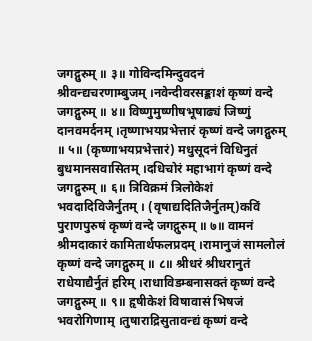जगद्गुरुम् ॥ ३॥ गोविन्दमिन्दुवदनं श्रीवन्द्यचरणाम्बुजम् ।नवेन्दीवरसङ्काशं कृष्णं वन्दे जगद्गुरुम् ॥ ४॥ विष्णुमुष्णीषभूषाढ्यं जिष्णुं दानवमर्दनम् ।तृष्णाभयप्रभेत्तारं कृष्णं वन्दे जगद्गुरुम् ॥ ५॥ (कृष्णाभयप्रभेत्तारं) मधुसूदनं विधिनुतं बुधमानसवासितम् ।दधिचोरं महाभागं कृष्णं वन्दे जगद्गुरुम् ॥ ६॥ त्रिविक्रमं त्रिलोकेशं भवदादिविजैर्नुतम् । (वृषाद्यदितिजैर्नुतम्)कविं पुराणपुरुषं कृष्णं वन्दे जगद्गुरुम् ॥ ७॥ वामनं श्रीमदाकारं कामितार्थफलप्रदम् ।रामानुजं सामलोलं कृष्णं वन्दे जगद्गुरुम् ॥ ८॥ श्रीधरं श्रीधरानुतं राधेयाद्यैर्नुतं हरिम् ।राधाविडम्बनासक्तं कृष्णं वन्दे जगद्गुरुम् ॥ ९॥ हृषीकेशं विषावासं भिषजं भवरोगिणाम् ।तुषाराद्रिसुतावन्द्यं कृष्णं वन्दे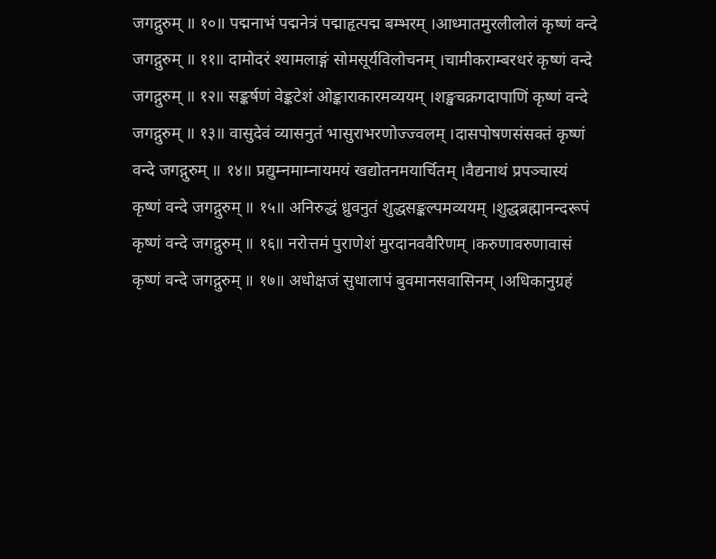जगद्गुरुम् ॥ १०॥ पद्मनाभं पद्मनेत्रं पद्माहृत्पद्म बम्भरम् ।आध्मातमुरलीलोलं कृष्णं वन्दे जगद्गुरुम् ॥ ११॥ दामोदरं श्यामलाङ्गं सोमसूर्यविलोचनम् ।चामीकराम्बरधरं कृष्णं वन्दे जगद्गुरुम् ॥ १२॥ सङ्कर्षणं वेङ्कटेशं ओङ्काराकारमव्ययम् ।शङ्खचक्रगदापाणिं कृष्णं वन्दे जगद्गुरुम् ॥ १३॥ वासुदेवं व्यासनुतं भासुराभरणोज्ज्वलम् ।दासपोषणसंसक्तं कृष्णं वन्दे जगद्गुरुम् ॥ १४॥ प्रद्युम्नमाम्नायमयं खद्योतनमयार्चितम् ।वैद्यनाथं प्रपञ्चास्यं कृष्णं वन्दे जगद्गुरुम् ॥ १५॥ अनिरुद्धं ध्रुवनुतं शुद्धसङ्कल्पमव्ययम् ।शुद्धब्रह्मानन्दरूपं कृष्णं वन्दे जगद्गुरुम् ॥ १६॥ नरोत्तमं पुराणेशं मुरदानववैरिणम् ।करुणावरुणावासं कृष्णं वन्दे जगद्गुरुम् ॥ १७॥ अधोक्षजं सुधालापं बुवमानसवासिनम् ।अधिकानुग्रहं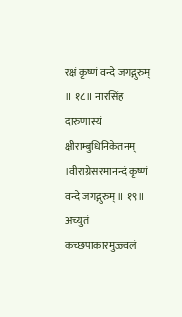रक्षं कृष्णं वन्दे जगद्गुरुम् ॥ १८॥ नारसिंह दारुणास्यं क्षीराम्बुधिनिकेतनम् ।वीराग्रेसरमानन्दं कृष्णं वन्दे जगद्गुरुम् ॥ १९॥ अच्युतं कच्छपाकारमुज्ज्वलं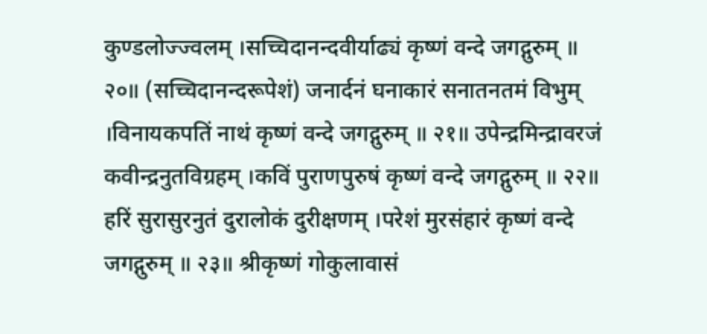कुण्डलोज्ज्वलम् ।सच्चिदानन्दवीर्याढ्यं कृष्णं वन्दे जगद्गुरुम् ॥ २०॥ (सच्चिदानन्दरूपेशं) जनार्दनं घनाकारं सनातनतमं विभुम् ।विनायकपतिं नाथं कृष्णं वन्दे जगद्गुरुम् ॥ २१॥ उपेन्द्रमिन्द्रावरजं कवीन्द्रनुतविग्रहम् ।कविं पुराणपुरुषं कृष्णं वन्दे जगद्गुरुम् ॥ २२॥ हरिं सुरासुरनुतं दुरालोकं दुरीक्षणम् ।परेशं मुरसंहारं कृष्णं वन्दे जगद्गुरुम् ॥ २३॥ श्रीकृष्णं गोकुलावासं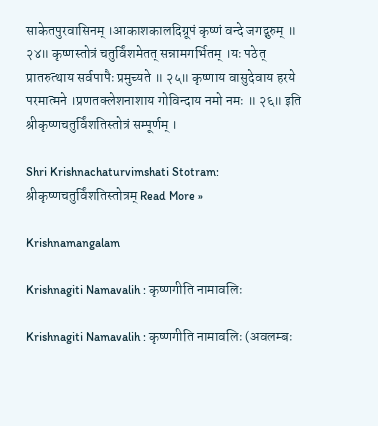साकेतपुरवासिनम् ।आकाशकालदिग्रूपं कृष्णं वन्दे जगद्गुरुम् ॥ २४॥ कृष्णस्तोत्रं चतुर्विंशमेतत् सन्नामगर्भितम् ।यः पठेत् प्रातरुत्थाय सर्वपापैः प्रमुच्यते ॥ २५॥ कृष्णाय वासुदेवाय हरये परमात्मने ।प्रणतक्लेशनाशाय गोविन्दाय नमो नमः ॥ २६॥ इति श्रीकृष्णचतुर्विंशतिस्तोत्रं सम्पूर्णम् ।

Shri Krishnachaturvimshati Stotram: श्रीकृष्णचतुर्विंशतिस्तोत्रम् Read More »

Krishnamangalam

Krishnagiti Namavalih : कृष्णगीति नामावलिः

Krishnagiti Namavalih : कृष्णगीति नामावलिः (अवलम्बः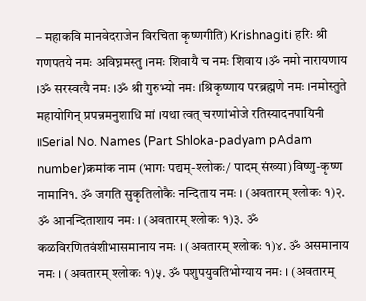– महाकवि मानवेदराजेन विरचिता कृष्णगीति) Krishnagiti हरिः श्री गणपतये नमः अविघ्नमस्तु ।नमः शिवायै च नमः शिवाय ।ॐ नमो नारायणाय ।ॐ सरस्वत्यै नमः ।ॐ श्री गुरुभ्यो नमः ।श्रिकृष्णाय परब्रह्मणे नमः ।नमोस्तुते महायोगिन् प्रपन्नमनुशाधि मां ।यथा त्वत् चरणांभोजे रतिस्यादनपायिनी ॥Serial No. Names (Part Shloka-padyam pAdam number)क्रमांक नाम (भागः पद्यम्-श्लोकः/ पादम् संख्या)विष्णु-कृष्ण नामानि१. ॐ जगति सुकृतिलोकैः नन्दिताय नमः । (अवतारम् श्लोकः १)२. ॐ आनन्दिताशाय नमः । (अवतारम् श्लोकः १)३. ॐ कळविरणितवंशीभासमानाय नमः । (अवतारम् श्लोकः १)४. ॐ असमानाय नमः । (अवतारम् श्लोकः १)५. ॐ पशुपयुवतिभोग्याय नमः । (अवतारम्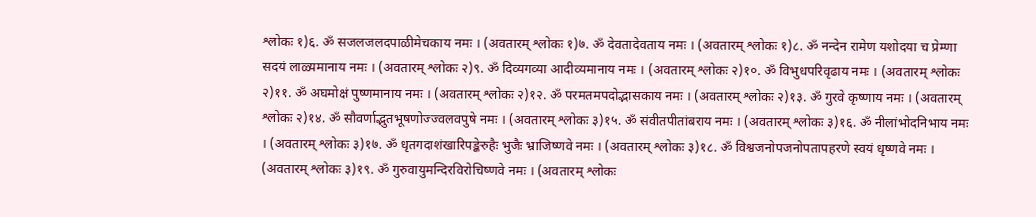श्लोकः १)६. ॐ सजलजलदपाळीमेचकाय नमः । (अवतारम् श्लोकः १)७. ॐ देवतादेवताय नमः । (अवतारम् श्लोकः १)८. ॐ नन्देन रामेण यशोदया च प्रेम्णा सदयं लाळ्यमानाय नमः । (अवतारम् श्लोकः २)९. ॐ दिव्यगव्या आदीव्यमानाय नमः । (अवतारम् श्लोकः २)१०. ॐ विभुधपरिवृढाय नमः । (अवतारम् श्लोकः २)११. ॐ अघमोक्षं पुष्णमानाय नमः । (अवतारम् श्लोकः २)१२. ॐ परमतमपदोद्भासकाय नमः । (अवतारम् श्लोकः २)१३. ॐ गुरवे कृष्णाय नमः । (अवतारम् श्लोकः २)१४. ॐ सौवर्णाद्भुतभूषणोज्ज्वलवपुषे नमः । (अवतारम् श्लोकः ३)१५. ॐ संवीतपीतांबराय नमः । (अवतारम् श्लोकः ३)१६. ॐ नीलांभोदनिभाय नमः । (अवतारम् श्लोकः ३)१७. ॐ धृतगदाशंखारिपङ्केरुहैः भुजैः भ्राजिष्णवे नमः । (अवतारम् श्लोकः ३)१८. ॐ विश्वजनोपजनोपतापहरणे स्वयं धृष्णवे नमः । (अवतारम् श्लोकः ३)१९. ॐ गुरुवायुमन्दिरविरोचिष्णवे नमः । (अवतारम् श्लोकः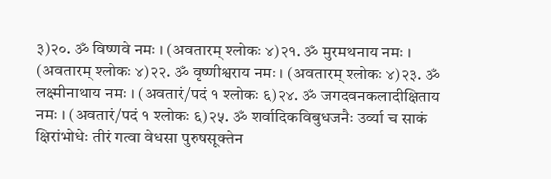३)२०. ॐ विष्णवे नमः । (अवतारम् श्लोकः ४)२१. ॐ मुरमथनाय नमः । (अवतारम् श्लोकः ४)२२. ॐ वृष्णीश्वराय नमः । (अवतारम् श्लोकः ४)२३. ॐ लक्ष्मीनाथाय नमः । (अवतारं/पदं १ श्लोकः ६)२४. ॐ जगदवनकलादीक्षिताय नमः । (अवतारं/पदं १ श्लोकः ६)२५. ॐ शर्वादिकविबुधजनैः उर्व्या च साकं क्षिरांभोधेः तीरं गत्वा वेधसा पुरुषसूक्तेन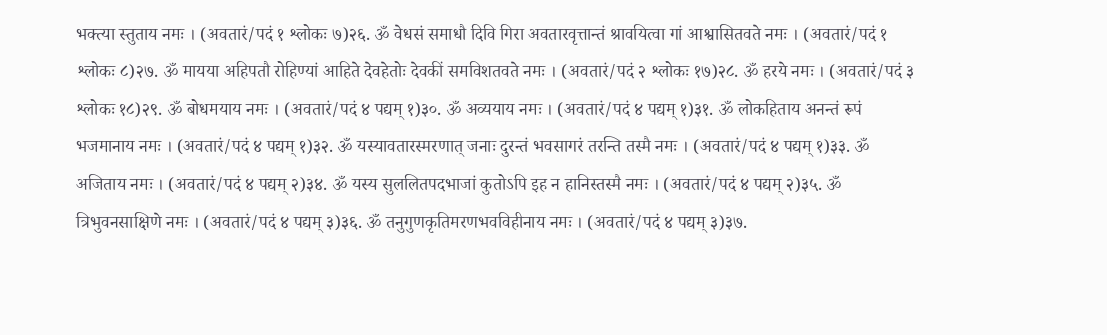भक्त्या स्तुताय नमः । (अवतारं/पदं १ श्लोकः ७)२६. ॐ वेधसं समाधौ दिवि गिरा अवतारवृत्तान्तं श्रावयित्वा गां आश्वासितवते नमः । (अवतारं/पदं १ श्लोकः ८)२७. ॐ मायया अहिपतौ रोहिण्यां आहिते देवहेतोः देवकीं समविशतवते नमः । (अवतारं/पदं २ श्लोकः १७)२८. ॐ हरये नमः । (अवतारं/पदं ३ श्लोकः १८)२९. ॐ बोधमयाय नमः । (अवतारं/पदं ४ पद्यम् १)३०. ॐ अव्ययाय नमः । (अवतारं/पदं ४ पद्यम् १)३१. ॐ लोकहिताय अनन्तं रूपं भजमानाय नमः । (अवतारं/पदं ४ पद्यम् १)३२. ॐ यस्यावतारस्मरणात् जनाः दुरन्तं भवसागरं तरन्ति तस्मै नमः । (अवतारं/पदं ४ पद्यम् १)३३. ॐ अजिताय नमः । (अवतारं/पदं ४ पद्यम् २)३४. ॐ यस्य सुललितपदभाजां कुतोऽपि इह न हानिस्तस्मै नमः । (अवतारं/पदं ४ पद्यम् २)३५. ॐ त्रिभुवनसाक्षिणे नमः । (अवतारं/पदं ४ पद्यम् ३)३६. ॐ तनुगुणकृतिमरणभवविहीनाय नमः । (अवतारं/पदं ४ पद्यम् ३)३७.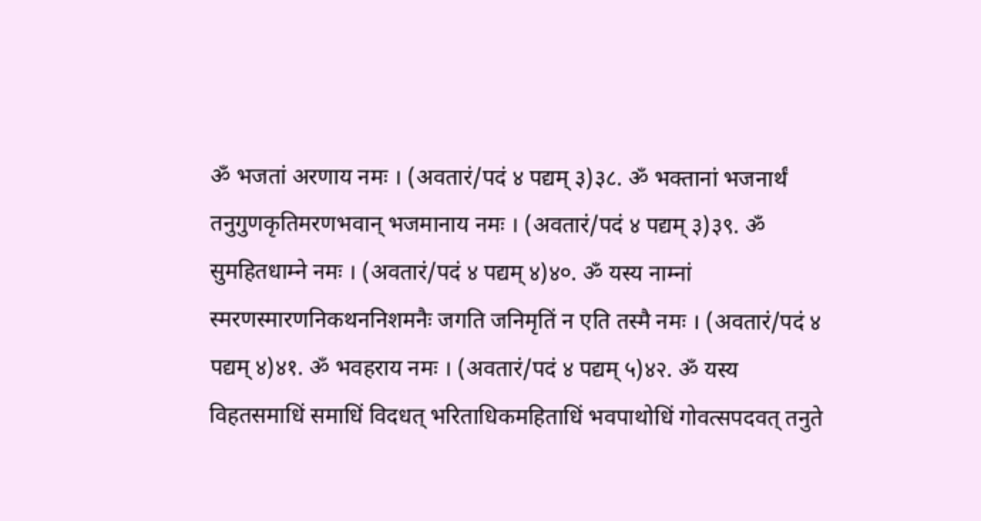ॐ भजतां अरणाय नमः । (अवतारं/पदं ४ पद्यम् ३)३८. ॐ भक्तानां भजनार्थं तनुगुणकृतिमरणभवान् भजमानाय नमः । (अवतारं/पदं ४ पद्यम् ३)३९. ॐ सुमहितधाम्ने नमः । (अवतारं/पदं ४ पद्यम् ४)४०. ॐ यस्य नाम्नां स्मरणस्मारणनिकथननिशमनैः जगति जनिमृतिं न एति तस्मै नमः । (अवतारं/पदं ४ पद्यम् ४)४१. ॐ भवहराय नमः । (अवतारं/पदं ४ पद्यम् ५)४२. ॐ यस्य विहतसमाधिं समाधिं विदधत् भरिताधिकमहिताधिं भवपाथोधिं गोवत्सपदवत् तनुते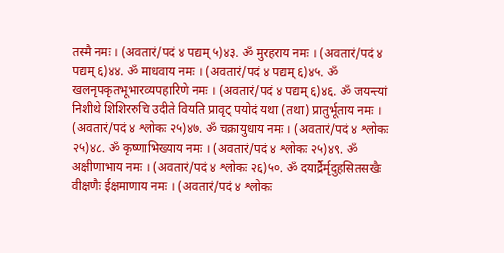तस्मै नमः । (अवतारं/पदं ४ पद्यम् ५)४३. ॐ मुरहराय नमः । (अवतारं/पदं ४ पद्यम् ६)४४. ॐ माधवाय नमः । (अवतारं/पदं ४ पद्यम् ६)४५. ॐ खलनृपकृतभूभारव्यपहारिणे नमः । (अवतारं/पदं ४ पद्यम् ६)४६. ॐ जयन्त्यां निशीथे शिशिररुचि उदीते वियति प्रावृट् पयोदं यथा (तथा) प्रातुर्भूताय नमः । (अवतारं/पदं ४ श्लोकः २५)४७. ॐ चक्रायुधाय नमः । (अवतारं/पदं ४ श्लोकः २५)४८. ॐ कृष्णाभिख्याय नमः । (अवतारं/पदं ४ श्लोकः २५)४९. ॐ अक्षीणाभाय नमः । (अवतारं/पदं ४ श्लोकः २६)५०. ॐ दयार्द्रैर्मृदुहसितसखैः वीक्षणैः ईक्षमाणाय नमः । (अवतारं/पदं ४ श्लोकः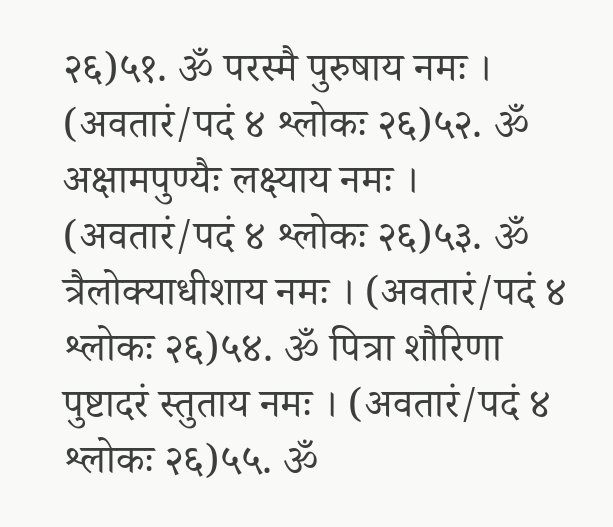२६)५१. ॐ परस्मै पुरुषाय नमः । (अवतारं/पदं ४ श्लोकः २६)५२. ॐ अक्षामपुण्यैः लक्ष्याय नमः । (अवतारं/पदं ४ श्लोकः २६)५३. ॐ त्रैलोक्याधीशाय नमः । (अवतारं/पदं ४ श्लोकः २६)५४. ॐ पित्रा शौरिणा पुष्टादरं स्तुताय नमः । (अवतारं/पदं ४ श्लोकः २६)५५. ॐ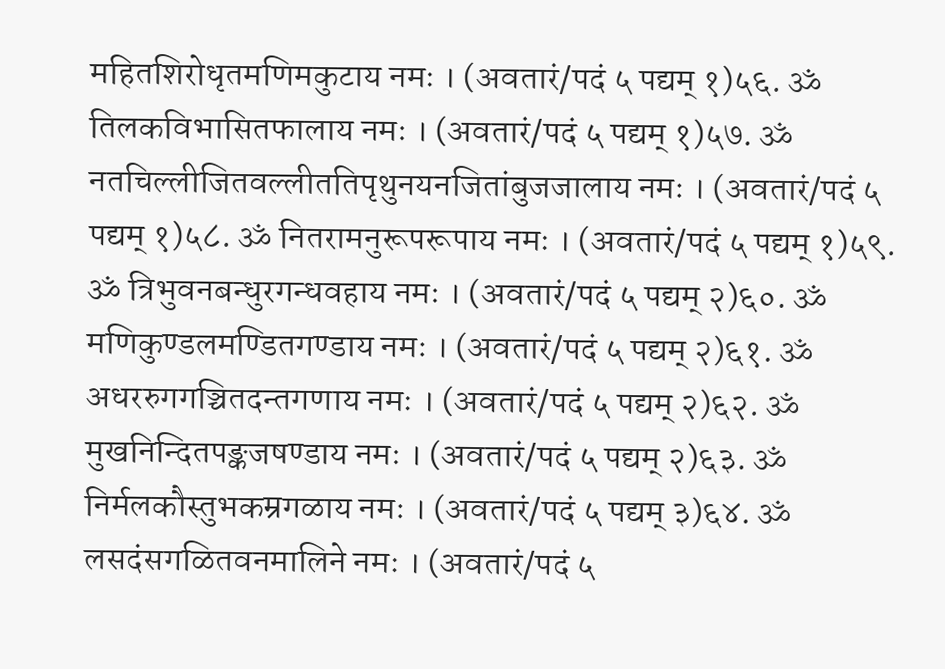महितशिरोधृतमणिमकुटाय नमः । (अवतारं/पदं ५ पद्यम् १)५६. ॐ तिलकविभासितफालाय नमः । (अवतारं/पदं ५ पद्यम् १)५७. ॐ नतचिल्लीजितवल्लीततिपृथुनयनजितांबुजजालाय नमः । (अवतारं/पदं ५ पद्यम् १)५८. ॐ नितरामनुरूपरूपाय नमः । (अवतारं/पदं ५ पद्यम् १)५९. ॐ त्रिभुवनबन्धुरगन्धवहाय नमः । (अवतारं/पदं ५ पद्यम् २)६०. ॐ मणिकुण्डलमण्डितगण्डाय नमः । (अवतारं/पदं ५ पद्यम् २)६१. ॐ अधररुगगञ्चितदन्तगणाय नमः । (अवतारं/पदं ५ पद्यम् २)६२. ॐ मुखनिन्दितपङ्कजषण्डाय नमः । (अवतारं/पदं ५ पद्यम् २)६३. ॐ निर्मलकौस्तुभकम्रगळाय नमः । (अवतारं/पदं ५ पद्यम् ३)६४. ॐ लसदंसगळितवनमालिने नमः । (अवतारं/पदं ५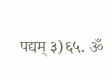पद्यम् ३)६५. ॐ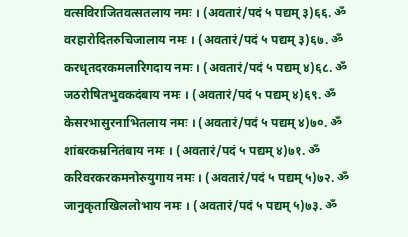वत्सविराजितवत्सतलाय नमः । (अवतारं/पदं ५ पद्यम् ३)६६. ॐ वरहारोदितरुचिजालाय नमः । (अवतारं/पदं ५ पद्यम् ३)६७. ॐ करधृतदरकमलारिगदाय नमः । (अवतारं/पदं ५ पद्यम् ४)६८. ॐ जठरोषितभुवकदंबाय नमः । (अवतारं/पदं ५ पद्यम् ४)६९. ॐ केसरभासुरनाभितलाय नमः । (अवतारं/पदं ५ पद्यम् ४)७०. ॐ शांबरकम्रनितंबाय नमः । (अवतारं/पदं ५ पद्यम् ४)७१. ॐ करिवरकरकमनोरुयुगाय नमः । (अवतारं/पदं ५ पद्यम् ५)७२. ॐ जानुकृताखिललोभाय नमः । (अवतारं/पदं ५ पद्यम् ५)७३. ॐ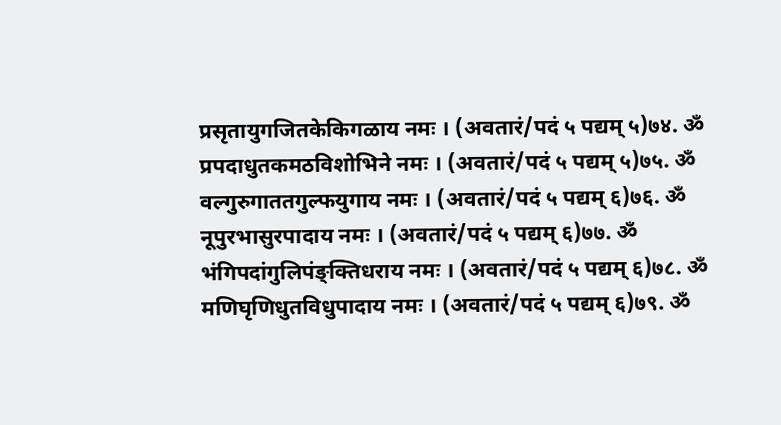प्रसृतायुगजितकेकिगळाय नमः । (अवतारं/पदं ५ पद्यम् ५)७४. ॐ प्रपदाधुतकमठविशोभिने नमः । (अवतारं/पदं ५ पद्यम् ५)७५. ॐ वल्गुरुगाततगुल्फयुगाय नमः । (अवतारं/पदं ५ पद्यम् ६)७६. ॐ नूपुरभासुरपादाय नमः । (अवतारं/पदं ५ पद्यम् ६)७७. ॐ भंगिपदांगुलिपंङ्क्तिधराय नमः । (अवतारं/पदं ५ पद्यम् ६)७८. ॐ मणिघृणिधुतविधुपादाय नमः । (अवतारं/पदं ५ पद्यम् ६)७९. ॐ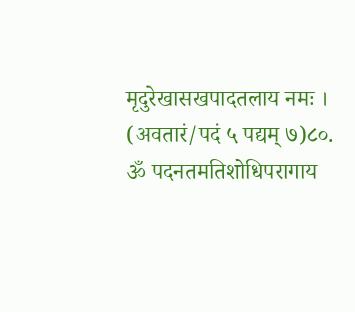मृदुरेखासखपादतलाय नमः । (अवतारं/पदं ५ पद्यम् ७)८०. ॐ पदनतमतिशोधिपरागाय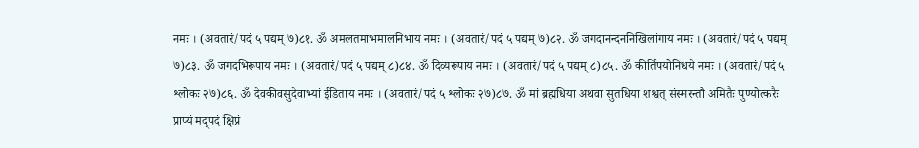नमः । (अवतारं/पदं ५ पद्यम् ७)८१. ॐ अमलतमाभमालनिभाय नमः । (अवतारं/पदं ५ पद्यम् ७)८२. ॐ जगदानन्दननिखिलांगाय नमः । (अवतारं/पदं ५ पद्यम् ७)८३. ॐ जगदभिरूपाय नमः । (अवतारं/पदं ५ पद्यम् ८)८४. ॐ दिव्यरूपाय नमः । (अवतारं/पदं ५ पद्यम् ८)८५. ॐ कीर्तिपयोनिधये नमः । (अवतारं/पदं ५ श्लोकः २७)८६. ॐ देवकीवसुदेवाभ्यां ईडिताय नमः । (अवतारं/पदं ५ श्लोकः २७)८७. ॐ मां ब्रह्मधिया अथवा सुतधिया शश्वत् संस्मरन्तौ अमितैः पुण्योत्करैः प्राप्यं मद्पदं क्षिप्रं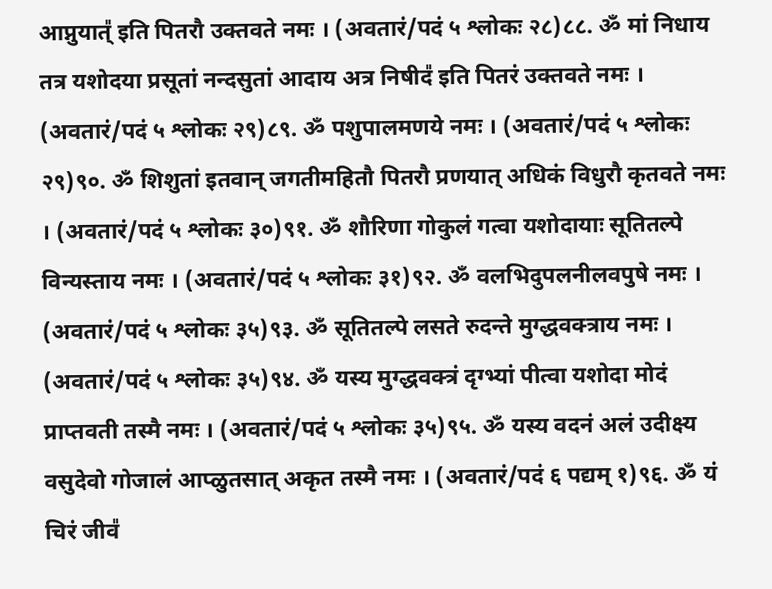आप्नुयात्᳚ इति पितरौ उक्तवते नमः । (अवतारं/पदं ५ श्लोकः २८)८८. ॐ मां निधाय तत्र यशोदया प्रसूतां नन्दसुतां आदाय अत्र निषीद᳚ इति पितरं उक्तवते नमः । (अवतारं/पदं ५ श्लोकः २९)८९. ॐ पशुपालमणये नमः । (अवतारं/पदं ५ श्लोकः २९)९०. ॐ शिशुतां इतवान् जगतीमहितौ पितरौ प्रणयात् अधिकं विधुरौ कृतवते नमः । (अवतारं/पदं ५ श्लोकः ३०)९१. ॐ शौरिणा गोकुलं गत्वा यशोदायाः सूतितल्पे विन्यस्ताय नमः । (अवतारं/पदं ५ श्लोकः ३१)९२. ॐ वलभिदुपलनीलवपुषे नमः । (अवतारं/पदं ५ श्लोकः ३५)९३. ॐ सूतितल्पे लसते रुदन्ते मुग्द्धवक्त्राय नमः । (अवतारं/पदं ५ श्लोकः ३५)९४. ॐ यस्य मुग्द्धवक्त्रं दृग्भ्यां पीत्वा यशोदा मोदं प्राप्तवती तस्मै नमः । (अवतारं/पदं ५ श्लोकः ३५)९५. ॐ यस्य वदनं अलं उदीक्ष्य वसुदेवो गोजालं आप्ळुतसात् अकृत तस्मै नमः । (अवतारं/पदं ६ पद्यम् १)९६. ॐ यं चिरं जीव᳚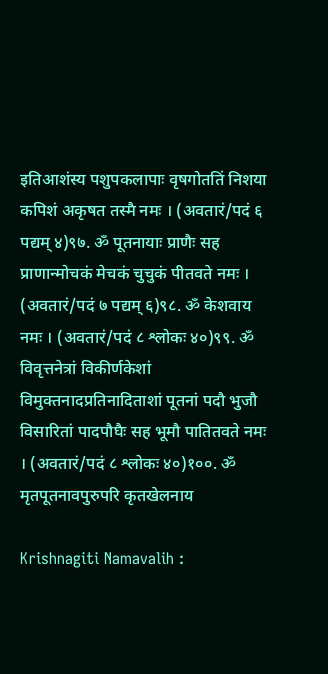इतिआशंस्य पशुपकलापाः वृषगोततिं निशया कपिशं अकृषत तस्मै नमः । (अवतारं/पदं ६ पद्यम् ४)९७. ॐ पूतनायाः प्राणैः सह प्राणान्मोचकं मेचकं चुचुकं पीतवते नमः । (अवतारं/पदं ७ पद्यम् ६)९८. ॐ केशवाय नमः । (अवतारं/पदं ८ श्लोकः ४०)९९. ॐ विवृत्तनेत्रां विकीर्णकेशां विमुक्तनादप्रतिनादिताशां पूतनां पदौ भुजौ विसारितां पादपौघैः सह भूमौ पातितवते नमः । (अवतारं/पदं ८ श्लोकः ४०)१००. ॐ मृतपूतनावपुरुपरि कृतखेलनाय

Krishnagiti Namavalih :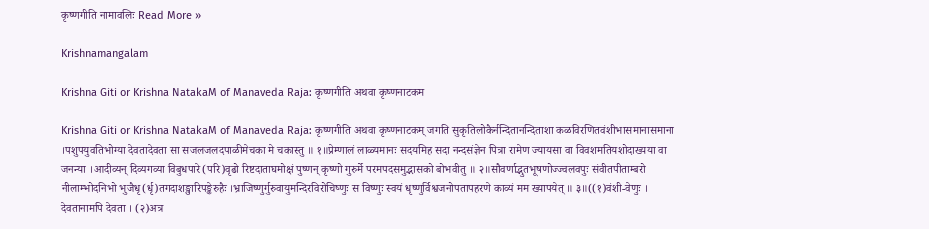कृष्णगीति नामावलिः Read More »

Krishnamangalam

Krishna Giti or Krishna NatakaM of Manaveda Raja: कृष्णगीति अथवा कृष्णनाटकम

Krishna Giti or Krishna NatakaM of Manaveda Raja: कृष्णगीति अथवा कृष्णनाटकम् जगति सुकृतिलोकैर्नन्दितानन्दिताशा कळविरणितवंशीभासमानासमाना ।पशुपयुवतिभोग्या देवतादेवता सा सजलजलदपाळीमेचका मे चकास्तु ॥ १॥प्रेम्णालं लाळ्यमानः सदयमिह सदा नन्दसंज्ञेन पित्रा रामेण ज्यायसा वा विवशमतियशोदाख्यया वा जनन्या ।आदीव्यन् दिव्यगव्या विबुधपारे(परि)वृढो रिष्टदाताघमोक्षं पुष्णन् कृष्णो गुरुर्मे परमपदसमुद्भासको बोभवीतु ॥ २॥सौवर्णाद्भुतभूषणोज्ज्वलवपुः संवीतपीताम्बरो नीलाम्भोदनिभो भुजैधृ(र्धृ)तगदाशङ्खारिपङ्केरुहैः ।भ्राजिष्णुर्गुरुवायुमन्दिरविरोचिष्णुः स विष्णुः स्वयं धृष्णुर्विश्वजनोपतापहरणे काव्यं मम ख्यापयेत् ॥ ३॥((१)वंशी-वेणुः । देवतानामपि देवता । (२)अत्र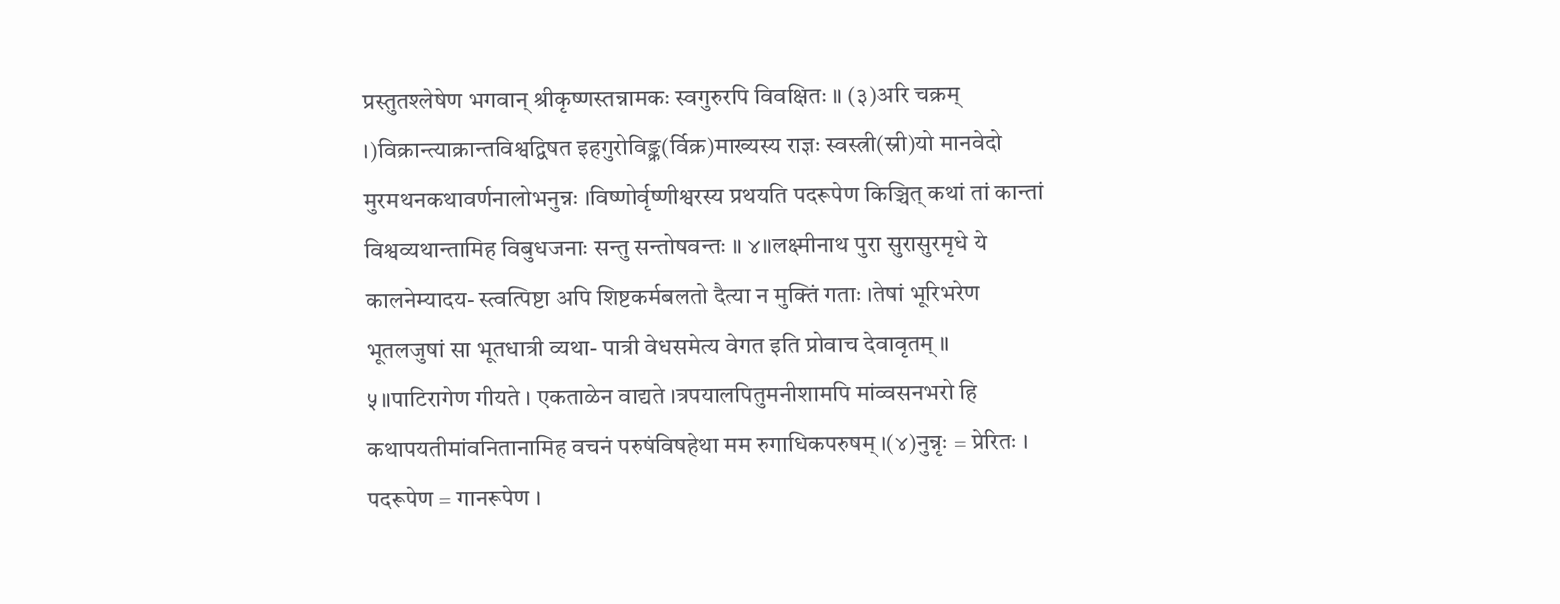प्रस्तुतश्लेषेण भगवान् श्रीकृष्णस्तन्नामकः स्वगुरुरपि विवक्षितः ॥ (३)अरि चक्रम् ।)विक्रान्त्याक्रान्तविश्वद्विषत इहगुरोविङ्क्र(र्विक्र)माख्यस्य राज्ञः स्वस्त्री(स्री)यो मानवेदो मुरमथनकथावर्णनालोभनुन्नः ।विष्णोर्वृष्णीश्वरस्य प्रथयति पदरूपेण किञ्चित् कथां तां कान्तां विश्वव्यथान्तामिह विबुधजनाः सन्तु सन्तोषवन्तः ॥ ४॥लक्ष्मीनाथ पुरा सुरासुरमृधे ये कालनेम्यादय- स्त्वत्पिष्टा अपि शिष्टकर्मबलतो दैत्या न मुक्तिं गताः ।तेषां भूरिभरेण भूतलजुषां सा भूतधात्री व्यथा- पात्री वेधसमेत्य वेगत इति प्रोवाच देवावृतम् ॥ ५॥पाटिरागेण गीयते । एकताळेन वाद्यते ।त्रपयालपितुमनीशामपि मांव्वसनभरो हि कथापयतीमांवनितानामिह वचनं परुषंविषहेथा मम रुगाधिकपरुषम् ।(४)नुन्नृः = प्रेरितः । पदरूपेण = गानरूपेण ।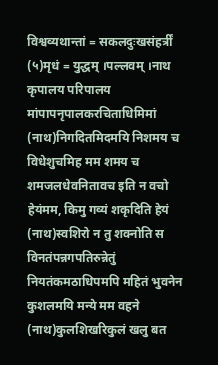विश्वव्यथान्तां = सकलदुःखसंहर्त्रीं (५)मृधं = युद्धम् ।पल्लवम् ।नाथ कृपालय परिपालय मांपापनृपालकरचिताधिमिमां (नाथ)निगदितमिदमयि निशमय च विधेशुचमिह मम शमय च शमजलधेवनितावच इति न वचो हेयंमम, किमु गव्यं शकृदिति हेयं (नाथ)स्वशिरो न तु शक्नोति स विनतंपन्नगपतिरुन्नेतुं नियतंकमठाधिपमपि महितं भुवनेन कुशलमयि मन्ये मम वहने (नाथ)कुलशिखरिकुलं खलु बत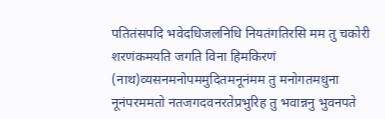पतितंसपदि भवेदधिजलनिधि नियतंगतिरसि मम तु चकोरी शरणंकमयति जगति विना हिमकिरणं (नाथ)व्यसनमनोपममुदितमनूनंमम तु मनोगतमधुना नूनंपरममतो नतजगदवनरतेप्रभुरिह तु भवान्ननु भुवनपते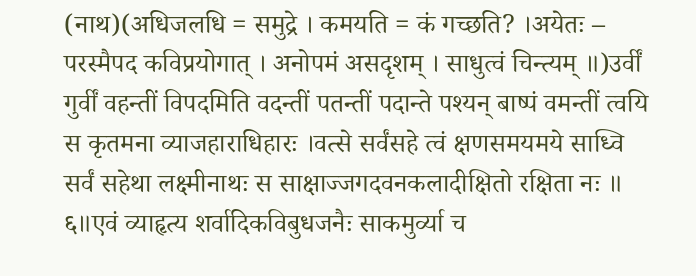(नाथ)(अधिजलधि = समुद्रे । कमयति = कं गच्छति? ।अयेतः – परस्मैपद कविप्रयोगात् । अनोपमं असदृशम् । साधुत्वं चिन्त्यम् ॥)उर्वीं गुर्वीं वहन्तीं विपदमिति वदन्तीं पतन्तीं पदान्ते पश्यन् बाष्पं वमन्तीं त्वयि स कृतमना व्याजहाराधिहारः ।वत्से सर्वंसहे त्वं क्षणसमयमये साध्वि सर्वं सहेथा लक्ष्मीनाथः स साक्षाज्जगदवनकलादीक्षितो रक्षिता नः ॥ ६॥एवं व्याहृत्य शर्वादिकविबुधजनैः साकमुर्व्या च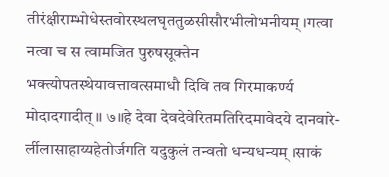तीरंक्षीराम्भोधेस्तवोरस्थलघृततुळसीसौरभीलोभनीयम् ।गत्वा नत्वा च स त्वामजित पुरुषसूक्तेन भक्त्योपतस्थेयावत्तावत्समाधौ दिवि तव गिरमाकर्ण्य मोदादगादीत् ॥ ७॥हे देवा देवदेवेरितमतिरिदमावेदये दानवारे- र्लीलासाहाय्यहेतोर्जगति यदुकुलं तन्वतो धन्यधन्यम् ।साकं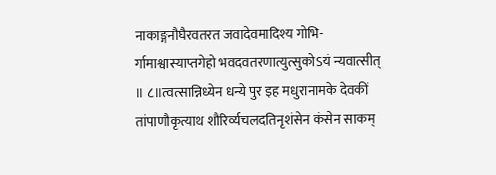नाकाङ्गनौघैरवतरत जवादेवमादिश्य गोभि- र्गामाश्वास्याप्तगेहो भवदवतरणात्युत्सुकोऽयं न्यवात्सीत् ॥ ८॥त्वत्सान्निध्येन धन्ये पुर इह मधुरानामके देवकीं तांपाणौकृत्याथ शौरिर्व्यचलदतिनृशंसेन कंसेन साकम्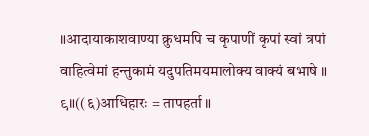॥आदायाकाशवाण्या क्रुधमपि च कृपाणीं कृपां स्वां त्रपां वाहित्वेमां हन्तुकामं यदुपतिमयमालोक्य वाक्यं बभाषे ॥ ९॥((६)आधिहारः = तापहर्ता ॥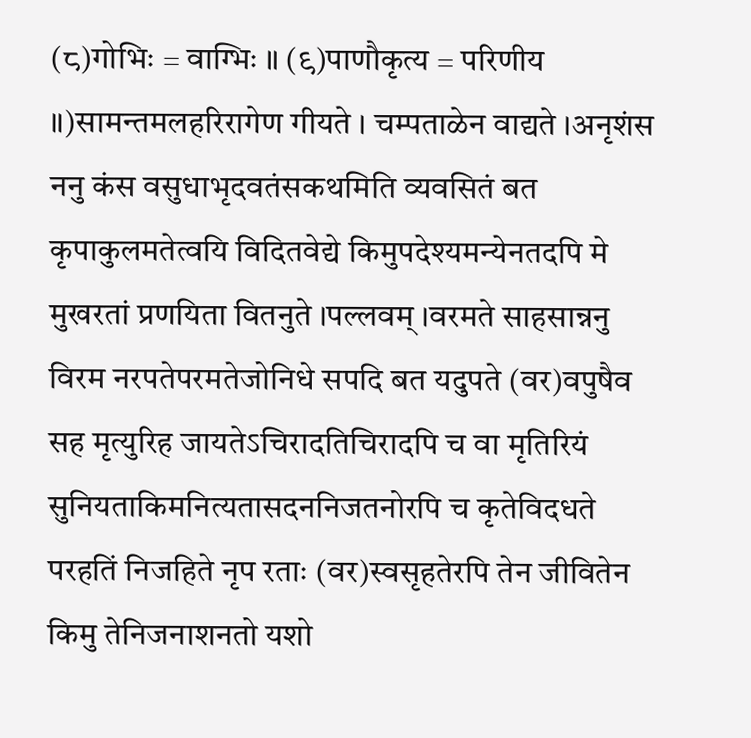(८)गोभिः = वाग्भिः ॥ (९)पाणौकृत्य = परिणीय ॥)सामन्तमलहरिरागेण गीयते । चम्पताळेन वाद्यते ।अनृशंस ननु कंस वसुधाभृदवतंसकथमिति व्यवसितं बत कृपाकुलमतेत्वयि विदितवेद्ये किमुपदेश्यमन्येनतदपि मे मुखरतां प्रणयिता वितनुते ।पल्लवम् ।वरमते साहसान्ननु विरम नरपतेपरमतेजोनिधे सपदि बत यदुपते (वर)वपुषैव सह मृत्युरिह जायतेऽचिरादतिचिरादपि च वा मृतिरियं सुनियताकिमनित्यतासदननिजतनोरपि च कृतेविदधते परहतिं निजहिते नृप रताः (वर)स्वसृहतेरपि तेन जीवितेन किमु तेनिजनाशनतो यशो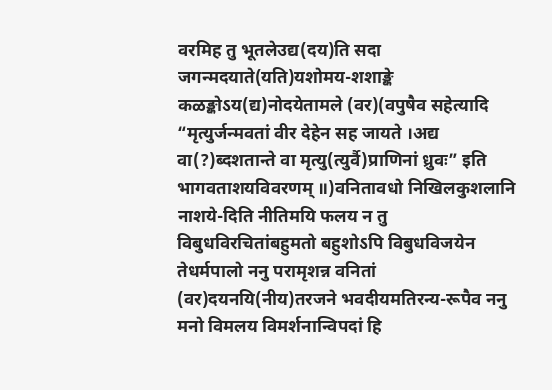वरमिह तु भूतलेउद्य(दय)ति सदा जगन्मदयाते(यति)यशोमय-शशाङ्के कळङ्कोऽय(द्य)नोदयेतामले (वर)(वपुषैव सहेत्यादि “मृत्युर्जन्मवतां वीर देहेन सह जायते ।अद्य वा(?)ब्दशतान्ते वा मृत्यु(त्युर्वै)प्राणिनां ध्रुवः” इति भागवताशयविवरणम् ॥)वनितावधो निखिलकुशलानि नाशये-दिति नीतिमयि फलय न तु विबुधविरचितांबहुमतो बहुशोऽपि विबुधविजयेन तेधर्मपालो ननु परामृशन्न वनितां (वर)दयनयि(नीय)तरजने भवदीयमतिरन्य-रूपैव ननु मनो विमलय विमर्शनान्विपदां हि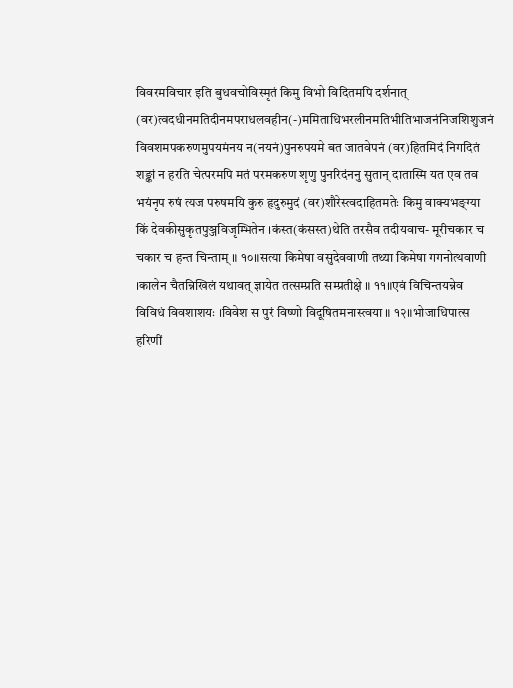विवरमविचार इति बुधवचोविस्मृतं किमु विभो विदितमपि दर्शनात् (वर)त्वदधीनमतिदीनमपराधलवहीन(-)ममिताधिभरलीनमतिभीतिभाजनंनिजशिशुजनं विवशमपकरुणमुपयमंनय न(नयनं)पुनरुपयमे बत जातवेपनं (वर)हितमिदं निगदितं शङ्कां न हरति चेत्परमपि मतं परमकरुण श‍ृणु पुनरिदंननु सुतान् दातास्मि यत एव तव भयंनृप रुषं त्यज परुषमयि कुरु हृदुरुमुदं (वर)शौरेस्त्वदाहितमतेः किमु वाक्यभङ्ग्या किं देवकीसुकृतपुञ्जविजृम्भितेन ।कंस्त(कंसस्त)थेति तरसैव तदीयवाच- मूरीचकार च चकार च हन्त चिन्ताम् ॥ १०॥सत्या किमेषा वसुदेववाणी तथ्या किमेषा गगनोत्थवाणी ।कालेन चैतन्निखिलं यथावत् ज्ञायेत तत्सम्प्रति सम्प्रतीक्षे ॥ ११॥एवं विचिन्तयन्नेव विविधं विवशाशयः ।विवेश स पुरं विष्णो विदूषितमनास्त्वया ॥ १२॥भोजाधिपात्स हरिणीं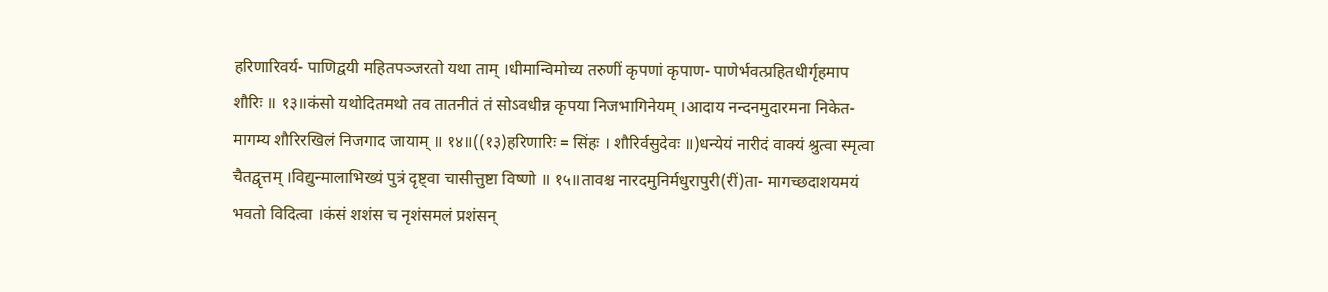हरिणारिवर्य- पाणिद्वयी महितपञ्जरतो यथा ताम् ।धीमान्विमोच्य तरुणीं कृपणां कृपाण- पाणेर्भवत्प्रहितधीर्गृहमाप शौरिः ॥ १३॥कंसो यथोदितमथो तव तातनीतं तं सोऽवधीन्न कृपया निजभागिनेयम् ।आदाय नन्दनमुदारमना निकेत- मागम्य शौरिरखिलं निजगाद जायाम् ॥ १४॥((१३)हरिणारिः = सिंहः । शौरिर्वसुदेवः ॥)धन्येयं नारीदं वाक्यं श्रुत्वा स्मृत्वा चैतद्वृत्तम् ।विद्युन्मालाभिख्यं पुत्रं दृष्ट्वा चासीत्तुष्टा विष्णो ॥ १५॥तावश्च नारदमुनिर्मधुरापुरी(रीं)ता- मागच्छदाशयमयं भवतो विदित्वा ।कंसं शशंस च नृशंसमलं प्रशंसन्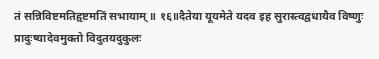तं सन्निविष्टमतिहृष्टमतिं सभायाम् ॥ १६॥दैतेया यूयमेते यदव इह सुरास्त्वद्वधायैव विष्णुः प्रादुःष्यादेवमुक्तो विदुतयदुकुलः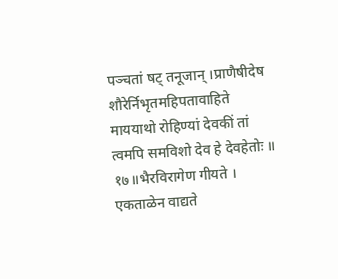पञ्चतां षट् तनूजान् ।प्राणैषीदेष शौरेर्निभृतमहिपतावाहिते माययाथो रोहिण्यां देवकीं तां त्वमपि समविशो देव हे देवहेतोः ॥ १७॥भैरविरागेण गीयते । एकताळेन वाद्यते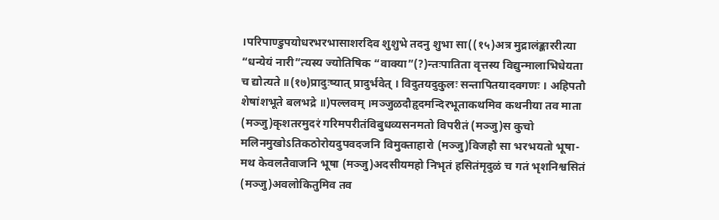।परिपाण्डुपयोधरभरभासाशरदिव शुशुभे तदनु शुभा सा((१५)अत्र मुद्रालंङ्काररीत्या “धन्येयं नारी”त्यस्य ज्योतिषिक “वाक्या”(?)न्तःपातिता वृत्तस्य विद्युन्मालाभिधेयता च द्योत्यते ॥(१७)प्रादुःष्यात् प्रादुर्भवेत् । विदुतयदुकुलः सन्तापितयादवगणः । अहिपतौ शेषांशभूते बलभद्रे ॥)पल्लवम् ।मञ्जुळदौहृदमन्दिरभूताकथमिव कथनीया तव माता (मञ्जु)कृशतरमुदरं गरिमपरीतंविबुधव्यसनमतो विपरीतं (मञ्जु)स कुचो मलिनमुखोऽतिकठोरोयदुपवदजनि विमुक्ताहारो (मञ्जु)विजहौ सा भरभयतो भूषा-मथ केवलतैवाजनि भूषा (मञ्जु)अदसीयमहो निभृतं हसितंमृदुळं च गतं भृशनिश्वसितं (मञ्जु)अवलोकितुमिव तव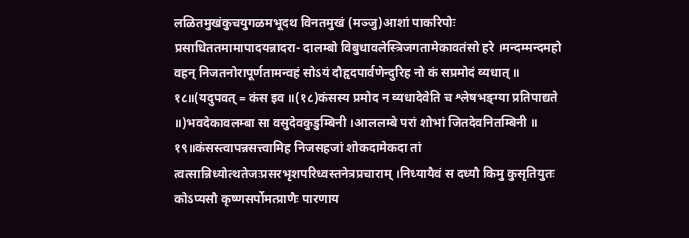लळितमुखंकुचयुगळमभूदथ विनतमुखं (मञ्जु)आशां पाकरिपोः प्रसाधिततमामापादयन्नादरा- दालम्बो विबुधावलेस्त्रिजगतामेकावतंसो हरे ।मन्दम्मन्दमहो वहन् निजतनोरापूर्णतामन्वहं सोऽयं दौहृदपार्वणेन्दुरिह नो कं सप्रमोदं व्यधात् ॥ १८॥(यदुपवत् = कंस इव ॥(१८)कंसस्य प्रमोद न व्यधादेवेति च श्लेषभङ्ग्या प्रतिपाद्यते ॥)भवदेकावलम्बा सा वसुदेवकुडुम्बिनी ।आललम्बे परां शोभां जितदेवनितम्बिनी ॥ १९॥कंसस्त्वापन्नसत्त्वामिह निजसहजां शोकदामेकदा तां त्वत्सान्निध्योत्थतेजःप्रसरभृशपरिध्वस्तनेत्रप्रचाराम् ।निध्यायैवं स दध्यौ किमु कुसृतियुतः कोऽप्यसौ कृष्णसर्पोमत्प्राणैः पारणाय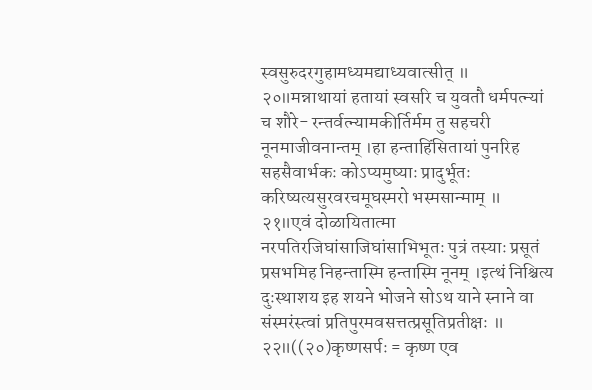स्वसुरुदरगुहामध्यमद्याध्यवात्सीत् ॥ २०॥मन्नाथायां हतायां स्वसरि च युवतौ धर्मपत्न्यां च शौरे- रन्तर्वत्न्यामकीर्तिर्मम तु सहचरी नूनमाजीवनान्तम् ।हा हन्ताहिंसितायां पुनरिह सहसैवार्भकः कोऽप्यमुष्याः प्रादुर्भूतः करिष्यत्यसुरवरचमूघस्मरो भस्मसान्माम् ॥ २१॥एवं दोळायितात्मा नरपतिरजिघांसाजिघांसाभिभूतः पुत्रं तस्याः प्रसूतं प्रसभमिह निहन्तास्मि हन्तास्मि नूनम् ।इत्थं निश्चित्य दुःस्थाशय इह शयने भोजने सोऽथ याने स्नाने वा संस्मरंस्त्वां प्रतिपुरमवसत्तत्प्रसूतिप्रतीक्षः ॥ २२॥((२०)कृष्णसर्पः = कृष्ण एव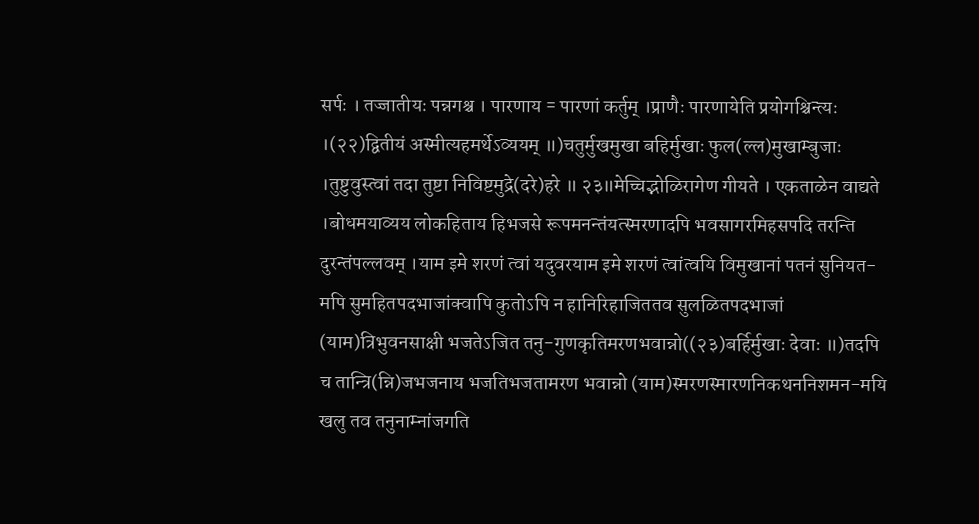सर्पः । तज्जातीयः पन्नगश्च । पारणाय = पारणां कर्तुम् ।प्राणैः पारणायेति प्रयोगश्चिन्त्यः ।(२२)द्वितीयं अस्मीत्यहमर्थेऽव्ययम् ॥)चतुर्मुखमुखा बहिर्मुखाः फुल(ल्ल)मुखाम्बुजाः ।तुष्टुवुस्त्वां तदा तुष्टा निविष्टमुद्रे(दरे)हरे ॥ २३॥मेच्चिद्भोळिरागेण गीयते । एकताळेन वाद्यते ।बोधमयाव्यय लोकहिताय हिभजसे रूपमनन्तंयत्स्मरणादपि भवसागरमिहसपदि तरन्ति दुरन्तंपल्लवम् ।याम इमे शरणं त्वां यदुवरयाम इमे शरणं त्वांत्वयि विमुखानां पतनं सुनियत-मपि सुमहितपदभाजांक्वापि कुतोऽपि न हानिरिहाजिततव सुलळितपदभाजां (याम)त्रिभुवनसाक्षी भजतेऽजित तनु-गुणकृतिमरणभवान्नो((२३)बर्हिर्मुखाः देवाः ॥)तदपि च तान्त्रि(न्नि)जभजनाय भजतिभजतामरण भवान्नो (याम)स्मरणस्मारणनिकथननिशमन-मयि खलु तव तनुनाम्नांजगति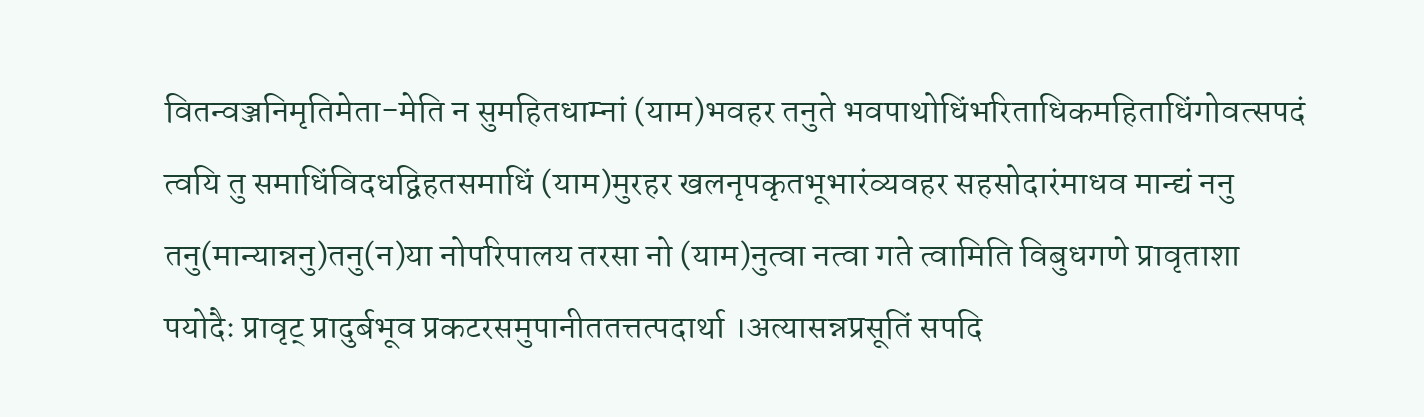वितन्वञ्जनिमृतिमेता-मेति न सुमहितधाम्नां (याम)भवहर तनुते भवपाथोधिंभरिताधिकमहिताधिंगोवत्सपदं त्वयि तु समाधिंविदधद्विहतसमाधिं (याम)मुरहर खलनृपकृतभूभारंव्यवहर सहसोदारंमाधव मान्द्यं ननु तनु(मान्यान्ननु)तनु(न)या नोपरिपालय तरसा नो (याम)नुत्वा नत्वा गते त्वामिति विबुधगणे प्रावृताशा पयोदैः प्रावृट् प्रादुर्बभूव प्रकटरसमुपानीततत्तत्पदार्था ।अत्यासन्नप्रसूतिं सपदि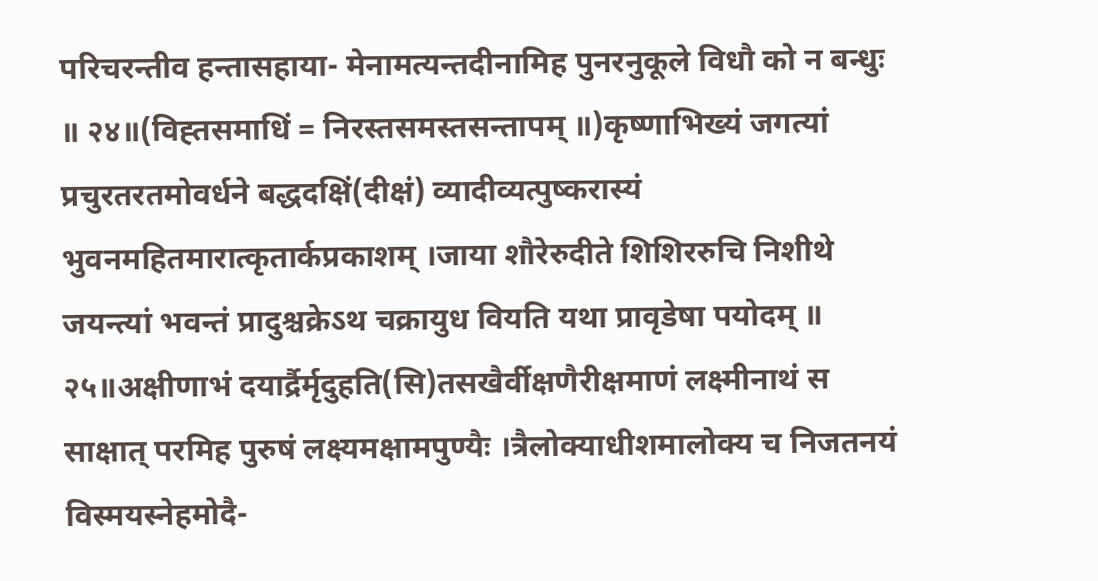परिचरन्तीव हन्तासहाया- मेनामत्यन्तदीनामिह पुनरनुकूले विधौ को न बन्धुः ॥ २४॥(विह्तसमाधिं = निरस्तसमस्तसन्तापम् ॥)कृष्णाभिख्यं जगत्यां प्रचुरतरतमोवर्धने बद्धदक्षिं(दीक्षं) व्यादीव्यत्पुष्करास्यं भुवनमहितमारात्कृतार्कप्रकाशम् ।जाया शौरेरुदीते शिशिररुचि निशीथे जयन्त्यां भवन्तं प्रादुश्चक्रेऽथ चक्रायुध वियति यथा प्रावृडेषा पयोदम् ॥ २५॥अक्षीणाभं दयार्द्रैर्मृदुहति(सि)तसखैर्वीक्षणैरीक्षमाणं लक्ष्मीनाथं स साक्षात् परमिह पुरुषं लक्ष्यमक्षामपुण्यैः ।त्रैलोक्याधीशमालोक्य च निजतनयं विस्मयस्नेहमोदै-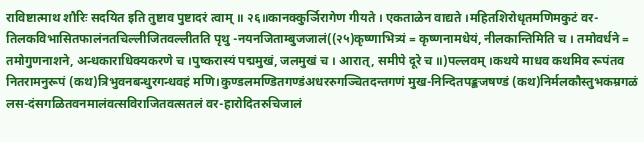राविष्टात्माथ शौरिः सदयित इति तुष्टाव पुष्टादरं त्वाम् ॥ २६॥कानक्कुर्ञिरागेण गीयते । एकताळेन वाद्यते ।महितशिरोधृतमणिमकुटं वर-तिलकविभासितफालंनतचिल्लीजितवल्लीतति पृथु -नयनजिताम्बुजजालं((२५)कृष्णाभित्र्यं = कृष्णनामधेयं, नीलकान्तिमिति च । तमोवर्धने = तमोगुणनाशने, अन्धकाराधिक्यकरणे च ।पुष्करास्यं पद्ममुखं, जलमुखं च । आरात्, समीपे दूरे च ॥)पल्लवम् ।कथये माधव कथमिव रूपंतव नितरामनुरूपं (कथ)त्रिभुवनबन्धुरगन्धवहं मणि।कुण्डलमण्डितगण्डंअधररुगञ्चितदन्तगणं मुख-निन्दितपङ्कजषण्डं (कथ)निर्मलकौस्तुभकम्रगळं लस-दंसगळितवनमालंवत्सविराजितवत्सतलं वर-हारोदितरुचिजालं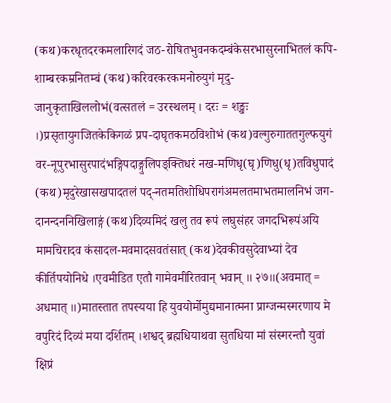(कथ)करधृतदरकमलारिगदं जठ-रोषितभुवनकदम्बंकेसरभासुरनाभितलं कपि-शाम्बरकम्रनितम्बं (कथ)करिवरकरकमनोरुयुगं मृदु-जानुकृताखिललोभं(वत्सतलं = उरस्थलम् । दरः = शङ्खः ।)प्रसृतायुगजितकेकिगळं प्रप-दाघृतकमठविशोभं (कथ)वल्गुरुगाततगुल्फयुगं वर-नूपुरभासुरपादंभङ्गिपदाङ्गुलिपङ्क्तिधरं नख-मणिधृ(घृ)णिधु(धृ)तविधुपादं (कथ)मृदुरेखासखपादतलं पद्-नतमतिशोधिपरागंअमलतमाभतमालनिभं जग-दानन्दननिखिलाङ्गं (कथ)दिव्यमिदं खलु तव रूपं लघुसंहर जगदभिरूपंअयि मामचिरादव कंसादल-मवमादसवतंसात् (कथ)देवकीवसुदेवाभ्यां देव कीर्तिपयोनिधे ।एवमीडित एतौ गामेवमीरितवान् भवान् ॥ २७॥(अवमात् = अधमात् ॥)मातस्तात तपस्यया हि युवयोर्मोमुद्यमानात्मना प्राग्जन्मस्मरणाय मे वपुरिदं दिव्यं मया दर्शितम् ।शश्वद् ब्रह्मधियाथवा सुतधिया मां संस्मरन्तौ युवां क्षिप्रं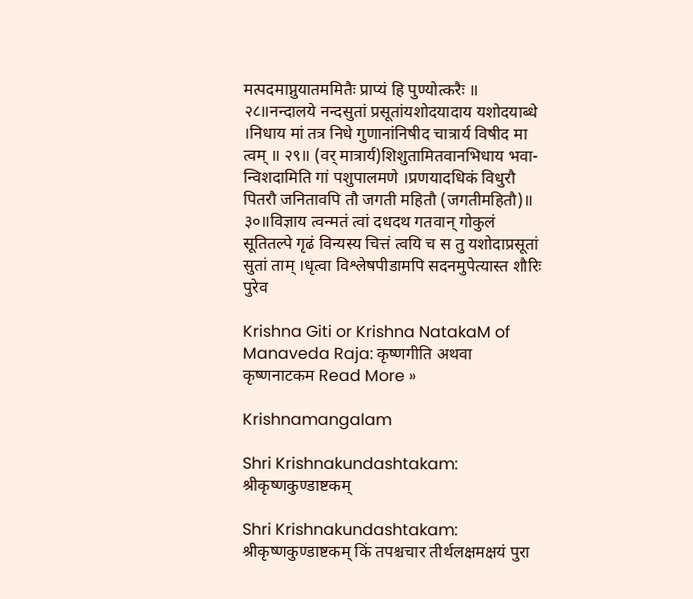मत्पदमाप्नुयातममितैः प्राप्यं हि पुण्योत्करैः ॥ २८॥नन्दालये नन्दसुतां प्रसूतांयशोदयादाय यशोदयाब्धे ।निधाय मां तत्र निधे गुणानांनिषीद चात्रार्य विषीद मा त्वम् ॥ २९॥ (वर् मात्रार्य)शिशुतामितवानभिधाय भवा- न्विशदामिति गां पशुपालमणे ।प्रणयादधिकं विधुरौ पितरौ जनितावपि तौ जगती महितौ (जगतीमहितौ)॥ ३०॥विज्ञाय त्वन्मतं त्वां दधदथ गतवान् गोकुलं सूतितल्पे गृढं विन्यस्य चित्तं त्वयि च स तु यशोदाप्रसूतां सुतां ताम् ।धृत्वा विश्लेषपीडामपि सदनमुपेत्यास्त शौरिः पुरेव

Krishna Giti or Krishna NatakaM of Manaveda Raja: कृष्णगीति अथवा कृष्णनाटकम Read More »

Krishnamangalam

Shri Krishnakundashtakam: श्रीकृष्णकुण्डाष्टकम्

Shri Krishnakundashtakam: श्रीकृष्णकुण्डाष्टकम् किं तपश्चचार तीर्थलक्षमक्षयं पुरा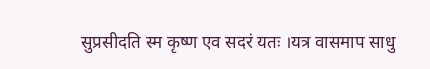सुप्रसीदति स्म कृष्ण एव सदरं यतः ।यत्र वासमाप साधु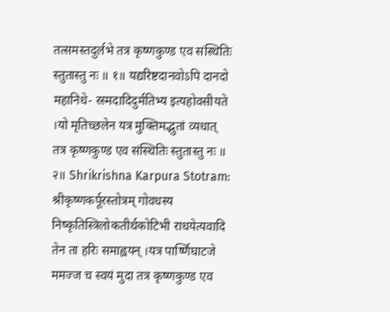तत्समस्तदुर्लभे तत्र कृष्णकुण्ड एव संस्थितिः स्तुतास्तु नः ॥ १॥ यद्यरिष्टदानवोऽपि दानदो महानिधे- रस्मदादिदुर्मतिभ्य इत्यहोवसीयते ।यो मृतिच्छलेन यत्र मुक्तिमद्भुतां व्यधात् तत्र कृष्णकुण्ड एव संस्थितिः स्तुतास्तु नः ॥ २॥ Shrikrishna Karpura Stotram: श्रीकृष्णकर्पूरस्तोत्रम् गोवधस्य निष्कृतिस्त्रिलोकतीर्थकोटिभी राधयेत्यवादि तेन ता हरिः समाह्वयन् ।यत्र पार्ष्णिघाटजे ममज्ज च स्वयं मुदा तत्र कृष्णकुण्ड एव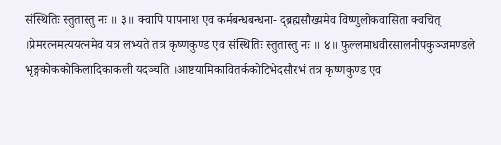संस्थितिः स्तुतास्तु नः ॥ ३॥ क्वापि पापनाश एव कर्मबन्धबन्धना- द्ब्रह्मसौख्यमेव विष्णुलोकवासिता क्वचित् ।प्रेमरत्नमत्ययत्नमेव यत्र लभ्यते तत्र कृष्णकुण्ड एव संस्थितिः स्तुतास्तु नः ॥ ४॥ फुल्लमाधवीरसालनीपकुञ्जमण्डले भृङ्गकोककोकिलादिकाकली यदञ्चति ।आष्टयामिकावितर्ककोटिभेदसौरभं तत्र कृष्णकुण्ड एव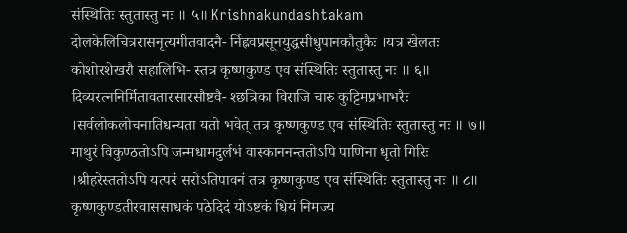संस्थितिः स्तुतास्तु नः ॥ ५॥ Krishnakundashtakam दोलकेलिचित्ररासनृत्यगीतवादनै- र्निह्नवप्रसूनयुद्धसीधुपानकौतुकैः ।यत्र खेलतः कोशोरशेखरौ सहालिभि- स्तत्र कृष्णकुण्ड एव संस्थितिः स्तुतास्तु नः ॥ ६॥ दिव्यरत्ननिर्मितावतारसारसौष्टवै- श्छत्रिका विराजि चारु कुट्टिमप्रभाभरैः ।सर्वलोकलोचनातिधन्यता यतो भवेत् तत्र कृष्णकुण्ड एव संस्थितिः स्तुतास्तु नः ॥ ७॥ माथुरं विकुण्ठतोऽपि जन्मधामदुर्लभं वास्काननन्ततोऽपि पाणिना धृतो गिरिः ।श्रीहरेस्ततोऽपि यत्परं सरोऽतिपावनं तत्र कृष्णकुण्ड एव संस्थितिः स्तुतास्तु नः ॥ ८॥ कृष्णकुण्डतीरवाससाधकं पठेदिदं योऽष्टकं धियं निमज्य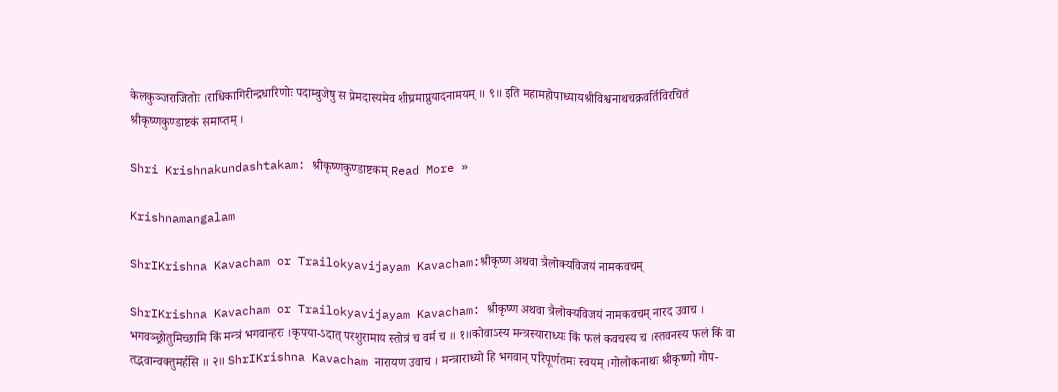केलकुञ्जराजितोः ।राधिकागिरीन्द्रधारिणोः पदाम्बुजेषु स प्रेमदास्यमेव शीघ्रमाप्नुयादनामयम् ॥ ९॥ इति महामहोपाध्यायश्रीविश्वनाथचक्रवर्तिविरचितं श्रीकृष्णकुण्डाष्टकं समाप्तम् ।

Shri Krishnakundashtakam: श्रीकृष्णकुण्डाष्टकम् Read More »

Krishnamangalam

ShrIKrishna Kavacham or Trailokyavijayam Kavacham:श्रीकृष्ण अथवा त्रैलोक्यविजयं नामकवचम्

ShrIKrishna Kavacham or Trailokyavijayam Kavacham: श्रीकृष्ण अथवा त्रैलोक्यविजयं नामकवचम् नारद उवाच । भगवञ्छ्रोतुमिच्छामि किं मन्त्रं भगवान्हरः ।कृपया-ऽदात् परशुरामाय स्तोत्रं च वर्म च ॥ १॥कोवाऽस्य मन्त्रस्याराध्यः किं फलं कवचस्य च ।स्तवनस्य फलं किं वा तद्भवान्वक्तुमर्हसि ॥ २॥ ShrIKrishna Kavacham नारायण उवाच । मन्त्राराध्यो हि भगवान् परिपूर्णतमः स्वयम् ।गोलोकनाथः श्रीकृष्णो गोप-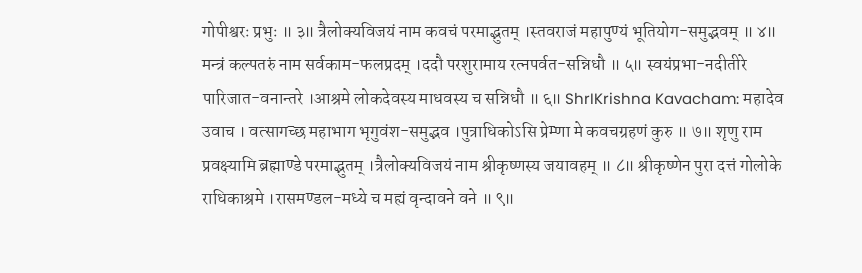गोपीश्वरः प्रभुः ॥ ३॥ त्रैलोक्यविजयं नाम कवचं परमाद्भुतम् ।स्तवराजं महापुण्यं भूतियोग-समुद्भवम् ॥ ४॥ मन्त्रं कल्पतरुं नाम सर्वकाम-फलप्रदम् ।ददौ परशुरामाय रत्नपर्वत-सन्निधौ ॥ ५॥ स्वयंप्रभा-नदीतीरे पारिजात-वनान्तरे ।आश्रमे लोकदेवस्य माधवस्य च सन्निधौ ॥ ६॥ ShrIKrishna Kavacham: महादेव उवाच । वत्सागच्छ महाभाग भृगुवंश-समुद्भव ।पुत्राधिकोऽसि प्रेम्णा मे कवचग्रहणं कुरु ॥ ७॥ श‍ृणु राम प्रवक्ष्यामि ब्रह्माण्डे परमाद्भुतम् ।त्रैलोक्यविजयं नाम श्रीकृष्णस्य जयावहम् ॥ ८॥ श्रीकृष्णेन पुरा दत्तं गोलोके राधिकाश्रमे ।रासमण्डल-मध्ये च मह्यं वृन्दावने वने ॥ ९॥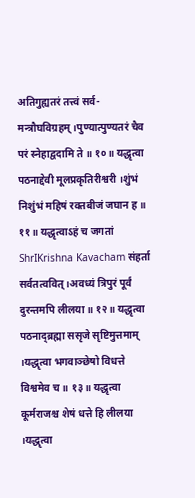अतिगुह्यतरं तत्त्वं सर्व-मन्त्रौघविग्रहम् ।पुण्यात्पुण्यतरं चैव परं स्नेहाद्वदामि ते ॥ १०॥ यद्धृत्वा पठनाद्देवी मूलप्रकृतिरीश्वरी ।शुंभं निशुंभं महिषं रक्तबीजं जघान ह ॥ ११॥ यद्धृत्वाऽहं च जगतां ShrIKrishna Kavacham संहर्ता सर्वतत्ववित् ।अवध्यं त्रिपुरं पूर्वं दुरन्तमपि लीलया ॥ १२॥ यद्धृत्वा पठनाद्ब्रह्मा ससृजे सृष्टिमुत्तमाम् ।यद्धृत्वा भगवाञ्छेषो विधत्ते विश्वमेव च ॥ १३॥ यद्धृत्वा कूर्मराजश्च शेषं धत्ते हि लीलया ।यद्धृत्वा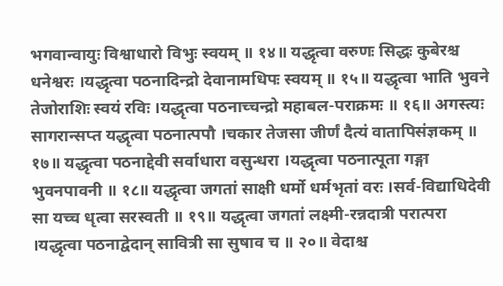भगवान्वायुः विश्वाधारो विभुः स्वयम् ॥ १४॥ यद्धृत्वा वरुणः सिद्धः कुबेरश्च धनेश्वरः ।यद्धृत्वा पठनादिन्द्रो देवानामधिपः स्वयम् ॥ १५॥ यद्धृत्वा भाति भुवने तेजोराशिः स्वयं रविः ।यद्धृत्वा पठनाच्चन्द्रो महाबल-पराक्रमः ॥ १६॥ अगस्त्यः सागरान्सप्त यद्धृत्वा पठनात्पपौ ।चकार तेजसा जीर्णं दैत्यं वातापिसंज्ञकम् ॥ १७॥ यद्धृत्वा पठनाद्देवी सर्वाधारा वसुन्धरा ।यद्धृत्वा पठनात्पूता गङ्गा भुवनपावनी ॥ १८॥ यद्धृत्वा जगतां साक्षी धर्मो धर्मभृतां वरः ।सर्व-विद्याधिदेवी सा यच्च धृत्वा सरस्वती ॥ १९॥ यद्धृत्वा जगतां लक्ष्मी-रन्नदात्री परात्परा ।यद्धृत्वा पठनाद्वेदान् सावित्री सा सुषाव च ॥ २०॥ वेदाश्च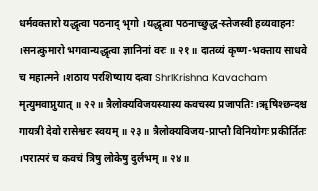धर्मवक्तारो यद्धृत्वा पठनाद् भृगो ।यद्धृत्वा पठनाच्छुद्ध-स्तेजस्वी हव्यवाहनः ।सनत्कुमारो भगवान्यद्धृत्वा ज्ञानिनां वरः ॥ २१॥ दातव्यं कृष्ण-भक्ताय साधवे च महात्मने ।शठाय परशिष्याय दत्वा ShrIKrishna Kavacham मृत्युमवाप्नुयात् ॥ २२॥ त्रैलोक्यविजयस्यास्य कवचस्य प्रजापतिः ।ॠषिश्छन्दश्च गायत्री देवो रासेश्वरः स्वयम् ॥ २३॥ त्रैलोक्यविजय-प्राप्तौ विनियोगः प्रकीर्तितः ।परात्परं च कवचं त्रिषु लोकेषु दुर्लभम् ॥ २४॥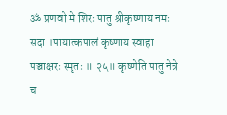ॐ प्रणवो मे शिरः पातु श्रीकृष्णाय नमः सदा ।पायात्कपालं कृष्णाय स्वाहा पञ्चाक्षरः स्मृतः ॥ २५॥ कृष्णेति पातु नेत्रे च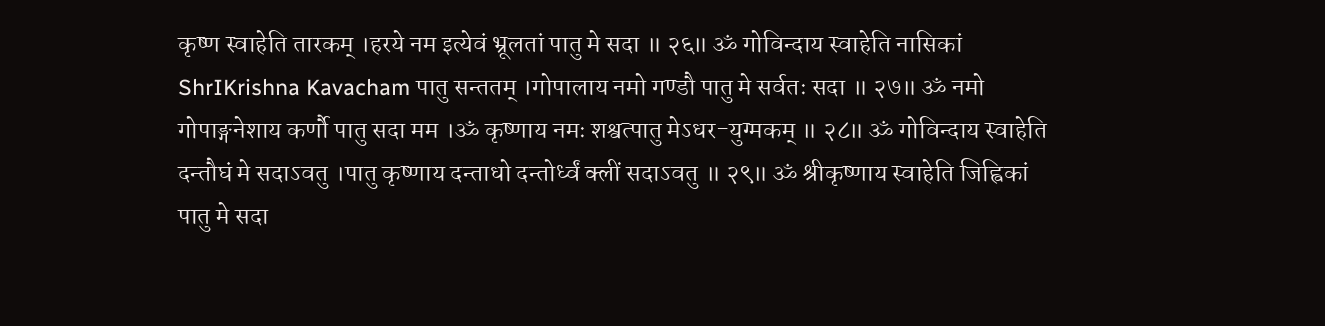कृष्ण स्वाहेति तारकम् ।हरये नम इत्येवं भ्रूलतां पातु मे सदा ॥ २६॥ ॐ गोविन्दाय स्वाहेति नासिकां ShrIKrishna Kavacham पातु सन्ततम् ।गोपालाय नमो गण्डौ पातु मे सर्वतः सदा ॥ २७॥ ॐ नमो गोपाङ्गनेशाय कर्णौ पातु सदा मम ।ॐ कृष्णाय नमः शश्वत्पातु मेऽधर-युग्मकम् ॥ २८॥ ॐ गोविन्दाय स्वाहेति दन्तौघं मे सदाऽवतु ।पातु कृष्णाय दन्ताधो दन्तोर्ध्वं क्लीं सदाऽवतु ॥ २९॥ ॐ श्रीकृष्णाय स्वाहेति जिह्विकां पातु मे सदा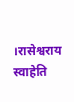।रासेश्वराय स्वाहेति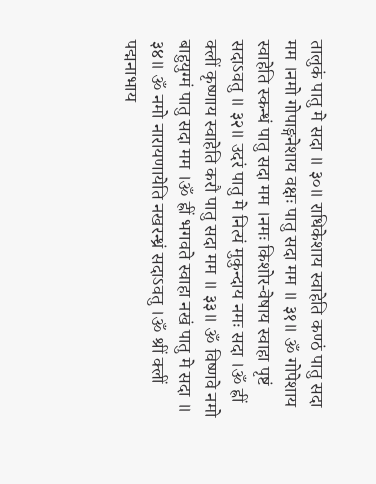तालुकं पातु मे सदा ॥ ३०॥ राधिकेशाय स्वाहेति कण्ठं पातु सदा मम ।नमो गोपाङ्गनेशाय वक्षः पातु सदा मम ॥ ३१॥ ॐ गोपेशाय स्वाहेति स्कन्धं पातु सदा मम ।नमः किशोर-वेषाय स्वाहा पृष्टं सदाऽवतु ॥ ३२॥ उदरं पातु मे नित्यं मुकुन्दाय नमः सदा ।ॐ ह्रीं क्लीं कृष्णाय स्वाहेति करौ पातु सदा मम ॥ ३३॥ ॐ विष्णवे नमो बाहुयुग्मं पातु सदा मम ।ॐ ह्रीं भगवते स्वाहा नखं पातु मे सदा ॥ ३४॥ ॐ नमो नारायणायेति नखरन्ध्रं सदाऽवतु ।ॐ श्रीं क्लीं पद्मनाभाय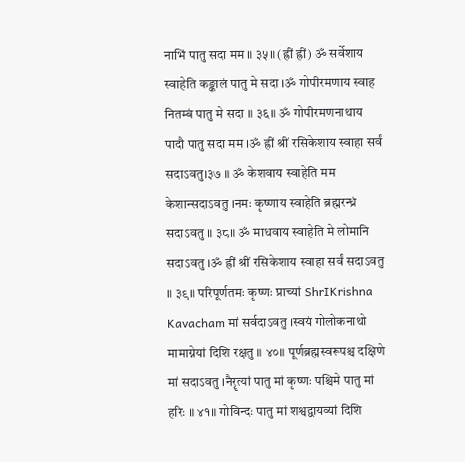नाभिं पातु सदा मम ॥ ३५॥ (ह्रीं ह्रीं) ॐ सर्वेशाय स्वाहेति कङ्कालं पातु मे सदा ।ॐ गोपीरमणाय स्वाह नितम्बं पातु मे सदा ॥ ३६॥ ॐ गोपीरमणनाथाय पादौ पातु सदा मम ।ॐ ह्रीं श्रीं रसिकेशाय स्वाहा सर्वं सदाऽवतु।३७ ॥ ॐ केशवाय स्वाहेति मम केशान्सदाऽवतु ।नमः कृष्णाय स्वाहेति ब्रह्मरन्ध्रं सदाऽवतु ॥ ३८॥ ॐ माधवाय स्वाहेति मे लोमानि सदाऽवतु ।ॐ ह्रीं श्रीं रसिकेशाय स्वाहा सर्वं सदाऽवतु ॥ ३९॥ परिपूर्णतमः कृष्णः प्राच्यां ShrIKrishna Kavacham मां सर्वदाऽवतु ।स्वयं गोलोकनाथो मामाग्नेयां दिशि रक्षतु ॥ ४०॥ पूर्णब्रह्मस्वरूपश्च दक्षिणे मां सदाऽवतु ।नैरॄत्यां पातु मां कृष्णः पश्चिमे पातु मां हरिः ॥ ४१॥ गोविन्दः पातु मां शश्वद्वायव्यां दिशि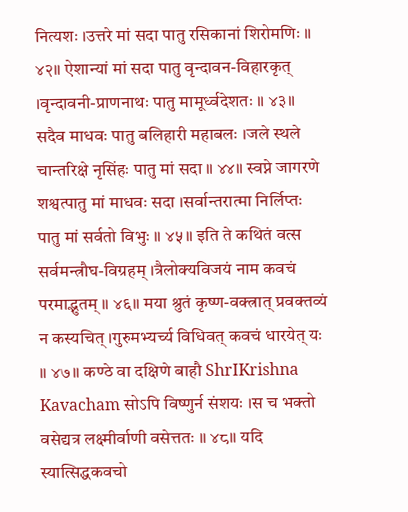नित्यशः ।उत्तरे मां सदा पातु रसिकानां शिरोमणिः ॥ ४२॥ ऐशान्यां मां सदा पातु वृन्दावन-विहारकृत् ।वृन्दावनी-प्राणनाथः पातु मामूर्ध्वदेशतः ॥ ४३॥ सदैव माधवः पातु बलिहारी महाबलः ।जले स्थले चान्तरिक्षे नृसिंहः पातु मां सदा ॥ ४४॥ स्वप्ने जागरणे शश्वत्पातु मां माधवः सदा ।सर्वान्तरात्मा निर्लिप्तः पातु मां सर्वतो विभुः ॥ ४५॥ इति ते कथितं वत्स सर्वमन्त्रौघ-विग्रहम् ।त्रैलोक्यविजयं नाम कवचं परमाद्भुतम् ॥ ४६॥ मया श्रुतं कृष्ण-वक्त्रात् प्रवक्तव्यं न कस्यचित् ।गुरुमभ्यर्च्य विधिवत् कवचं धारयेत् यः ॥ ४७॥ कण्ठे वा दक्षिणे बाहौ ShrIKrishna Kavacham सोऽपि विष्णुर्न संशयः ।स च भक्तो वसेद्यत्र लक्ष्मीर्वाणी वसेत्ततः ॥ ४८॥ यदि स्यात्सिद्धकवचो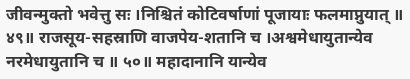जीवन्मुक्तो भवेत्तु सः ।निश्चितं कोटिवर्षाणां पूजायाः फलमाप्नुयात् ॥ ४९॥ राजसूय-सहस्राणि वाजपेय-शतानि च ।अश्वमेधायुतान्येव नरमेधायुतानि च ॥ ५०॥ महादानानि यान्येव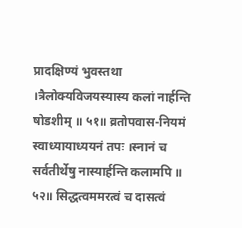प्रादक्षिण्यं भुवस्तथा ।त्रैलोक्यविजयस्यास्य कलां नार्हन्ति षोडशीम् ॥ ५१॥ व्रतोपवास-नियमं स्वाध्यायाध्ययनं तपः ।स्नानं च सर्वतीर्थेषु नास्यार्हन्ति कलामपि ॥ ५२॥ सिद्धत्वममरत्वं च दासत्वं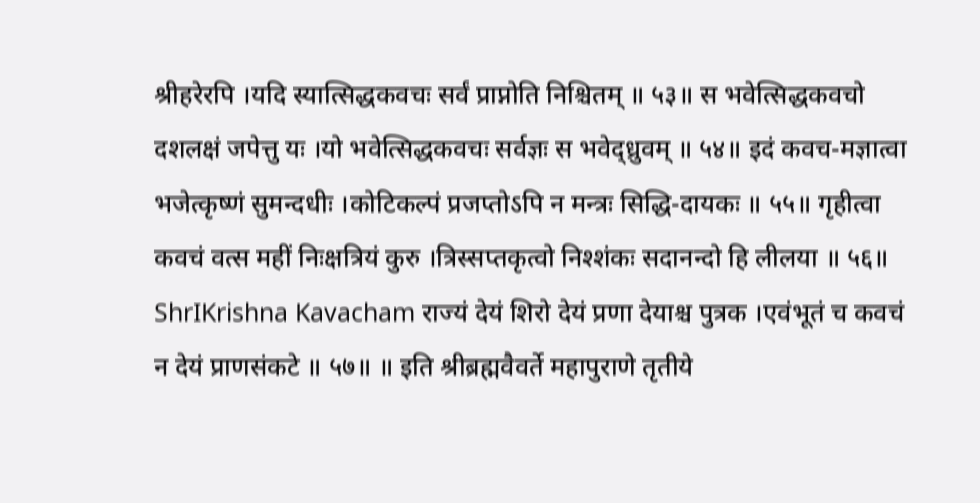श्रीहरेरपि ।यदि स्यात्सिद्धकवचः सर्वं प्राप्नोति निश्चितम् ॥ ५३॥ स भवेत्सिद्धकवचो दशलक्षं जपेत्तु यः ।यो भवेत्सिद्धकवचः सर्वज्ञः स भवेद्ध्रुवम् ॥ ५४॥ इदं कवच-मज्ञात्वा भजेत्कृष्णं सुमन्दधीः ।कोटिकल्पं प्रजप्तोऽपि न मन्त्रः सिद्धि-दायकः ॥ ५५॥ गृहीत्वा कवचं वत्स महीं निःक्षत्रियं कुरु ।त्रिस्सप्तकृत्वो निश्शंकः सदानन्दो हि लीलया ॥ ५६॥ ShrIKrishna Kavacham राज्यं देयं शिरो देयं प्रणा देयाश्च पुत्रक ।एवंभूतं च कवचं न देयं प्राणसंकटे ॥ ५७॥ ॥ इति श्रीब्रह्मवैवर्ते महापुराणे तृतीये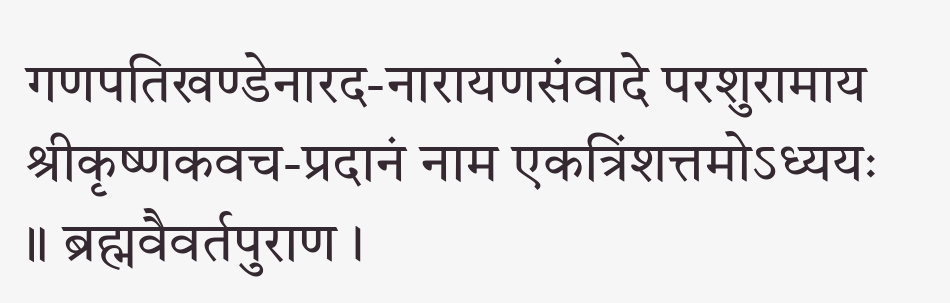गणपतिखण्डेनारद-नारायणसंवादे परशुरामाय श्रीकृष्णकवच-प्रदानं नाम एकत्रिंशत्तमोऽध्ययः ॥ ब्रह्मवैवर्तपुराण ।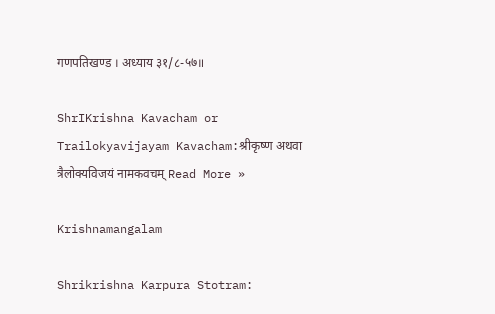गणपतिखण्ड । अध्याय ३१/८-५७॥

ShrIKrishna Kavacham or Trailokyavijayam Kavacham:श्रीकृष्ण अथवा त्रैलोक्यविजयं नामकवचम् Read More »

Krishnamangalam

Shrikrishna Karpura Stotram: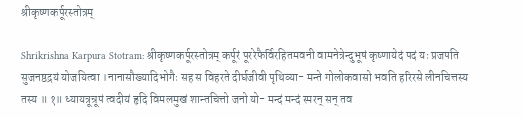श्रीकृष्णकर्पूरस्तोत्रम्

Shrikrishna Karpura Stotram: श्रीकृष्णकर्पूरस्तोत्रम् कर्पूरं पूररेफैर्विरहितमवनी वामनेत्रेन्दुभूषं कृष्णायेदं पदं यः प्रजपति सुजनष्ठद्रयं योजयित्वा ।नानासौख्यादिभोगैः सह स विहरते दीर्घजीवी पृथिव्या- मन्ते गोलोकवासो भवति हरिरसे लीनचित्तस्य तस्य ॥ १॥ ध्यायत्रून्रूपं त्वदीयं हृदि विमलमुखं शान्तचित्तो जनो यो- मन्दं मन्दं स्मरन् सन् तव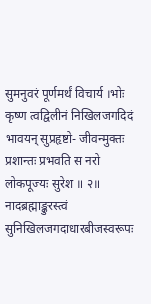सुमनुवरं पूर्णमर्थं विचार्य ।भोः कृष्ण त्वद्विलीनं निखिलजगदिदं भावयन् सुप्रहृष्टो- जीवन्मुक्तः प्रशान्तः प्रभवति स नरो लोकपूज्यः सुरेश ॥ २॥ नादब्रह्माङ्कुरस्त्वं सुनिखिलजगदाधारबीजस्वरूपः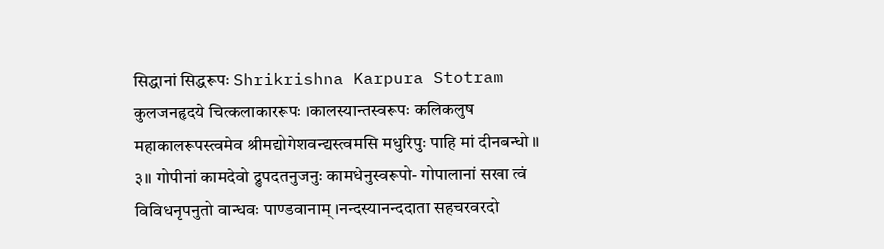सिद्धानां सिद्धरूपः Shrikrishna Karpura Stotram कुलजनहृदये चित्कलाकाररूपः ।कालस्यान्तस्वरूपः कलिकलुष महाकालरूपस्त्वमेव श्रीमद्योगेशवन्द्यस्त्वमसि मधुरिपुः पाहि मां दीनबन्धो ॥ ३॥ गोपीनां कामदेवो द्रुपदतनुजनुः कामधेनुस्वरूपो- गोपालानां सखा त्वं विविधनृपनुतो वान्धवः पाण्डवानाम् ।नन्दस्यानन्ददाता सहचरवरदो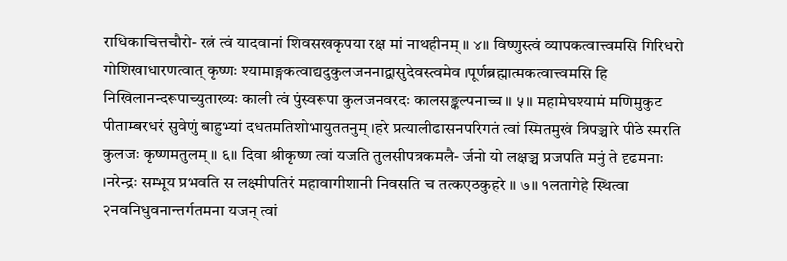राधिकाचित्तचौरो- रत्नं त्वं यादवानां शिवसखकृपया रक्ष मां नाथहीनम् ॥ ४॥ विष्णुस्त्वं व्यापकत्वात्त्वमसि गिरिधरो गोशिखाधारणत्वात् कृष्णः श्यामाङ्गकत्वाद्यदुकुलजननाद्वासुदेवस्त्वमेव ।पूर्णब्रह्मात्मकत्वात्त्वमसि हि निखिलानन्दरूपाच्युताख्यः काली त्वं पुंस्वरूपा कुलजनवरदः कालसङ्कल्पनाच्च ॥ ५॥ महामेघश्यामं मणिमुकुट पीताम्बरधरं सुवेणुं बाहुभ्यां दधतमतिशोभायुततनुम् ।हरे प्रत्यालीढासनपरिगतं त्वां स्मितमुखं त्रिपञ्चारे पीठे स्मरति कुलजः कृष्णमतुलम् ॥ ६॥ दिवा श्रीकृष्ण त्वां यजति तुलसीपत्रकमलै- र्जनो यो लक्षञ्च प्रजपति मनुं ते दृढमनाः ।नरेन्द्रः सम्भूय प्रभवति स लक्ष्मीपतिरं महावागीशानी निवसति च तत्कएठकुहरे ॥ ७॥ १लतागेहे स्थित्वा २नवनिधुवनान्तर्गतमना यजन् त्वां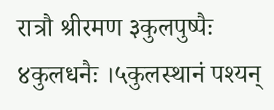रात्रौ श्रीरमण ३कुलपुष्पैः ४कुलधनैः ।५कुलस्थानं पश्यन्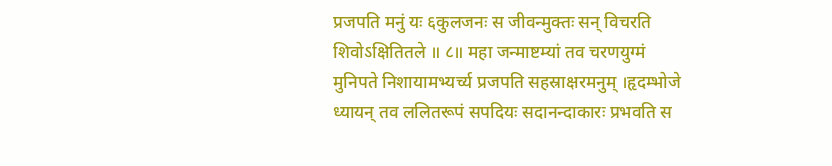प्रजपति मनुं यः ६कुलजनः स जीवन्मुक्तः सन् विचरति शिवोऽक्षितितले ॥ ८॥ महा जन्माष्टम्यां तव चरणयुग्मं मुनिपते निशायामभ्यर्च्य प्रजपति सहस्राक्षरमनुम् ।हृदम्भोजे ध्यायन् तव ललितरूपं सपदियः सदानन्दाकारः प्रभवति स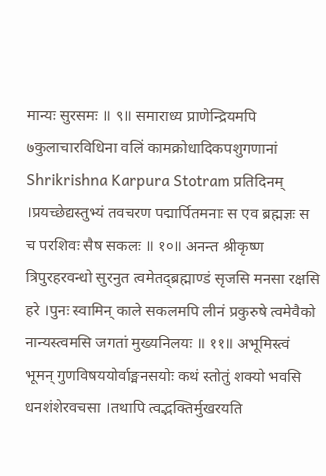मान्यः सुरसमः ॥ ९॥ समाराध्य प्राणेन्द्रियमपि ७कुलाचारविधिना वलिं कामक्रोधादिकपशुगणानां Shrikrishna Karpura Stotram प्रतिदिनम् ।प्रयच्छेद्यस्तुभ्यं तवचरण पद्मार्पितमनाः स एव ब्रह्मज्ञः स च परशिवः सैष सकलः ॥ १०॥ अनन्त श्रीकृष्ण त्रिपुरहरवन्धो सुरनुत त्वमेतद्ब्रह्माण्डं सृजसि मनसा रक्षसि हरे ।पुनः स्वामिन् काले सकलमपि लीनं प्रकुरुषे त्वमेवैको नान्यस्त्वमसि जगतां मुख्यनिलयः ॥ ११॥ अभूमिस्त्वं भूमन् गुणविषययोर्वाङ्मनसयोः कथं स्तोतुं शक्यो भवसि धनशंशेरवचसा ।तथापि त्वद्भक्तिर्मुखरयति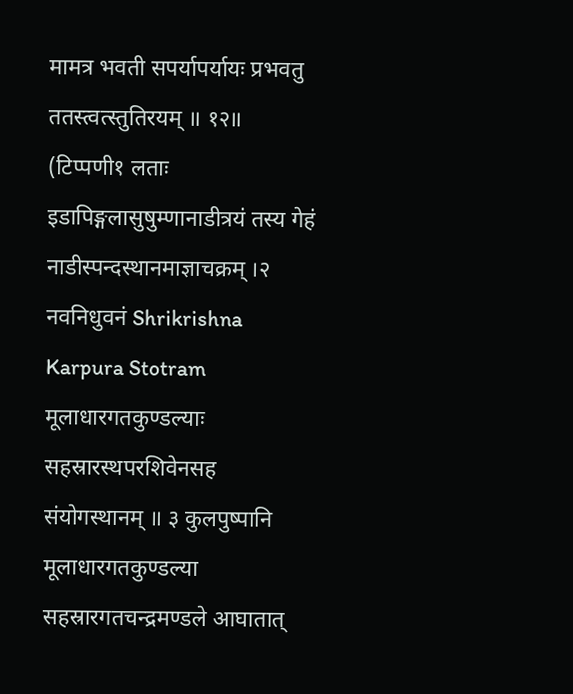मामत्र भवती सपर्यापर्यायः प्रभवतु ततस्त्वत्स्तुतिरयम् ॥ १२॥ (टिप्पणी१ लताः इडापिङ्गलासुषुम्णानाडीत्रयं तस्य गेहं नाडीस्पन्दस्थानमाज्ञाचक्रम् ।२ नवनिधुवनं Shrikrishna Karpura Stotram मूलाधारगतकुण्डल्याः सहस्रारस्थपरशिवेनसह संयोगस्थानम् ॥ ३ कुलपुष्पानि मूलाधारगतकुण्डल्या सहस्रारगतचन्द्रमण्डले आघातात्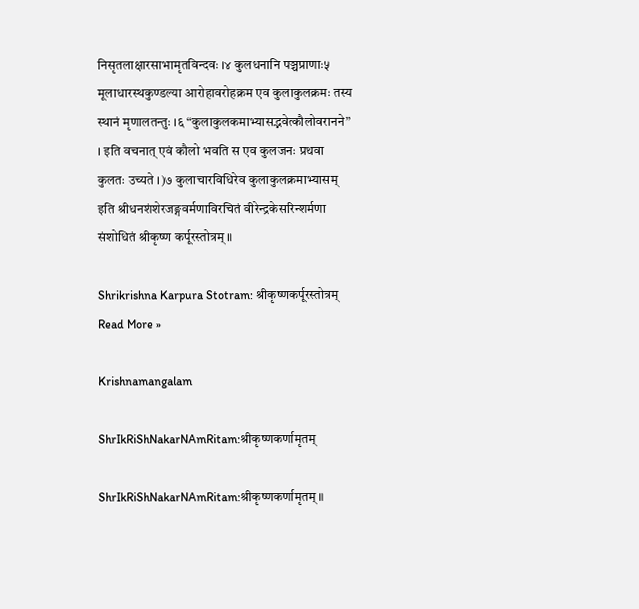निसृतलाक्षारसाभामृतविन्दवः ।४ कुलधनानि पञ्चप्राणाः५ मूलाधारस्थकुण्डल्या आरोहावरोहक्रम एव कुलाकुलक्रमः तस्य स्थानं मृणालतन्तुः ।६ “कुलाकुलकमाभ्यासद्भवेत्कौलोवरानने” । इति वचनात् एवं कौलो भवति स एव कुलजनः प्रथवा कुलतः उच्यते ।)७ कुलाचारविधिरेव कुलाकुलक्रमाभ्यासम् इति श्रीधनशंशेरजङ्गवर्मणाविरचितं वीरेन्द्रकेसरिन्शर्मणा संशोधितं श्रीकृष्ण कर्पूरस्तोत्रम् ॥

Shrikrishna Karpura Stotram: श्रीकृष्णकर्पूरस्तोत्रम् Read More »

Krishnamangalam

ShrIkRiShNakarNAmRitam:श्रीकृष्णकर्णामृतम्

ShrIkRiShNakarNAmRitam:श्रीकृष्णकर्णामृतम् ॥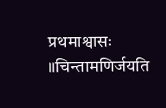प्रथमाश्वासः ॥चिन्तामणिर्जयति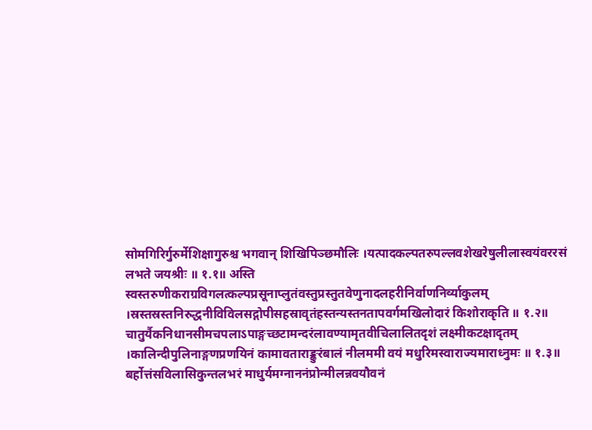सोमगिरिर्गुरुर्मेशिक्षागुरुश्च भगवान् शिखिपिञ्छमौलिः ।यत्पादकल्पतरुपल्लवशेखरेषुलीलास्वयंवररसं लभते जयश्रीः ॥ १.१॥ अस्ति स्वस्तरुणीकराग्रविगलत्कल्पप्रसूनाप्लुतंवस्तुप्रस्तुतवेणुनादलहरीनिर्वाणनिर्व्याकुलम् ।स्रस्तस्रस्तनिरुद्धनीविविलसद्गोपीसहस्रावृतंहस्तन्यस्तनतापवर्गमखिलोदारं किशोराकृति ॥ १.२॥ चातुर्यैकनिधानसीमचपलाऽपाङ्गच्छटामन्दरंलावण्यामृतवीचिलालितदृशं लक्ष्मीकटक्षादृतम् ।कालिन्दीपुलिनाङ्गणप्रणयिनं कामावताराङ्कुरंबालं नीलममी वयं मधुरिमस्वाराज्यमाराध्नुमः ॥ १.३॥ बर्होत्तंसविलासिकुन्तलभरं माधुर्यमग्नाननंप्रोन्मीलन्नवयौवनं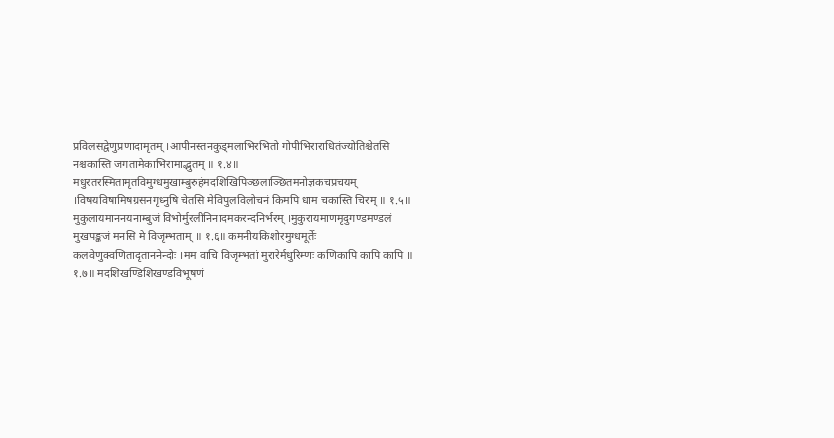प्रविलसद्वेणुप्रणादामृतम् ।आपीनस्तनकुड्मलाभिरभितो गोपीभिराराधितंज्योतिश्चेतसि नश्चकास्ति जगतामेकाभिरामाद्भुतम् ॥ १.४॥ मधुरतरस्मितामृतविमुग्धमुखाम्बुरुहंमदशिखिपिञ्छलाञ्छितमनोज्ञकचप्रचयम् ।विषयविषामिषग्रसनगृध्नुषि चेतसि मेविपुलविलोचनं किमपि धाम चकास्ति चिरम् ॥ १.५॥ मुकुलायमाननयनाम्बुजं विभोर्मुरलीनिनादमकरन्दनिर्भरम् ।मुकुरायमाणमृदुगण्डमण्डलं मुखपङ्कजं मनसि मे विजृम्भताम् ॥ १.६॥ कमनीयकिशोरमुग्धमूर्तेः कलवेणुक्वणितादृताननेन्दोः ।मम वाचि विजृम्भतां मुरारेर्मधुरिम्णः कणिकापि कापि कापि ॥ १.७॥ मदशिखण्डिशिखण्डविभूषणं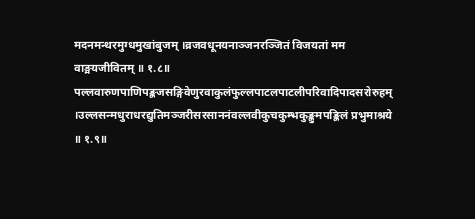मदनमन्थरमुग्धमुखांबुजम् ।व्रजवधूनयनाञ्जनरञ्जितं विजयतां मम वाङ्मयजीवितम् ॥ १.८॥ पल्लवारुणपाणिपङ्कजसङ्गिवेणुरवाकुलंफुल्लपाटलपाटलीपरिवादिपादसरोरुहम् ।उल्लसन्मधुराधरद्युतिमञ्जरीसरसाननंवल्लवीकुचकुम्भकुङ्कुमपङ्किलं प्रभुमाश्रये ॥ १.९॥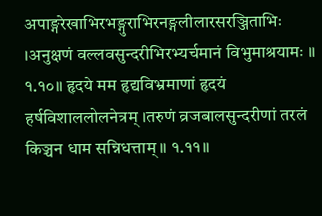अपाङ्गरेखाभिरभङ्गुराभिरनङ्गलीलारसरञ्जिताभिः ।अनुक्षणं वल्लवसुन्दरीभिरभ्यर्चमानं विभुमाश्रयामः ॥ १.१०॥ हृदये मम हृद्यविभ्रमाणां हृदयं हर्षविशाललोलनेत्रम् ।तरुणं व्रजबालसुन्दरीणां तरलं किञ्चन धाम सन्निधत्ताम् ॥ १.११॥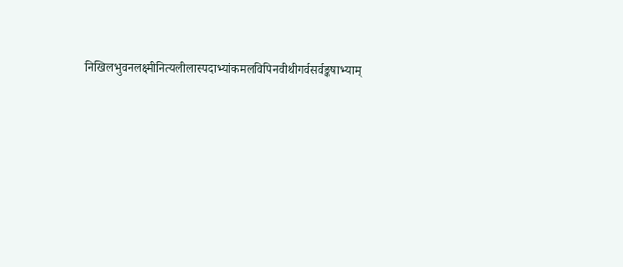निखिलभुवनलक्ष्मीनित्यलीलास्पदाभ्यांकमलविपिनवीथीगर्वसर्वङ्कषाभ्याम्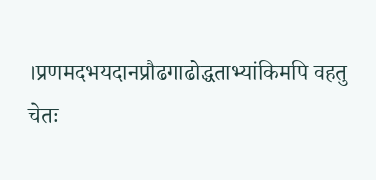।प्रणमदभयदानप्रौढगाढोद्धताभ्यांकिमपि वहतु चेतः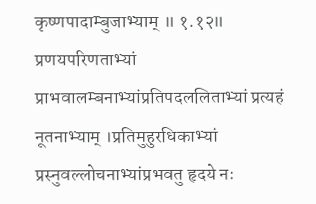कृष्णपादाम्बुजाभ्याम् ॥ १.१२॥ प्रणयपरिणताभ्यां प्राभवालम्बनाभ्यांप्रतिपदललिताभ्यां प्रत्यहं नूतनाभ्याम् ।प्रतिमुहुरधिकाभ्यां प्रस्नुवल्लोचनाभ्यांप्रभवतु हृदये नः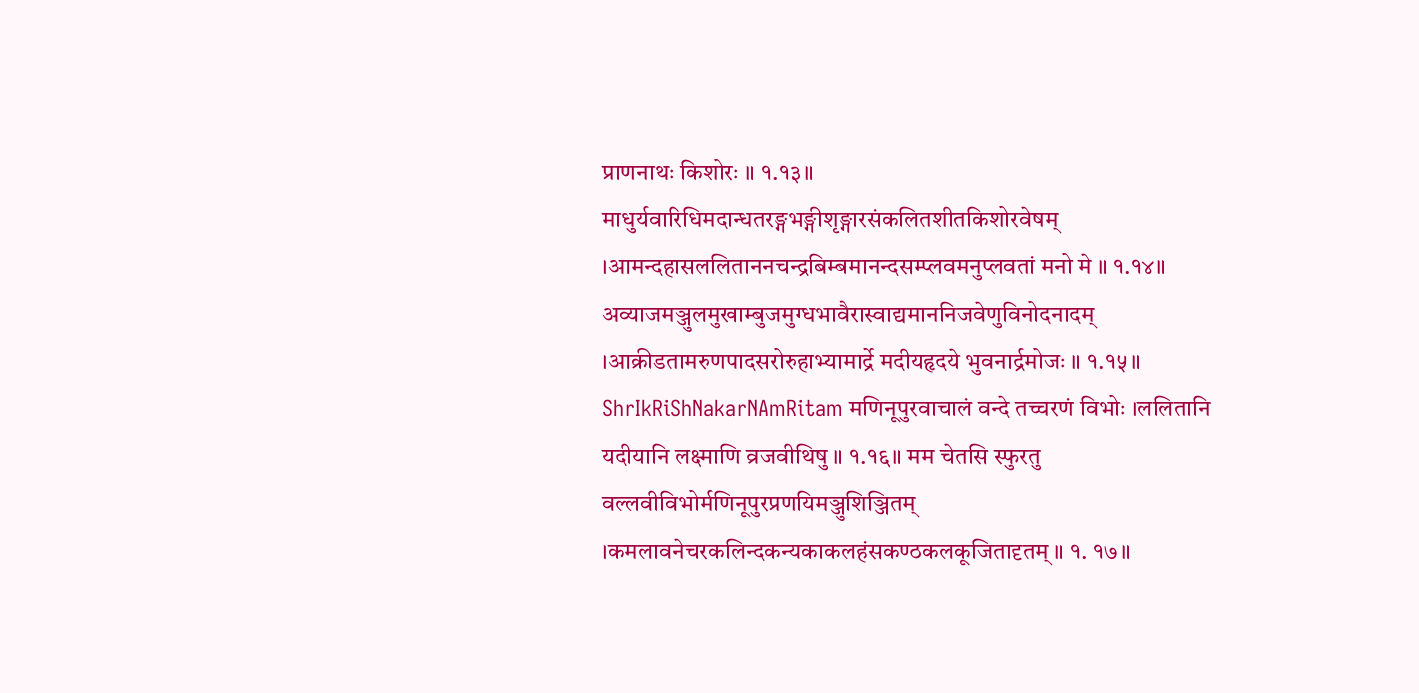प्राणनाथः किशोरः ॥ १.१३॥ माधुर्यवारिधिमदान्धतरङ्गभङ्गीश‍ृङ्गारसंकलितशीतकिशोरवेषम् ।आमन्दहासललिताननचन्द्रबिम्बमानन्दसम्प्लवमनुप्लवतां मनो मे ॥ १.१४॥ अव्याजमञ्जुलमुखाम्बुजमुग्धभावैरास्वाद्यमाननिजवेणुविनोदनादम् ।आक्रीडतामरुणपादसरोरुहाभ्यामार्द्रे मदीयहृदये भुवनार्द्रमोजः ॥ १.१५॥ ShrIkRiShNakarNAmRitam मणिनूपुरवाचालं वन्दे तच्चरणं विभोः ।ललितानि यदीयानि लक्ष्माणि व्रजवीथिषु ॥ १.१६॥ मम चेतसि स्फुरतु वल्लवीविभोर्मणिनूपुरप्रणयिमञ्जुशिञ्जितम् ।कमलावनेचरकलिन्दकन्यकाकलहंसकण्ठकलकूजितादृतम् ॥ १. १७॥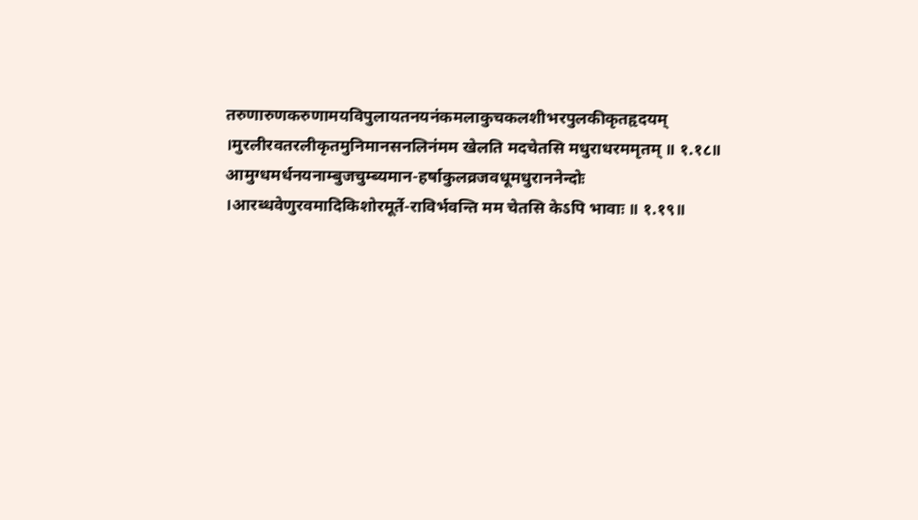तरुणारुणकरुणामयविपुलायतनयनंकमलाकुचकलशीभरपुलकीकृतहृदयम् ।मुरलीरवतरलीकृतमुनिमानसनलिनंमम खेलति मदचेतसि मधुराधरममृतम् ॥ १.१८॥ आमुग्धमर्धनयनाम्बुजचुम्ब्यमान-हर्षाकुलव्रजवधूमधुराननेन्दोः ।आरब्धवेणुरवमादिकिशोरमूर्ते-राविर्भवन्ति मम चेतसि केऽपि भावाः ॥ १.१९॥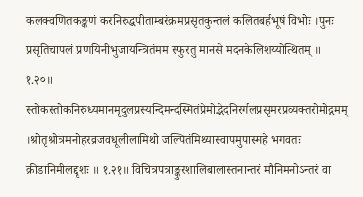कलक्वणितकङ्कणं करनिरुद्धपीताम्बरंक्रमप्रसृतकुन्तलं कलितबर्हभूषं विभोः ।पुनः प्रसृतिचापलं प्रणयिनीभुजायन्त्रितंमम स्फुरतु मानसे मदनकेलिशय्योत्थितम् ॥ १.२०॥ स्तोकस्तोकनिरुध्यमानमृदुलप्रस्यन्दिमन्दस्मितंप्रेमोद्भेदनिरर्गलप्रसृमरप्रव्यक्तरोमोद्गमम् ।श्रोतृश्रोत्रमनोहरव्रजवधूलीलामिथो जल्पितंमिथ्यास्वापमुपास्महे भगवतः क्रीडानिमीलद्दृशः ॥ १.२१॥ विचित्रपत्राङ्कुरशालिबालास्तनान्तरं मौनिमनोऽन्तरं वा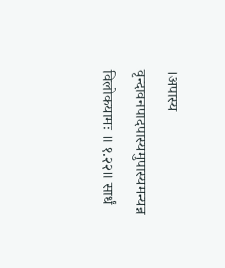।अपास्य वृन्दावनपादपास्यमुपास्यमन्यन्न विलोकयामः ॥ १.२२॥ सार्धं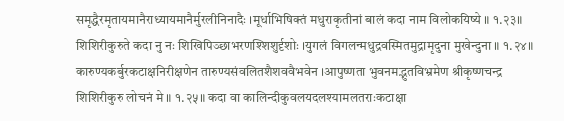समृद्धैरमृतायमानैराध्यायमानैर्मुरलीनिनादैः ।मूर्धाभिषिक्तं मधुराकृतीनां बालं कदा नाम विलोकयिष्ये ॥ १.२३॥ शिशिरीकुरुते कदा नु नः शिखिपिञ्छाभरणश्शिशुर्दृशोः ।युगलं विगलन्मधुद्रवस्मितमुद्रामृदुना मुखेन्दुना ॥ १.२४॥ कारुण्यकर्बुरकटाक्षनिरीक्षणेन तारुण्यसंवलितशैशववैभवेन ।आपुष्णता भुवनमद्भुतविभ्रमेण श्रीकृष्णचन्द्र शिशिरीकुरु लोचनं मे ॥ १.२५॥ कदा वा कालिन्दीकुवलयदलश्यामलतराःकटाक्षा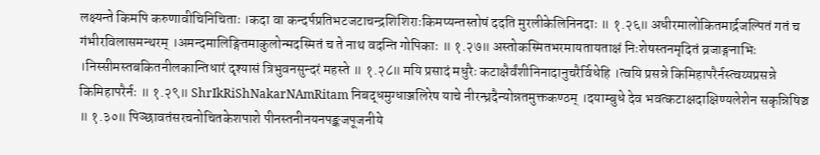लक्ष्यन्ते किमपि करुणावीचिनिचिताः ।कदा वा कन्दर्पप्रतिभटजटाचन्द्रशिशिराःकिमप्यन्तस्तोषं ददति मुरलीकेलिनिनदाः ॥ १.२६॥ अधीरमालोकितमार्द्रजल्पितं गतं च गंभीरविलासमन्थरम् ।अमन्दमालिङ्गितमाकुलोन्मदस्मितं च ते नाथ वदन्ति गोपिकाः ॥ १.२७॥ अस्तोकस्मितभरमायतायताक्षं निःशेषस्तनमृदितं व्रजाङ्गनाभिः ।निस्सीमस्तबकितनीलकान्तिधारं दृश्यासं त्रिभुवनसुन्दरं महस्ते ॥ १.२८॥ मयि प्रसादं मधुरैः कटाक्षैर्वंशीनिनादानुचरैर्विधेहि ।त्वयि प्रसन्ने किमिहापरैर्नस्त्वय्यप्रसन्ने किमिहापरैर्नः ॥ १.२९॥ ShrIkRiShNakarNAmRitam निबद्धमुग्धाञ्जलिरेष याचे नीरन्ध्रदैन्योन्नतमुक्तकण्ठम् ।दयाम्बुधे देव भवत्कटाक्षदाक्षिण्यलेशेन सकृन्निषिञ्च ॥ १.३०॥ पिञ्छावतंसरचनोचितकेशपाशे पीनस्तनीनयनपङ्कजपूजनीये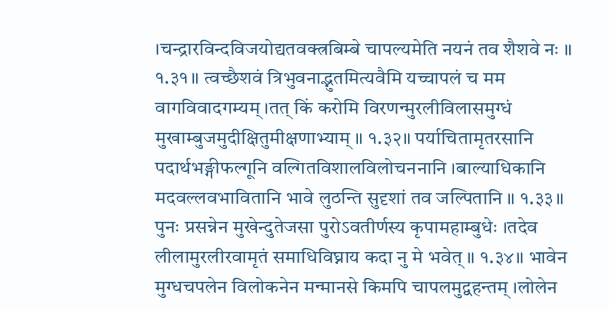।चन्द्रारविन्दविजयोद्यतवक्त्रबिम्बे चापल्यमेति नयनं तव शैशवे नः ॥ १.३१॥ त्वच्छैशवं त्रिभुवनाद्भुतमित्यवैमि यच्चापलं च मम वागविवादगम्यम् ।तत् किं करोमि विरणन्मुरलीविलासमुग्धं मुखाम्बुजमुदीक्षितुमीक्षणाभ्याम् ॥ १.३२॥ पर्याचितामृतरसानि पदार्थभङ्गीफल्गूनि वल्गितविशालविलोचननानि ।बाल्याधिकानि मदवल्लवभावितानि भावे लुठन्ति सुदृशां तव जल्पितानि ॥ १.३३॥ पुनः प्रसन्नेन मुखेन्दुतेजसा पुरोऽवतीर्णस्य कृपामहाम्बुधेः ।तदेव लीलामुरलीरवामृतं समाधिविघ्नाय कदा नु मे भवेत् ॥ १.३४॥ भावेन मुग्धचपलेन विलोकनेन मन्मानसे किमपि चापलमुद्वहन्तम् ।लोलेन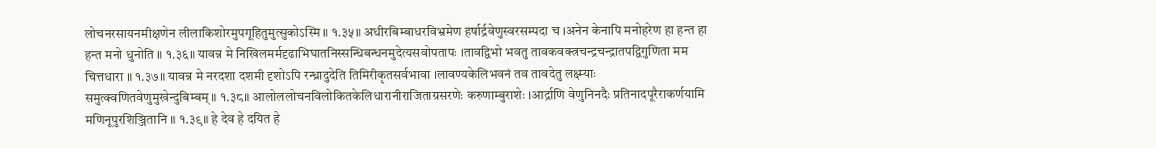लोचनरसायनमीक्षणेन लीलाकिशोरमुपगूहितुमुत्सुकोऽस्मि ॥ १.३५॥ अधीरबिम्बाधरविभ्रमेण हर्षार्द्रवेणुस्वरसम्पदा च ।अनेन केनापि मनोहरेण हा हन्त हा हन्त मनो धुनोति ॥ १.३६॥ यावन्न मे निखिलमर्मदृढाभिघातनिस्सन्धिबन्धनमुदेत्यसवोपतापः ।तावद्विभो भवतु तावकवक्त्रचन्द्रचन्द्रातपद्विगुणिता मम चित्तधारा ॥ १.३७॥ यावन्न मे नरदशा दशमी दृशोऽपि रन्ध्रादुदेति तिमिरीकृतसर्वभावा ।लावण्यकेलिभवनं तव तावदेतु लक्ष्म्याः समुत्क्वणितवेणुमुखेन्दुबिम्बम् ॥ १.३८॥ आलोललोचनविलोकितकेलिधारानीराजिताग्रसरणेः करुणाम्बुराशेः ।आर्द्राणि वेणुनिनदैः प्रतिनादपूरैराकर्णयामि मणिनूपुरशिञ्जितानि ॥ १.३९॥ हे देव हे दयित हे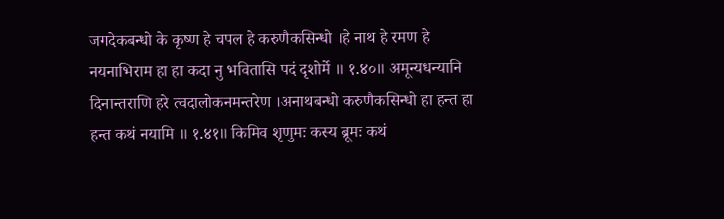जगदेकबन्धो के कृष्ण हे चपल हे करुणैकसिन्धो ।हे नाथ हे रमण हे नयनाभिराम हा हा कदा नु भवितासि पदं दृशोर्मे ॥ १.४०॥ अमून्यधन्यानि दिनान्तराणि हरे त्वदालोकनमन्तरेण ।अनाथबन्धो करुणैकसिन्धो हा हन्त हा हन्त कथं नयामि ॥ १.४१॥ किमिव श‍ृणुमः कस्य ब्रूमः कथं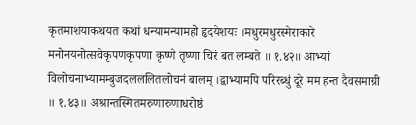कृतमाशयाकथयत कथां धन्यामन्यामहो हृदयेशयः ।मधुरमधुरस्मेराकारे मनोनयनोत्सवेकृपणकृपणा कृष्णे तृष्णा चिरं बत लम्बते ॥ १.४२॥ आभ्यां विलोचनाभ्यामम्बुजदलललितलोचनं बालम् ।द्वाभ्यामपि परिरब्धुं दूरे मम हन्त दैवसमाग्री ॥ १.४३॥ अश्रान्तस्मितमरुणारुणाधरोष्ठं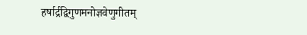हर्षार्द्रद्विगुणमनोज्ञवेणुगीतम्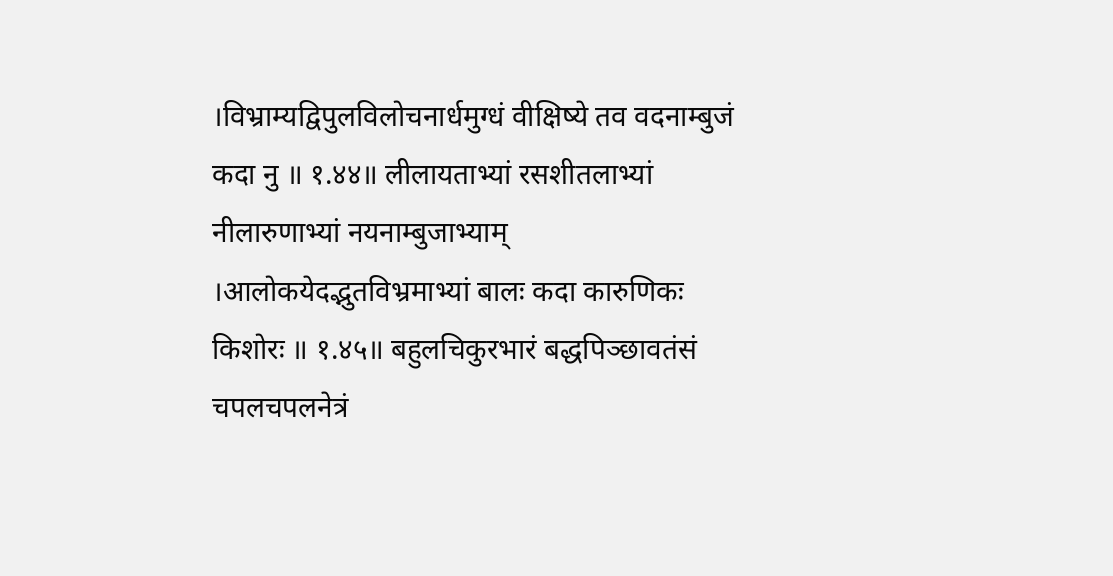।विभ्राम्यद्विपुलविलोचनार्धमुग्धं वीक्षिष्ये तव वदनाम्बुजं कदा नु ॥ १.४४॥ लीलायताभ्यां रसशीतलाभ्यां नीलारुणाभ्यां नयनाम्बुजाभ्याम् ।आलोकयेदद्भुतविभ्रमाभ्यां बालः कदा कारुणिकः किशोरः ॥ १.४५॥ बहुलचिकुरभारं बद्धपिञ्छावतंसं चपलचपलनेत्रं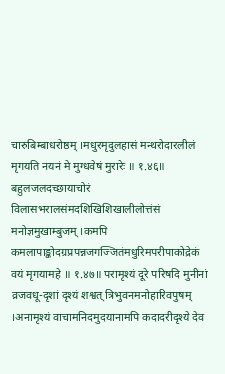चारुबिम्बाधरोष्ठम् ।मधुरमृदुलहासं मन्थरोदारलीलं मृगयति नयनं मे मुग्धवेषं मुरारेः ॥ १.४६॥ बहुलजलदच्छायाचोरं विलासभरालसंमदशिखिशिखालीलोत्तंसं मनोज्ञमुखाम्बुजम् ।कमपि कमलापाङ्कोदग्रप्रपन्नजगज्जितंमधुरिमपरीपाकोद्रेकं वयं मृगयामहे ॥ १.४७॥ परामृश्यं दूरे परिषदि मुनीनां व्रजवधू-दृशां दृश्यं शश्वत् त्रिभुवनमनोहारिवपुषम् ।अनामृश्यं वाचामनिदमुदयानामपि कदादरीदृश्ये देव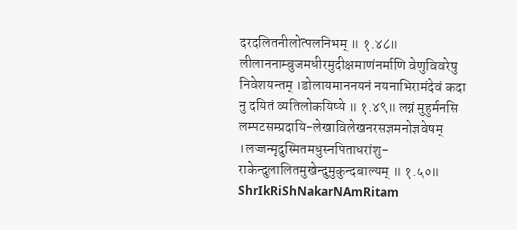दरदलितनीलोत्पलनिभम् ॥ १.४८॥ लीलाननाम्बुजमधीरमुदीक्षमाणंनर्माणि वेणुविवरेषु निवेशयन्तम् ।डोलायमाननयनं नयनाभिरामंदेवं कदा नु दयितं व्यतिलोकयिष्ये ॥ १.४९॥ लग्नं मुहुर्मनसि लम्पटसम्प्रदायि-लेखाविलेखनरसज्ञमनोज्ञवेषम् ।लज्जन्मृदुस्मितमधुस्नपिताधरांशु-राकेन्दुलालितमुखेन्दुमुकुन्दबाल्यम् ॥ १.५०॥ ShrIkRiShNakarNAmRitam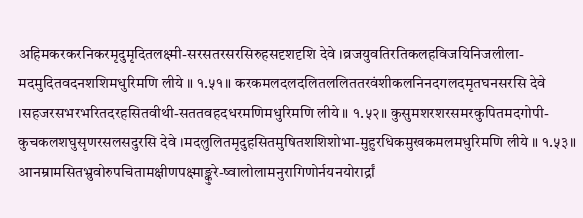अहिमकरकरनिकरमृदुमृदितलक्ष्मी-सरसतरसरसिरुहसदृशदृशि देवे ।व्रजयुवतिरतिकलहविजयिनिजलीला-मदमुदितवदनशशिमधुरिमणि लीये ॥ १.५१॥ करकमलदलदलितललिततरवंशीकलनिनदगलदमृतघनसरसि देवे ।सहजरसभरभरितदरहसितवीथी-सततवहदधरमणिमधुरिमणि लीये ॥ १.५२॥ कुसुमशरशरसमरकुपितमदगोपी-कुचकलशघुसृणरसलसदुरसि देवे ।मदलुलितमृदुहसितमुषितशशिशोभा-मुहुरधिकमुखकमलमधुरिमणि लीये ॥ १.५३॥ आनम्रामसितभ्रुवोरुपचितामक्षीणपक्ष्माङ्कुरे-ष्वालोलामनुरागिणोर्नयनयोरार्द्रां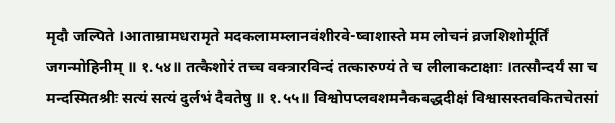मृदौ जल्पिते ।आताम्रामधरामृते मदकलामम्लानवंशीरवे-ष्वाशास्ते मम लोचनं व्रजशिशोर्मूर्तिं जगन्मोहिनीम् ॥ १.५४॥ तत्कैशोरं तच्च वक्त्रारविन्दं तत्कारुण्यं ते च लीलाकटाक्षाः ।तत्सौन्दर्यं सा च मन्दस्मितश्रीः सत्यं सत्यं दुर्लभं दैवतेषु ॥ १.५५॥ विश्वोपप्लवशमनैकबद्धदीक्षं विश्वासस्तवकितचेतसां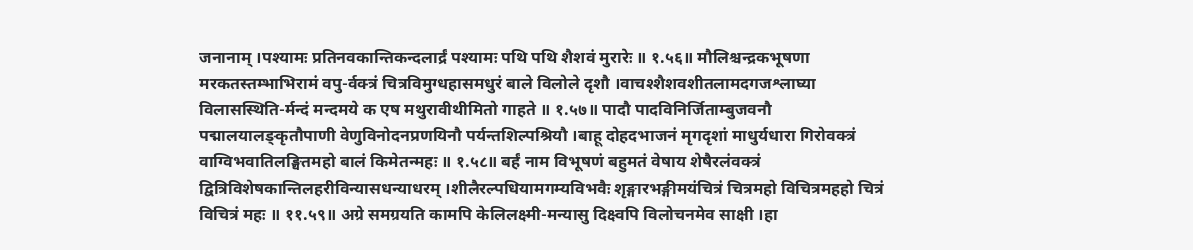जनानाम् ।पश्यामः प्रतिनवकान्तिकन्दलार्द्रं पश्यामः पथि पथि शैशवं मुरारेः ॥ १.५६॥ मौलिश्चन्द्रकभूषणा मरकतस्तम्भाभिरामं वपु-र्वक्त्रं चित्रविमुग्धहासमधुरं बाले विलोले दृशौ ।वाचश्शैशवशीतलामदगजश्लाघ्या विलासस्थिति-र्मन्दं मन्दमये क एष मथुरावीथीमितो गाहते ॥ १.५७॥ पादौ पादविनिर्जिताम्बुजवनौ पद्मालयालङ्कृतौपाणी वेणुविनोदनप्रणयिनौ पर्यन्तशिल्पश्रियौ ।बाहू दोहदभाजनं मृगदृशां माधुर्यधारा गिरोवक्त्रं वाग्विभवातिलङ्घितमहो बालं किमेतन्महः ॥ १.५८॥ बर्हं नाम विभूषणं बहुमतं वेषाय शेषैरलंवक्त्रं द्वित्रिविशेषकान्तिलहरीविन्यासधन्याधरम् ।शीलैरल्पधियामगम्यविभवैः श‍ृङ्गारभङ्गीमयंचित्रं चित्रमहो विचित्रमहहो चित्रं विचित्रं महः ॥ ११.५९॥ अग्रे समग्रयति कामपि केलिलक्ष्मी-मन्यासु दिक्ष्वपि विलोचनमेव साक्षी ।हा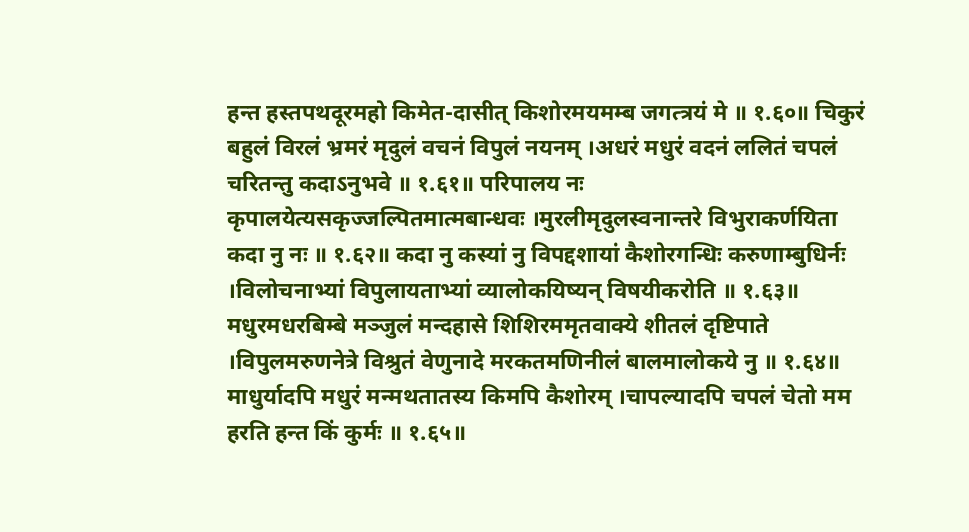हन्त हस्तपथदूरमहो किमेत-दासीत् किशोरमयमम्ब जगत्त्रयं मे ॥ १.६०॥ चिकुरं बहुलं विरलं भ्रमरं मृदुलं वचनं विपुलं नयनम् ।अधरं मधुरं वदनं ललितं चपलं चरितन्तु कदाऽनुभवे ॥ १.६१॥ परिपालय नः कृपालयेत्यसकृज्जल्पितमात्मबान्धवः ।मुरलीमृदुलस्वनान्तरे विभुराकर्णयिता कदा नु नः ॥ १.६२॥ कदा नु कस्यां नु विपद्दशायां कैशोरगन्धिः करुणाम्बुधिर्नः ।विलोचनाभ्यां विपुलायताभ्यां व्यालोकयिष्यन् विषयीकरोति ॥ १.६३॥ मधुरमधरबिम्बे मञ्जुलं मन्दहासे शिशिरममृतवाक्ये शीतलं दृष्टिपाते ।विपुलमरुणनेत्रे विश्रुतं वेणुनादे मरकतमणिनीलं बालमालोकये नु ॥ १.६४॥ माधुर्यादपि मधुरं मन्मथतातस्य किमपि कैशोरम् ।चापल्यादपि चपलं चेतो मम हरति हन्त किं कुर्मः ॥ १.६५॥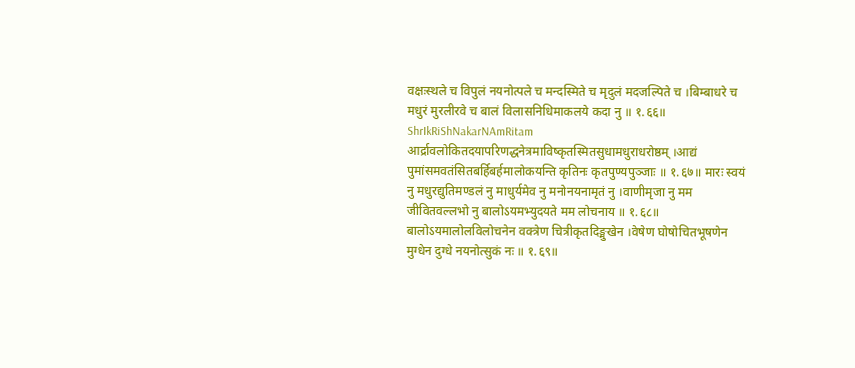वक्षःस्थले च विपुलं नयनोत्पले च मन्दस्मिते च मृदुलं मदजल्पिते च ।बिम्बाधरे च मधुरं मुरलीरवे च बालं विलासनिधिमाकलये कदा नु ॥ १.६६॥ ShrIkRiShNakarNAmRitam आर्द्रावलोकितदयापरिणद्धनेत्रमाविष्कृतस्मितसुधामधुराधरोष्ठम् ।आद्यं पुमांसमवतंसितबर्हिबर्हमालोकयन्ति कृतिनः कृतपुण्यपुञ्जाः ॥ १.६७॥ मारः स्वयं नु मधुरद्युतिमण्डलं नु माधुर्यमेव नु मनोनयनामृतं नु ।वाणीमृजा नु मम जीवितवल्लभो नु बालोऽयमभ्युदयते मम लोचनाय ॥ १.६८॥ बालोऽयमालोलविलोचनेन वक्त्रेण चित्रीकृतदिङ्मुखेन ।वेषेण घोषोचितभूषणेन मुग्धेन दुग्धे नयनोत्सुकं नः ॥ १.६९॥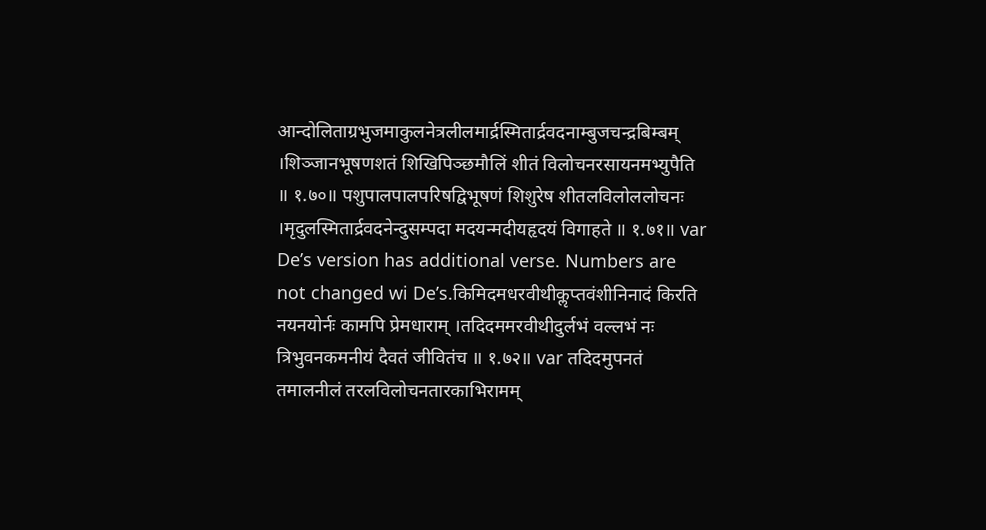आन्दोलिताग्रभुजमाकुलनेत्रलीलमार्द्रस्मितार्द्रवदनाम्बुजचन्द्रबिम्बम् ।शिञ्जानभूषणशतं शिखिपिञ्छमौलिं शीतं विलोचनरसायनमभ्युपैति ॥ १.७०॥ पशुपालपालपरिषद्विभूषणं शिशुरेष शीतलविलोललोचनः ।मृदुलस्मितार्द्रवदनेन्दुसम्पदा मदयन्मदीयहृदयं विगाहते ॥ १.७१॥ var De’s version has additional verse. Numbers are not changed wi De’s.किमिदमधरवीथीकॢप्तवंशीनिनादं किरति नयनयोर्नः कामपि प्रेमधाराम् ।तदिदममरवीथीदुर्लभं वल्लभं नः त्रिभुवनकमनीयं दैवतं जीवितंच ॥ १.७२॥ var तदिदमुपनतं तमालनीलं तरलविलोचनतारकाभिरामम्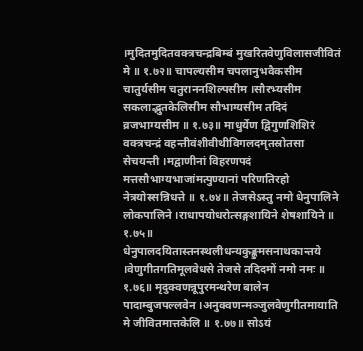।मुदितमुदितवक्त्रचन्द्रबिम्बं मुखरितवेणुविलासजीवितं मे ॥ १.७२॥ चापल्यसीम चपलानुभवैकसीम चातुर्यसीम चतुराननशिल्पसीम ।सौरभ्यसीम सकलाद्भुतकेलिसीम सौभाग्यसीम तदिदं व्रजभाग्यसीम ॥ १.७३॥ माधुर्येण द्विगुणशिशिरं वक्त्रचन्द्रं वहन्तीवंशीवीथीविगलदमृतस्रोतसा सेचयन्ती ।मद्वाणीनां विहरणपदं मत्तसौभाग्यभाजांमत्पुण्यानां परिणतिरहो नेत्रयोस्सन्निधत्ते ॥ १.७४॥ तेजसेऽस्तु नमो धेनुपालिने लोकपालिने ।राधापयोधरोत्सङ्गशायिने शेषशायिने ॥ १.७५॥ धेनुपालदयितास्तनस्थलीधन्यकुङ्कुमसनाथकान्तये ।वेणुगीतगतिमूलवेधसे तेजसे तदिदमों नमो नमः ॥ १.७६॥ मृदुक्वणन्नूपुरमन्थरेण बालेन पादाम्बुजपल्लवेन ।अनुक्वणन्मञ्जुलवेणुगीतमायाति मे जीवितमात्तकेलि ॥ १.७७॥ सोऽयं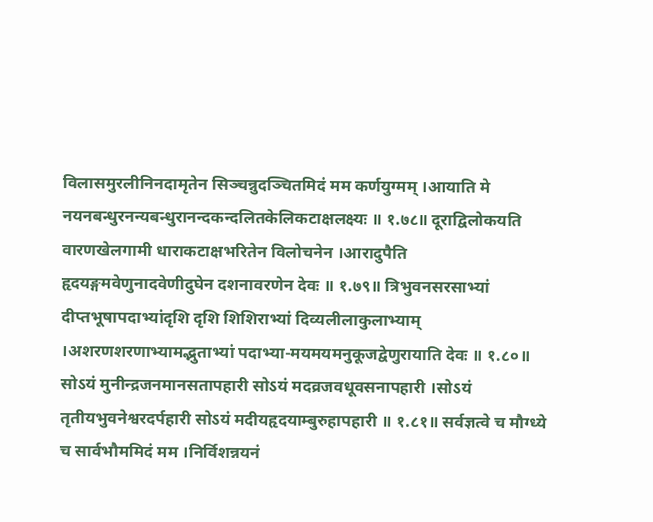विलासमुरलीनिनदामृतेन सिञ्चन्नुदञ्चितमिदं मम कर्णयुग्मम् ।आयाति मे नयनबन्धुरनन्यबन्धुरानन्दकन्दलितकेलिकटाक्षलक्ष्यः ॥ १.७८॥ दूराद्विलोकयति वारणखेलगामी धाराकटाक्षभरितेन विलोचनेन ।आरादुपैति हृदयङ्गमवेणुनादवेणीदुघेन दशनावरणेन देवः ॥ १.७९॥ त्रिभुवनसरसाभ्यां दीप्तभूषापदाभ्यांदृशि दृशि शिशिराभ्यां दिव्यलीलाकुलाभ्याम् ।अशरणशरणाभ्यामद्भुताभ्यां पदाभ्या-मयमयमनुकूजद्वेणुरायाति देवः ॥ १.८०॥ सोऽयं मुनीन्द्रजनमानसतापहारी सोऽयं मदव्रजवधूवसनापहारी ।सोऽयं तृतीयभुवनेश्वरदर्पहारी सोऽयं मदीयहृदयाम्बुरुहापहारी ॥ १.८१॥ सर्वज्ञत्वे च मौग्ध्ये च सार्वभौममिदं मम ।निर्विशन्नयनं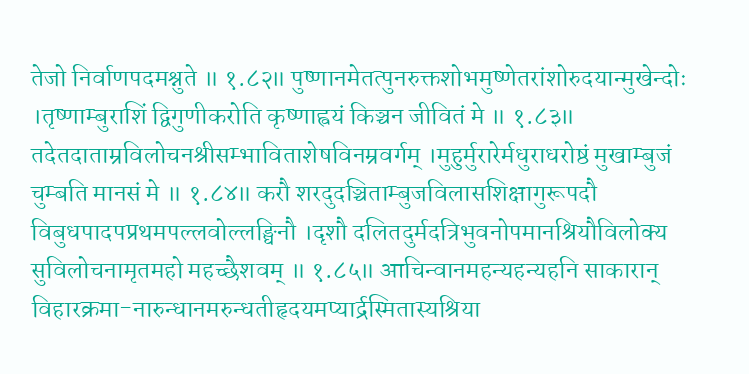तेजो निर्वाणपदमश्नुते ॥ १.८२॥ पुष्णानमेतत्पुनरुक्तशोभमुष्णेतरांशोरुदयान्मुखेन्दोः ।तृष्णाम्बुराशिं द्विगुणीकरोति कृष्णाह्वयं किञ्चन जीवितं मे ॥ १.८३॥ तदेतदाताम्रविलोचनश्रीसम्भाविताशेषविनम्रवर्गम् ।मुहुर्मुरारेर्मधुराधरोष्ठं मुखाम्बुजं चुम्बति मानसं मे ॥ १.८४॥ करौ शरदुदञ्चिताम्बुजविलासशिक्षागुरूपदौ विबुधपादपप्रथमपल्लवोल्लङ्घिनौ ।दृशौ दलितदुर्मदत्रिभुवनोपमानश्रियौविलोक्य सुविलोचनामृतमहो महच्छैशवम् ॥ १.८५॥ आचिन्वानमहन्यहन्यहनि साकारान् विहारक्रमा-नारुन्धानमरुन्धतीहृदयमप्यार्द्रस्मितास्यश्रिया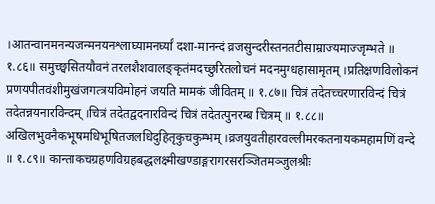।आतन्वानमनन्यजन्मनयनश्लाघ्यामनर्घ्यां दशा-मानन्दं व्रजसुन्दरीस्तनतटीसाम्राज्यमाज्जृम्भते ॥ १.८६॥ समुच्छ्वसितयौवनं तरलशैशवालङ्कृतंमदच्छुरितलोचनं मदनमुग्धहासामृतम् ।प्रतिक्षणविलोकनं प्रणयपीतवंशीमुखंजगत्त्रयविमोहनं जयति मामकं जीवितम् ॥ १.८७॥ चित्रं तदेतच्चरणारविन्दं चित्रं तदेतन्नयनारविन्दम् ।चित्रं तदेतद्वदनारविन्दं चित्रं तदेतत्पुनरम्ब चित्रम् ॥ १.८८॥ अखिलभुवनैकभूषमधिभूषितजलधिदुहितृकुचकुम्भम् ।व्रजयुवतीहारवल्लीमरकतनायकमहामणिं वन्दे ॥ १.८९॥ कान्ताकचग्रहणविग्रहबद्धलक्ष्मीखण्डाङ्गरागरसरञ्जितमञ्जुलश्रीः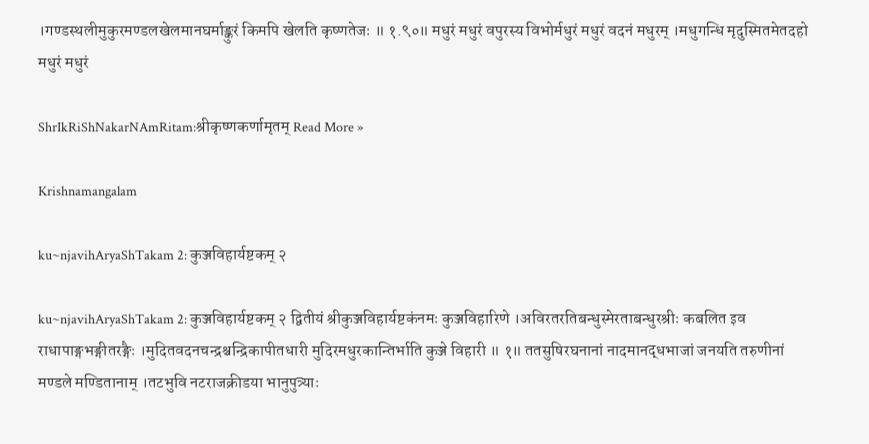।गण्डस्थलीमुकुरमण्डलखेलमानघर्माङ्कुरं किमपि खेलति कृष्णतेजः ॥ १.९०॥ मधुरं मधुरं वपुरस्य विभोर्मधुरं मधुरं वदनं मधुरम् ।मधुगन्धि मृदुस्मितमेतदहो मधुरं मधुरं

ShrIkRiShNakarNAmRitam:श्रीकृष्णकर्णामृतम् Read More »

Krishnamangalam

ku~njavihAryaShTakam 2: कुञ्जविहार्यष्टकम् २

ku~njavihAryaShTakam 2: कुञ्जविहार्यष्टकम् २ द्वितीयं श्रीकुञ्जविहार्यष्टकंनमः कुञ्जविहारिणे ।अविरतरतिबन्धुस्मेरताबन्धुरश्रीः कबलित इव राधापाङ्गभङ्गीतरङ्गैः ।मुदितवदनचन्द्रश्चन्द्रिकापीतधारी मुदिरमधुरकान्तिर्भाति कुञ्जे विहारी ॥ १॥ ततसुषिरघनानां नादमानद्धभाजां जनयति तरुणीनां मण्डले मण्डितानाम् ।तटभुवि नटराजक्रीडया भानुपुत्र्याः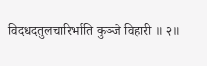विदधदतुलचारिर्भाति कुञ्जे विहारी ॥ २॥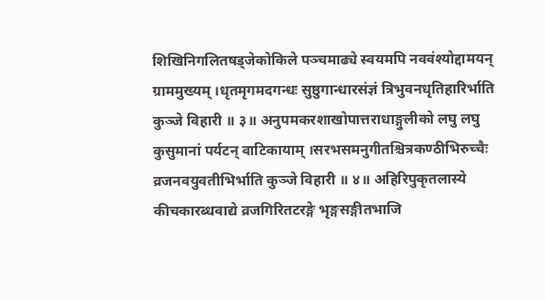शिखिनिगलितषड्जेकोकिले पञ्चमाढ्ये स्वयमपि नववंश्योद्दामयन् ग्राममुख्यम् ।धृतमृगमदगन्धः सुष्ठुगान्धारसंज्ञं त्रिभुवनधृतिहारिर्भाति कुञ्जे विहारी ॥ ३॥ अनुपमकरशाखोपात्तराधाङ्गुलीको लघु लघु कुसुमानां पर्यटन् वाटिकायाम् ।सरभसमनुगीतश्चित्रकण्ठीभिरुच्चैः व्रजनवयुवतीभिर्भाति कुञ्जे विहारी ॥ ४॥ अहिरिपुकृतलास्ये कीचकारब्धवाद्ये व्रजगिरितटरङ्गे भृङ्गसङ्गीतभाजि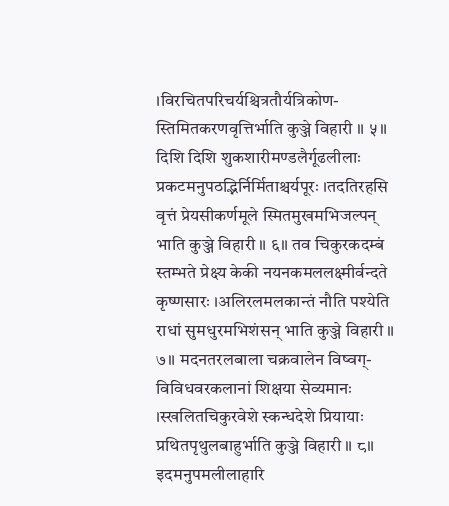।विरचितपरिचर्यश्चित्रतौर्यत्रिकोण- स्तिमितकरणवृत्तिर्भाति कुञ्जे विहारी ॥ ५॥ दिशि दिशि शुकशारीमण्डलैर्गूढलीलाः प्रकटमनुपठद्भिर्निर्मिताश्चर्यपूरः ।तदतिरहसि वृत्तं प्रेयसीकर्णमूले स्मितमुखमभिजल्पन् भाति कुञ्जे विहारी ॥ ६॥ तव चिकुरकदम्बं स्तम्भते प्रेक्ष्य केकी नयनकमललक्ष्मीर्वन्दते कृष्णसारः ।अलिरलमलकान्तं नौति पश्येति राधां सुमधुरमभिशंसन् भाति कुञ्जे विहारी ॥ ७॥ मदनतरलबाला चक्रवालेन विष्वग्- विविधवरकलानां शिक्षया सेव्यमानः ।स्खलितचिकुरवेशे स्कन्धदेशे प्रियायाः प्रथितपृथुलबाहुर्भाति कुञ्जे विहारी ॥ ८॥ इदमनुपमलीलाहारि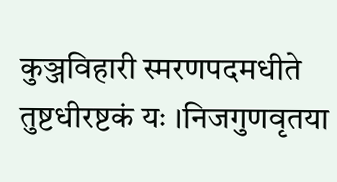कुञ्जविहारी स्मरणपदमधीते तुष्टधीरष्टकं यः ।निजगुणवृतया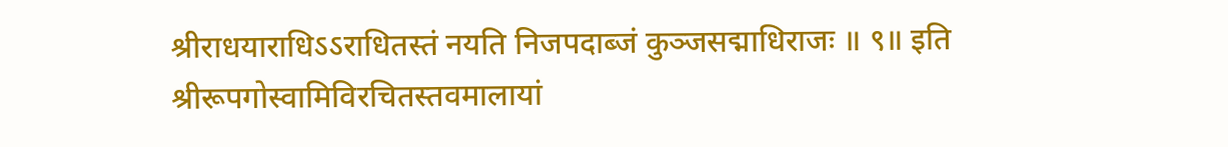श्रीराधयाराधिऽऽराधितस्तं नयति निजपदाब्जं कुञ्जसद्माधिराजः ॥ ९॥ इति श्रीरूपगोस्वामिविरचितस्तवमालायां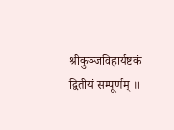श्रीकुञ्जविहार्यष्टकं द्वितीयं सम्पूर्णम् ॥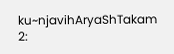ku~njavihAryaShTakam 2: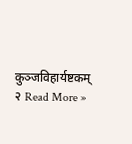कुञ्जविहार्यष्टकम् २ Read More »